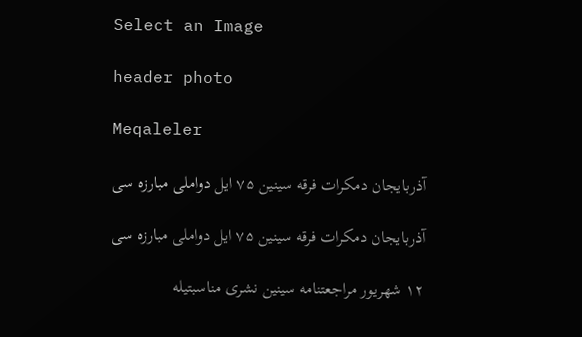Select an Image

header photo

Meqaleler

آذربایجان دمکرات فرقه‌ سینین ۷۵ ایل دواملی مبارزه‌ سی

آذربایجان دمکرات فرقه‌ سینین ۷۵ ایل دواملی مبارزه‌ سی

۱۲ شهریور مراجعتنامه‌ سینین نشری مناسبتیله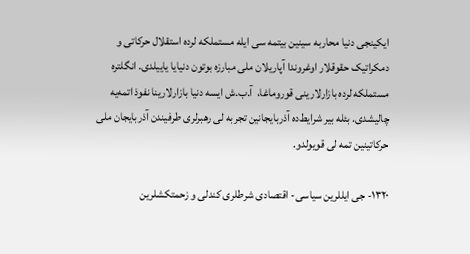ایکینجی دنیا محاربه ‌سینین بیتمه‌ سی ایله مستملکه ‌لرده استقلال حرکاتی و دمکراتیک حقوقلار اوغروندا آپاریلان ملی مبارزه بوتون دنیایا یاییلدی. انگلتره مستملکه ‌لرده بازارلارینی قوروماغا،  آ.ب.ش ایسه دنیا بازارلارینا نفوذ اتمه‌یه چالیشدی. بئله بیر شرایط‌ده آذربایجانین تجربه ‌لی رهبرلری طرفیندن آذربایجان ملی حرکاتینین تمه ‌لی قویولدو.

۱۳۲۰- جی ایللرین سیاسی- اقتصادی شرطلری کندلی و زحمتکشلرین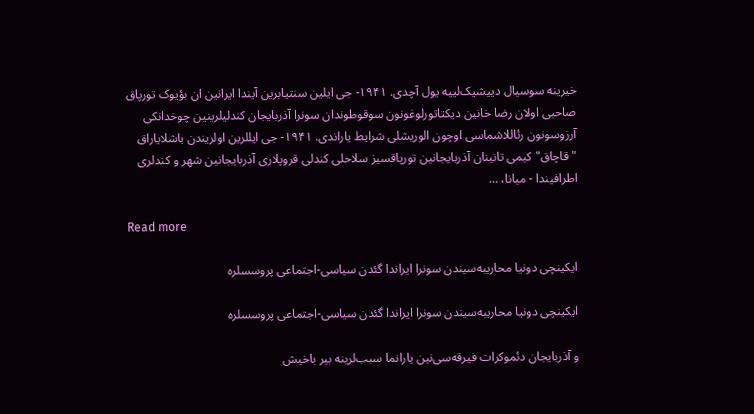خیرینه سوسیال دییشیک‌لییه یول آچدی. ۱۹۴۱- جی ایلین سنتیابرین آیندا ایرانین ان بؤیوک تورپاق صاحبی اولان رضا خانین دیکتاتورلوغونون سوقوطوندان سونرا آذربایجان کندلیلرینین چوخدانکی آرزوسونون رئاللاشماسی اوچون الوریشلی شرایط یاراندی. ۱۹۴۱- جی ایللرین اولریندن باشلایاراق "قاچاق" کیمی تانینان آذربایجانین تورپاقسیز سلاحلی کندلی قروپلاری آذربایجانین شهر و کندلری اطرافیندا - میانا، …

Read more

ایکینچی دونیا محاریبه‌سیندن سونرا ایراندا گئدن سیاسی-اجتماعی پروسسلره

ایکینچی دونیا محاریبه‌سیندن سونرا ایراندا گئدن سیاسی-اجتماعی پروسسلره

و آذربایجان دئموکرات فیرقه‌سی‌نین یارانما سبب‌لرینه بیر باخیش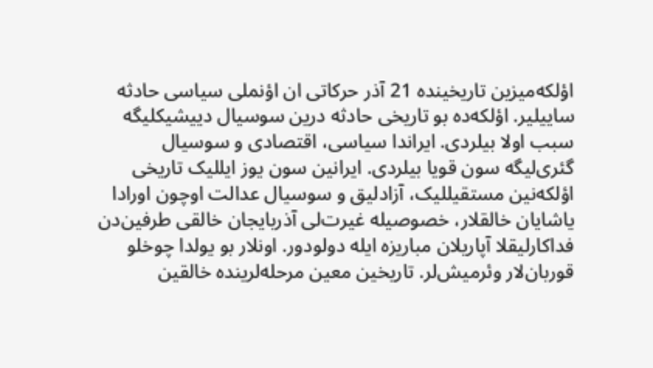اؤلکه‌میزین تاریخینده 21 آذر حرکاتی ان اؤنملی سیاسی حادثه ساییلیر. اؤلکه‌ده بو تاریخی حادثه درین سوسیال دییشیکلیگه سبب اولا بیلردی. ایراندا سیاسی، اقتصادی و سوسیال گئری‌لیگه سون قویا بیلردی. ایرانین سون یوز ایللیک تاریخی اؤلکه‌نین مستقیللیک، آزادلیق و سوسیال عدالت اوچون اورادا یاشایان خالقلار، خصوصیله غیرت‌لی آذربایجان خالقی طرفین‌دن فداکارلیقلا آپاریلان مباریزه ایله دولودور. اونلار بو یولدا چوخلو قوربان‌لار وئرمیش‌لر. تاریخین معین مرحله‌لرینده خالقین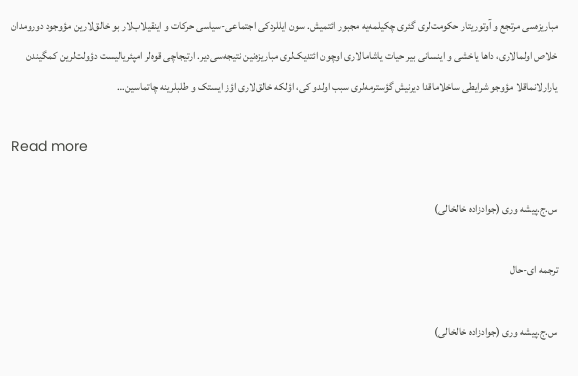مباریزه‌سی مرتجع و آوتوریتار حکومت‌لری گئری چکیلمه‌یه مجبور ائتمیش. سون ایللردکی اجتماعی-سیاسی حرکات و اینقیلاب‌لار بو خالق‌لارین مؤوجود دورومدان خلاص اولما‌لاری، داها یاخشی و اینسانی بیر حیات یاشاما‌لاری اوچون ائتدیک‌لری مباریزه‌نین نتیجه‌سی‌دیر. ارتیجاچی قوه‌لر امپئریالیست دؤولت‌لرین کمگیندن یارارلانماقلا مؤوجو شرایطی ساخلاماقدا دیرنیش گؤسترمه‌لری سبب اولدو کی، اؤلکه خالق‌لاری اؤز ایستک و طلبلرینه چاتماسین…

Read more

س.ج.پيشه وری (جوادزاده خالخا‌لی)

ترجمه ای-حال

س.ج.پيشه وری (جوادزاده خالخا‌لی)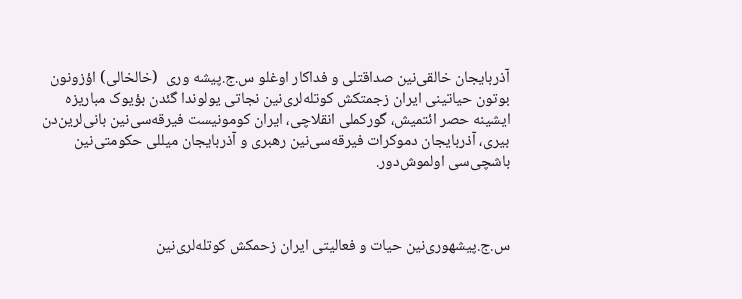آذربایجان خالقی‌نین صداقتلی و فداکار اوغلو س.ج.پيشه وری  (خالخا‌لی) اؤزونون بوتون حیاتینی ایران زجمتکش کوتله‌لری‌نین نجاتی یولوندا گئدن بؤیوک مباریزه ایشینه حصر ائتمیش، گورکملی انقلاچی، ایران کومونیست فیرقه‌سی‌نین بانی‌لرین‌دن بیری، آذربایجان دموکرات فیرقه‌سی‌نین رهبری و آذربایجان میللی حکومتی‌نین باشچی‌سی اولموش‌دور.



س.ج.پيشهوری‌نین حیات و فعالیتی ایران زحمکش کوتله‌لری‌نین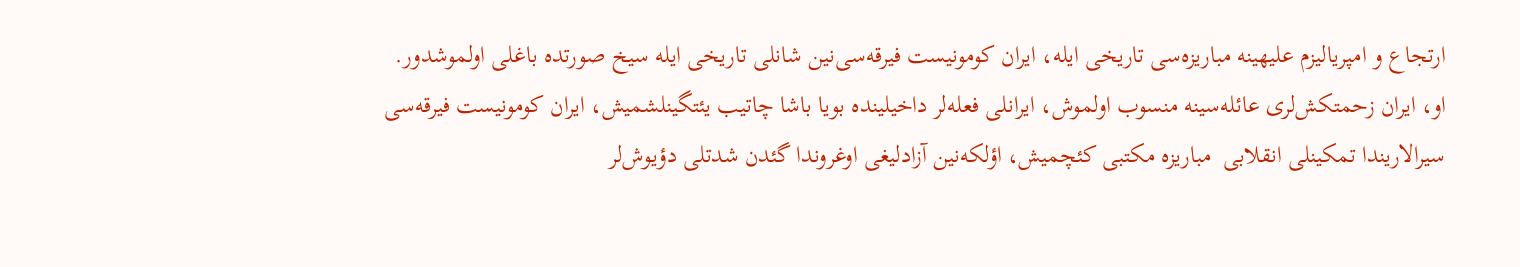ارتجاع و امپریالیزم عليهینه مباریزه‌سی تاریخی ایله، ایران کومونیست فیرقه‌سی‌نین شانلی تاریخی ایله سیخ صورتده باغلی اولموشدور. او، ایران زحمتکش‌لری عائله‌سینه منسوب اولموش، ایرانلی فعله‌لر داخیلینده بویا باشا چاتیب یئتگینلشمیش، ایران کومونیست فیرقه‌سی سیرا‌لاریندا تمکینلی انقلابی  مباریزه مکتبی کئچمیش، اؤلکه‌نین آزادلیغی اوغروندا گئدن شدتلی دؤیوش‌لر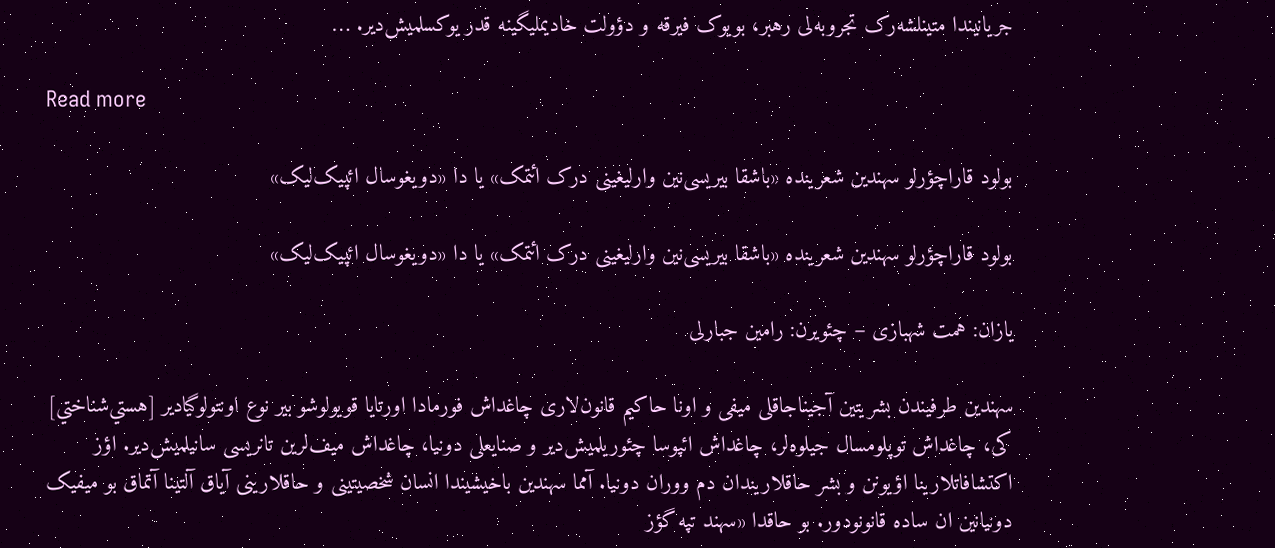جریانیندا متینلشه‌رک تجروبه‌لی رهبر، بویوک فیرقه و دؤولت خادیملیگینه قدر یوکسلمیش‌دیر. …

Read more

بولود قاراچؤرلو سهندین شعرینده «باشقا بیریسی‌نین وارلیغینی درک ائتمک» یا دا «دویغوسال ائپیک‌‌لیک»

بولود قاراچؤرلو سهندین شعرینده «باشقا بیریسی‌نین وارلیغینی درک ائتمک» یا دا «دویغوسال ائپیک‌‌لیک»

یازان: همت شهبازی – چئویرن: رامین جبارلی

سهندین طرفيندن بشریتین آجینا‌جاقلی میفی و اونا حاکيم قانون‌لاری چاغداش فورمادا اورتایا قویولوشو بیر نوع اونتولوگیا‌دیر [هستي‌شناختي] کی، چاغداش توپلومسال جیلوه‌لر، چاغداش ائپوسا چئوریلمیش‌دیر و صنايعلی دونیا، چاغداش میف‌لرین تانریسی سانیلمیش‌دیر. اؤز اکتشافاتلارینا اؤیونن و بشر حاقلاریندان دم ووران دونیا. آمما سهندین باخیشیندا انسان شخصیتینی و حاقلارینی آیاق آلتینا آتماق بو میفیک دونیانین ان ساده قانونودور. بو حاقدا «سهند تپه گؤز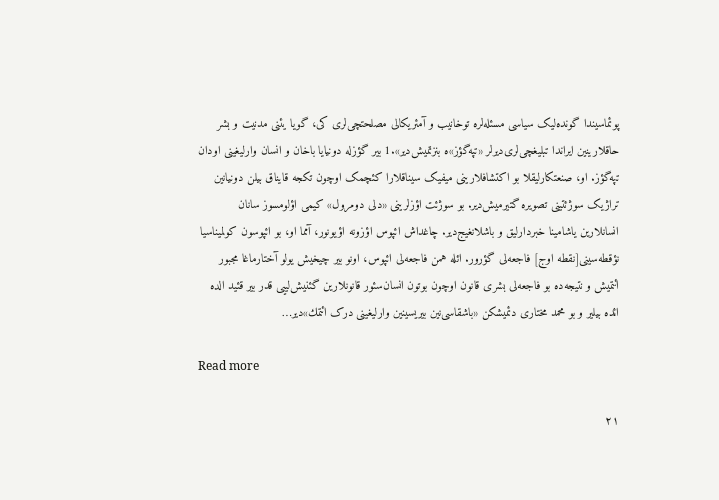پوئماسیندا گونده‌لیک سیاسی مسئله‌لره توخانیب و آمئریکا‌لی مصلحتچی‌لری کی، گویا یئنی مدنیت و بشر حاقلارینین ایراندا تبلیغچی‌لری‌دیرلر «تپه‌گؤز»ه بنزتمیش‌دیر».1 بیر گؤزله دونیایا باخان و انسان وارلیغینی اودان تپه‌گؤز. او، صنعتکارلیقلا بو اکتشافلارینی میفیک سیناقلارا کئچمک اوچون تکجه قایناق بیلن دونیانین تراژیک سوژئتینی تصویره گتیرمیش‌دیر. بو سوژئت اؤزلرینی «دلی دومرول» کیمی اؤلومسوز سانان انسانلارین ياشامینا خبردارلیق و باشلانغیج‌دیر. چاغداش ائپوس اؤزونه اؤیونور، آمما او، بو ائپوسون کولمیناسیا نؤقطه‌سینی[نقطه اوج] فاجعه‌لی گؤرور. ائله همن فاجعه‌لی ائپوس، اونو بیر چیخیش یولو آختارماغا مجبور ائتمیش و نتیجه‌ده بو فاجعه‌لی‌ بشری قانون اوچون بوتون انسان‌سئور قانونلارین گئنیش‌لیيی قدر بیر قئید الده ائده بیلیر و بو محمد مختاری دئمیشکن «باشقاسی‌‌نین بیریسینین وارلیغینی درک ائتمك»دیر…

Read more

۲١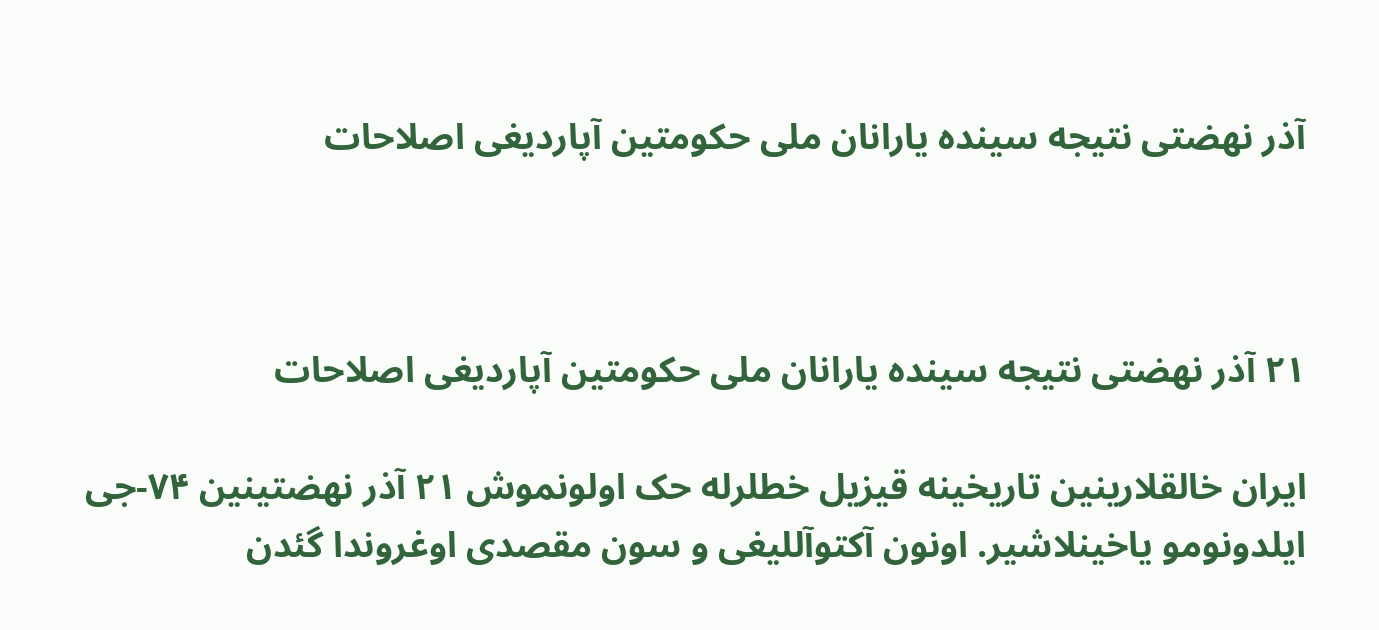آذر نهضتی نتیجه سینده یارانان ملی حکومتین آپاردیغی اصلاحات



۲١ آذر نهضتی نتیجه سینده یارانان ملی حکومتین آپاردیغی اصلاحات

ايران خالقلارینين تاريخينه قيزيل خطلرله حک اولونموش ۲١ آذر نهضتينين ٧۴-جی ايلدونومو ياخينلاشير. اونون آکتوآلليغی و سون مقصدی اوغروندا گئدن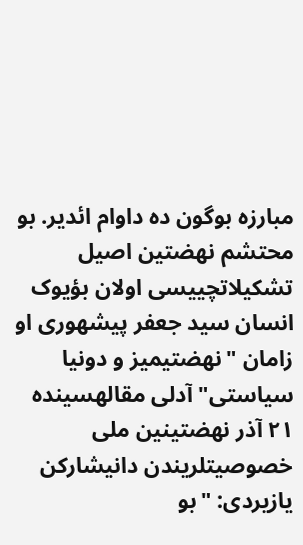مبارزه بوگون ده داوام ائدير. بو محتشم نهضتين اصيل تشکيلاتچيیسی اولان بؤيوک انسان سيد جعفر پيشهوری او زامان "نهضتيميز و دونيا سياستی" آدلی مقالهسينده ۲١ آذر نهضتينين ملی خصوصيتلريندن دانيشارکن يازيردی: "بو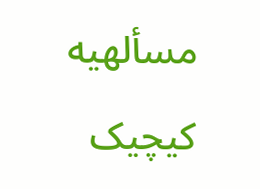مسألهيه کيچيک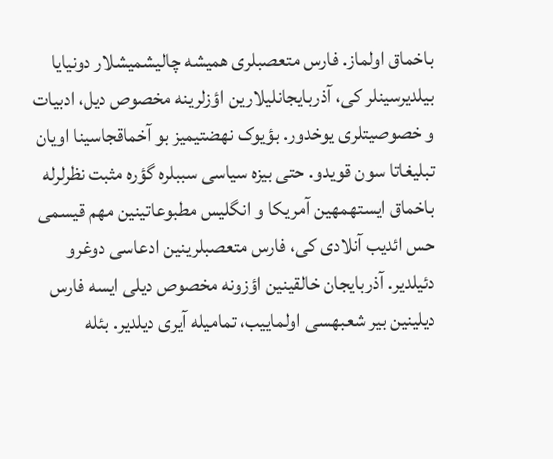باخماق اولماز. فارس متعصبلری هميشه چاليشميشلار دونيايا بيلديرسينلر کی، آذربايجانليلارين اؤزلرينه مخصوص ديل، ادبيات و خصوصيتلری يوخدور. بؤيوک نهضتيميز بو آخماقجاسينا اويان تبليغاتا سون قويدو. حتی بيزه سياسی سببلره گؤره مثبت نظرلرله باخماق ايستهمهين آمريکا و انگليس مطبوعاتينين مهم قيسمی حس ائديب آنلادی کی، فارس متعصبلرینين ادعاسی دوغرو دئيلدير. آذربايجان خالقینين اؤزونه مخصوص ديلی ايسه فارس ديلینين بير شعبهسی اولماييب، تماميله آيری ديلدير. بئله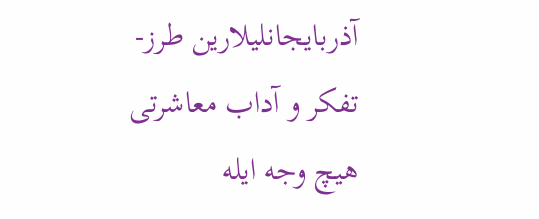آذربايجانليلارين طرز- تفکر و آداب معاشرتی هيچ وجه ايله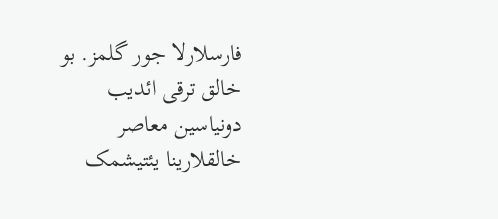فارسلارلا جور گلمز. بو خالق ترقی ائديب دونياسين معاصر خالقلارينا يئتيشمک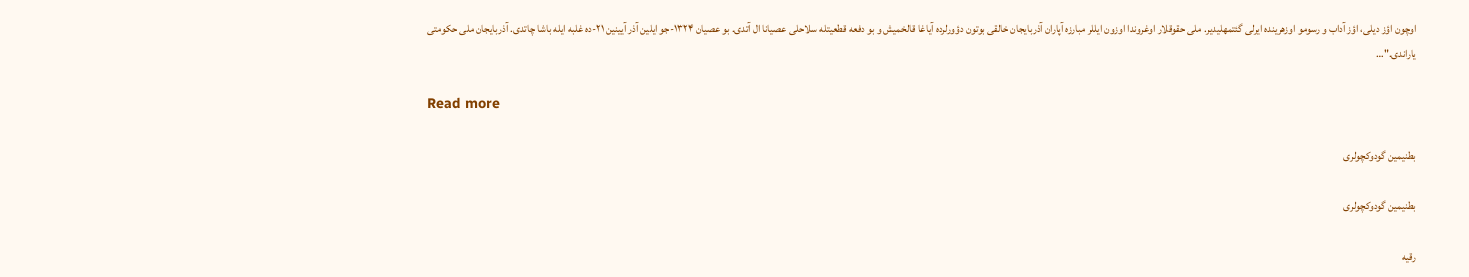اوچون اؤز ديلی، اؤز آداب و رسومو اوزهرينده ايرلی گئتمهليدير. ملی حقوقلار اوغروندا اوزون ايللر مبارزه آپاران آذربايجان خالقی بوتون دؤورلرده آياغا قالخميش و بو دفعه قطعيتله سلاحلی عصيانا ال آتدی. بو عصيان ١٣۲۴-جو ايلين آذر آيينين ۲١-ده غلبه ايله باشا چاتدی. آذربايجان ملی حکومتی ياراندی."…

Read more

بطنیمین گودوکچولری

بطنیمین گودوکچولری

رقیه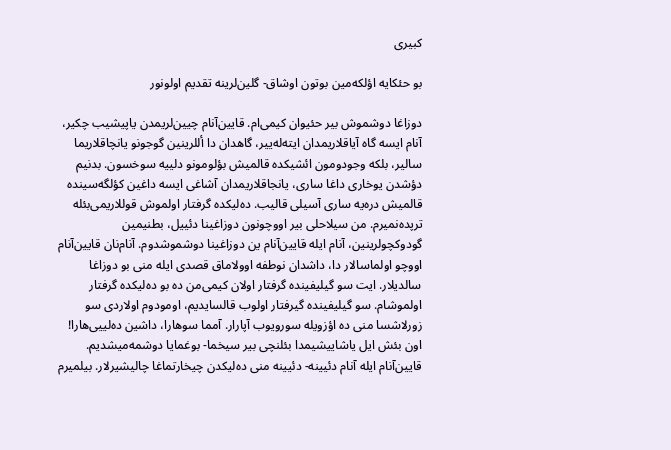کبیری

بو حئکایه اؤلکه‌مین بوتون اوشاق- گلین‌لرینه تقدیم اولونور

دوزاغا دوشموش بیر حئیوان کیمی‌ام. قایین‌آنام چیین‌لریمدن یاپیشیب چکیر، آنام ایسه گاه آیاقلاریمدان ایته‌له‌ییر، گاهدان دا أللرینین گوجونو یانچاقلاریما سالیر، بلکه وجودومون ائشیکده قالمیش بؤلومونو دلییه سوخسون. بدنیم دؤشدن یوخاری داغا ساری، یانجاقلاریمدان آشاغی ایسه داغین کؤلگه‌سینده قالمیش دره‌یه ساری آسیلی قالیب. ده‌لیکده گرفتار اولموش قوللاریمی‌بئله ترپده‌نمیرم. من سیلاحلی بیر اووچونون دوزاغینا دئییل، بطنیمین گودوکچولرینین، آنام ایله قایین‌آنام ین دوزاغینا دوشموشدوم. آنام‌نان قایین‌آنام اووچو اولماسالار دا، داشدان نوطفه اوولاماق قصدی ایله منی بو دوزاغا سالدیلار. ایت سو گیلیفینده گرفتار اولان کیمی‌من ده بو ده‌لیکده گرفتار اولموشام. سو گیلیفینده گیرفتار اولوب قالسایدیم، اومودوم اولاردی سو زورلاشسا منی ده اؤزویله سورویوب آپارار. آمما سو‌هارا، داشین ده‌لییی‌هارا! اون بئش ایل یاشاییشیمدا بئلنچی بیر سیخما- بوغمایا دوشمه‌میشدیم. قایین‌آنام ایله آنام دئیینه- دئیینه منی ده‌لیکدن چیخارتماغا چالیشیرلار. بیلمیرم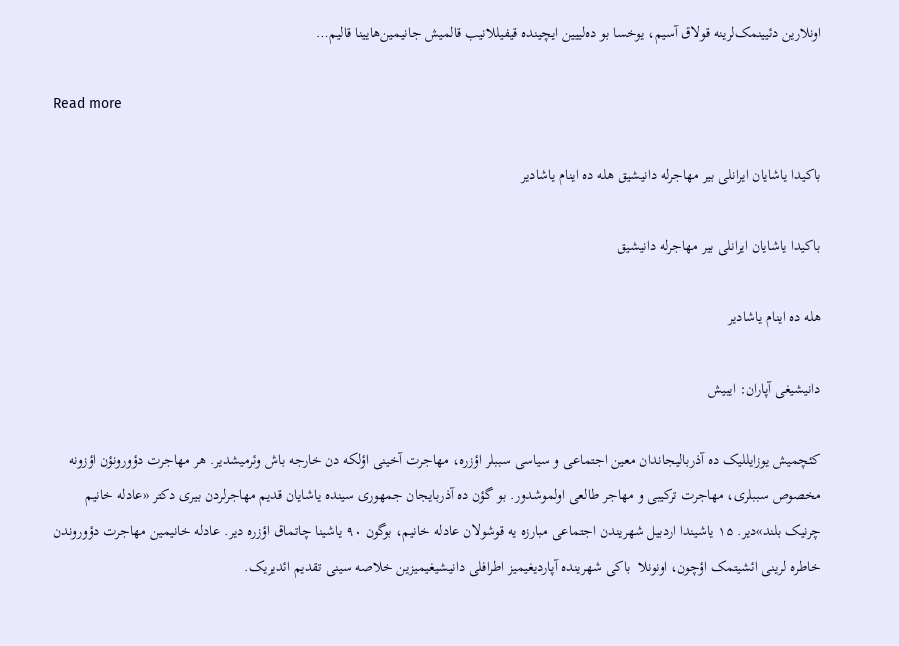اونلارین دئیینمک‌لرینه قولاق آسیم، یوخسا بو ده‌لییین ایچینده قیفیللانیب قالمیش جانیمین‌هایینا قالیم…

Read more

باکیدا یاشایان ایرانلی بیر مهاجرله دانیشیق هله ده اینام یاشادیر

باکیدا یاشایان ایرانلی بیر مهاجرله دانیشیق

هله ده اینام یاشادیر

دانیشیغی آپاران: ایبیش

کئچمیش یوزایللیک ده آذربالیجاندان معین اجتماعی و سیاسی سببلر اؤزره، مهاجرت آخینی اؤلکه دن خارجه باش وئرمیشدیر. هر مهاجرت دؤورونؤن اؤزونه مخصوص سببلری، مهاجرت ترکیبی و مهاجر طالعی اولموشدور. بو گؤن ده آذربایجان جمهوری سینده یاشایان قدیم مهاجرلردن بیری دکتر «عادله خانیم چرنیک بلند»دیر. ١۵ یاشیندا اردبیل شهریندن اجتماعی مبارزه یه قوشولان عادله خانیم، بوگون ٩٠ یاشینا چاتماق اؤزره دیر. عادله خانیمین مهاجرت دؤوروندن خاطره لرینی ائشیتمک اؤچون، اونونلا  باکی شهرینده آپاردیغیمیز اطرافلی دانیشیغیمیزین خلاصه سینی تقدیم ائدیریک.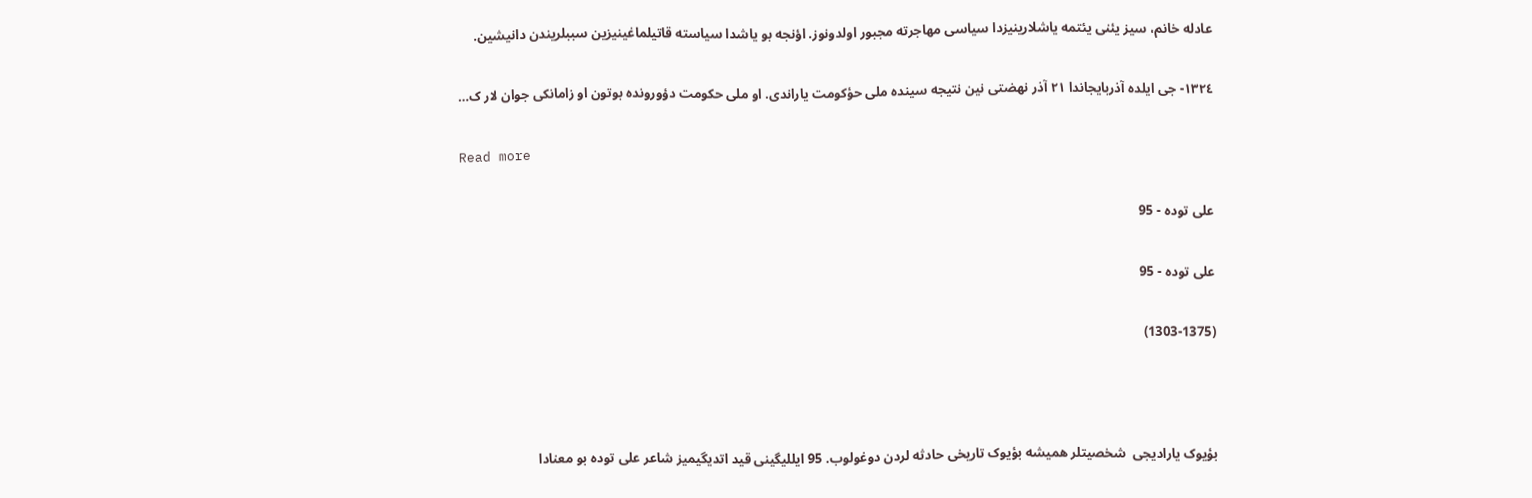عادله خانم، سیز یئنی یئتمه یاشلارینیزدا سیاسی مهاجرته مجبور اولدونوز. اؤنجه بو یاشدا سیاسته قاتیلماغینیزین سببلریندن دانیشین.

١٣٢٤- جی ایلده آذربایجاندا ٢١ آذر نهضتی نین نتیجه سینده ملی حؤکومت یاراندی. او ملی حکومت دؤورونده بوتون او زامانکی جوان لار ک…

Read more

علی توده - 95

علی توده - 95

(1303-1375)



بؤیوک یارادیجی  شخصیتلر همیشه بؤیوک تاریخی حادثه ‌لردن دوغولوب. 95 ایللیگینی قید اتدیگیمیز شاعر علی توده بو معنادا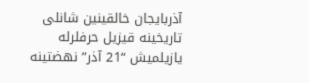آذربایجان خالقینین شانلی تاریخینه قیزیل حرفلرله یازیلمیش “21 آذر” نهضتینه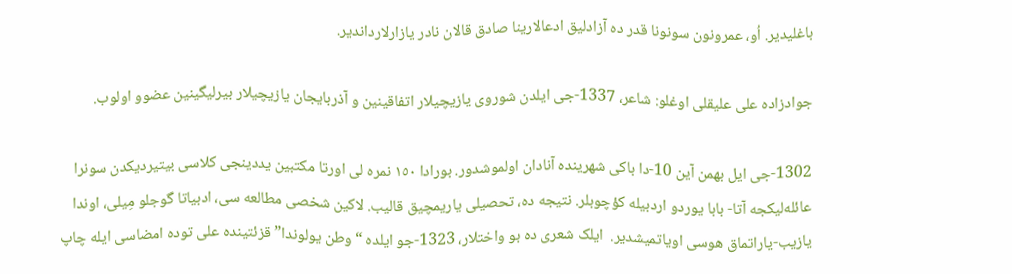باغلیدیر. اُو، عمرونون سونونا قدر ده آزادلیق ادعا‌لارینا صادق قالان نادر یازارلارداندیر.

جوادزاده علی علیقلی اوغلو: شاعر، 1337-جی ایلدن شوروی یازیچیلار اتفاقینین و آذربایجان یازیچیلار بیرلیگینین عضوو اولوب.

1302-جی ایل بهمن آین 10-دا باکی شهرینده آنا‌دان اولموشدور. بورادا ١٥٠ نمره ‌لی اورتا مکتبین یددینجی کلاسی بیتیردیکدن سونرا عائله‌لیکجه آتا- بابا یوردو اردبیله کؤچوبلر. نتیجه ‌ده، تحصیلی یاریمچیق قالیب. لاکین شخصی مطا‌لعه‌ سی، ادبیاتا گوجلو مِیلی، اوندا یازیب-یاراتماق هوسی اویاتمیشدیر.  ایلک شعری ده بو واختلار، 1323-جو ایلده “وطن یولوندا” قزئتینده علی توده امضاسی ایله چاپ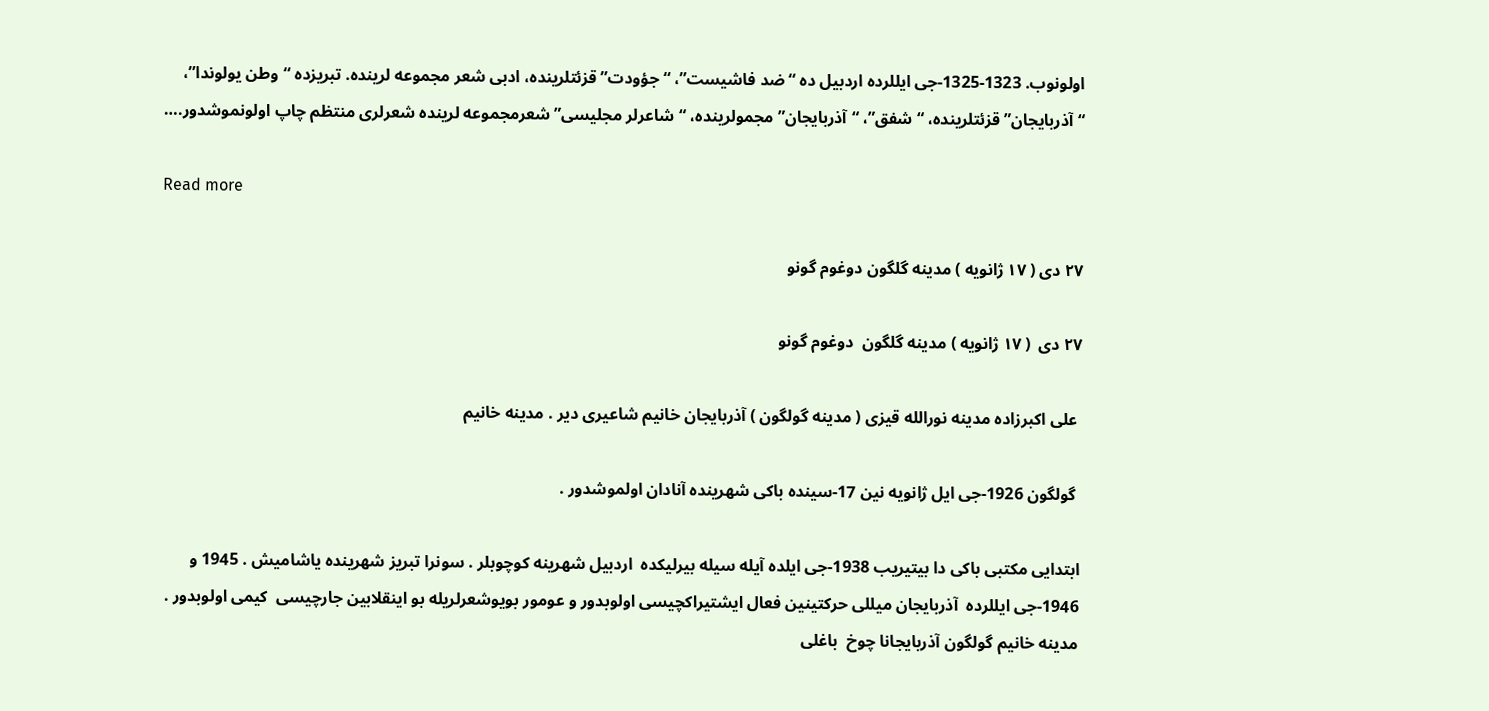اولونوب. 1323-1325-جی ایللرده اردبیل ده “ضد فاشیست”، “جؤودت” قزئتلرینده، ادبی شعر مجموعه لرینده. تبریزده “وطن یولوندا”، “آذربایجان” قزئتلرینده، “شفق”، “آذربایجان” مجمو‌لرینده، “شاعرلر مجلیسی” شعرمجموعه لرینده شعرلری منتظم چاپ اولونموشدور.…

Read more

۲۷ دی ( ۱۷ ژانویه ) مدینه گلگون دوغوم گونو

۲۷ دی  ( ۱۷ ژانویه ) مدینه گلگون  دوغوم گونو

 علی اکبرزاده مدینه نورالله قیزی ( مدینه گولگون ) آذربایجان خانیم شاعیری دیر . مدینه خانیم

 گولگون 1926-جی ایل ژانویه نین 17-سینده باکی شهرینده آنادان اولموشدور .

ابتدایی مکتبی باکی دا بیتیریب 1938-جی ایلده آیله سیله بیرلیکده  اردبیل شهرینه کوچوبلر . سونرا تبریز شهرینده یاشامیش . 1945 و 1946-جی ایللرده  آذربایجان میللی حرکتینین فعال ایشتیراکچیسی اولوبدور و عومور بویوشعرلریله بو اینقلابین جارچیسی  کیمی اولوبدور . مدینه خانیم گولگون آذربایجانا چوخ  باغلی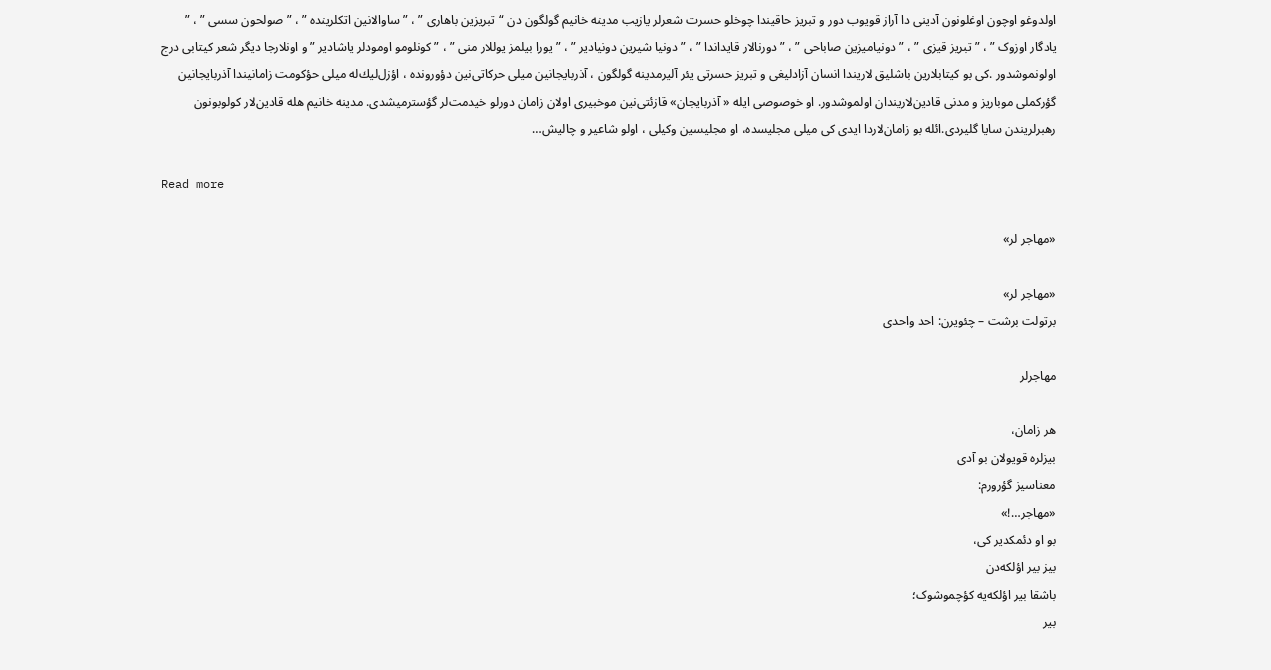اولدوغو اوچون اوغلونون آدینی دا آراز قویوب دور و تبریز حاقیندا چوخلو حسرت شعرلر یازیب مدینه خانیم گولگون دن “تبریزین باهاری ” ، ” ساوالانین اتکلرینده ” ، ” صولحون سسی ” ، ” یادگار اوزوک ” ، ” تبریز قیزی ” ، ” دونیامیزین صاباحی ” ، ” دورنالار قایداندا ” ، ” دونیا شیرین دونیادیر ” ، ” یورا بیلمز یوللار منی ” ، ” کونلومو اومودلر یاشادیر ” و اونلارجا دیگر شعر کیتابی درج اولونموشدور .کی بو کیتابلارین باشلیق لاریندا انسان آزادلیغی و تبریز حسرتی یئر آلیرمدینه گولگون ، آذربایجانین میلی حركاتی‌نین دؤورونده ، اؤز‌ل‌لیك‌له میلی حؤكومت زامانیندا آذربایجانین گؤركملی موباریز و مدنی قادین‌لاریندان اولموشدور. او خوصوصی ایله « آذربایجان» قازئتی‌نین موخبیری اولان زامان دورلو خیدمت‌لر گؤسترمیشدی. مدینه خانیم هله قادین‌لار كولوبونون رهبرلریند‌ن سایا گلیردی.ائله بو زامان‌لاردا ایدی كی میلی مجلیسده، او مجلیسین وكیلی ، اولو شاعیر و چالیش…

Read more

«مهاجر لر»

«مهاجر لر»
برتولت برشت – چئویرن: احد واحدی

مهاجرلر

هر زامان،
بیزلره قویولان بو آدی
معناسیز گؤرورم:
«مهاجر…!»
بو او دئمکدیر کی،
بیز بیر اؤلکه‌دن
باشقا بیر اؤلکه‌یه کؤچموشوک؛
بیر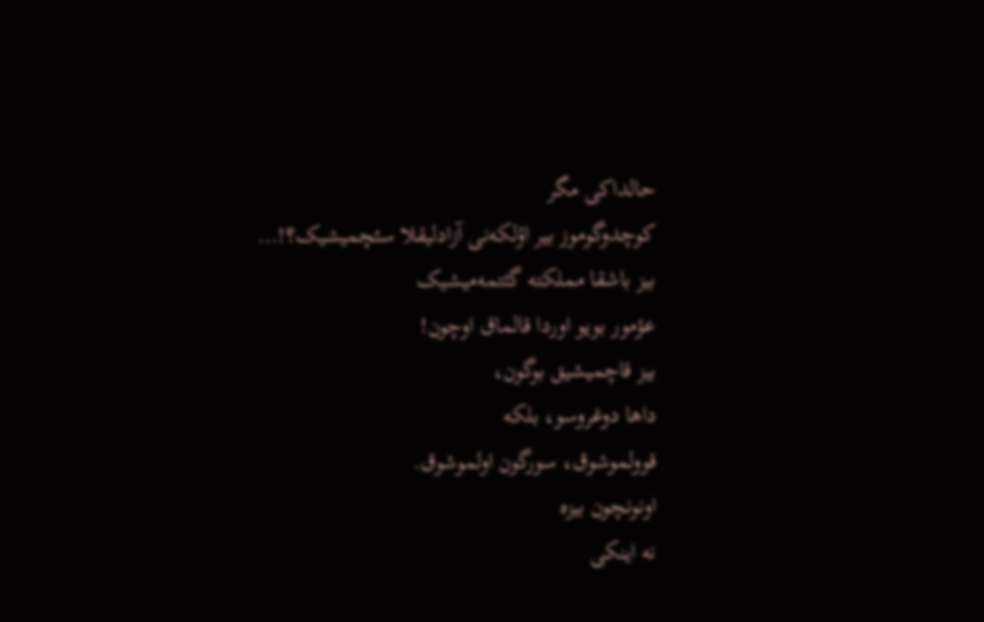حالداکی مگر
کوچدوگوموز بیر اؤلکه‌نی آزادلیقلا سئچمیشیک؟!…
بیز باشقا مملکته گئتمه‌میشیک
عؤمور بویو اوردا قالماق اوچون!
بیز قاچمیشیق بوگون،
داها دوغروسو، بلکه
قوولموشوق، سورگون اولموشوق.
اونونچون بیزه
نه اینکی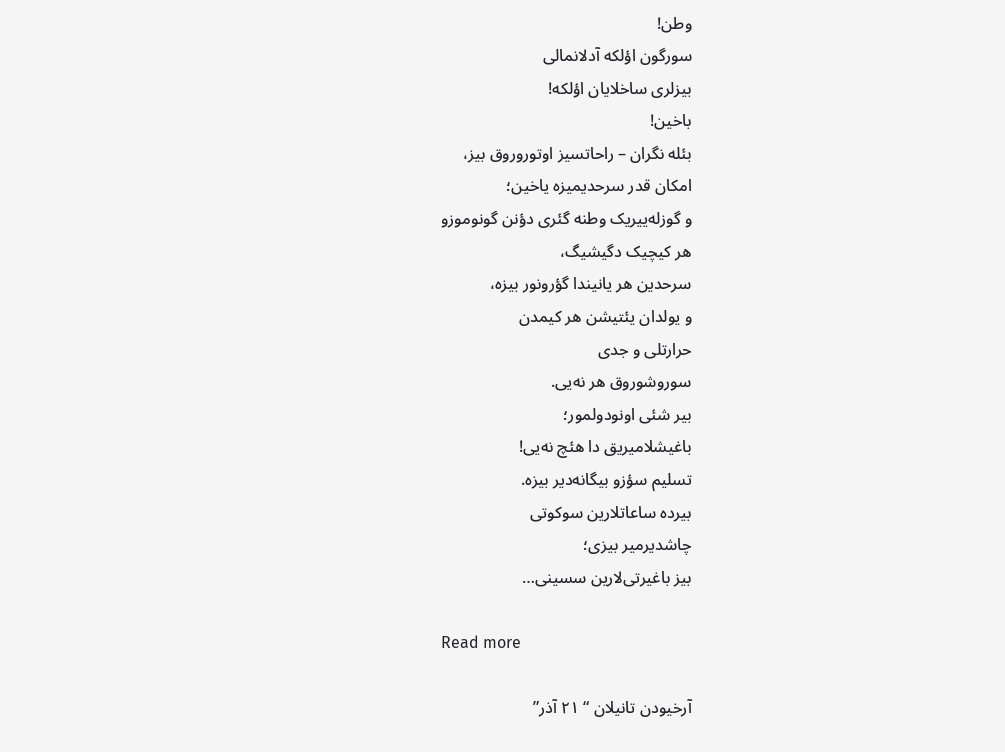وطن!
سورگون اؤلکه آدلانمالی
بیزلری ساخلایان اؤلکه!
باخین!
بئله نگران – راحاتسیز اوتوروروق بیز،
امکان قدر سرحدیمیزه یاخین؛
و گوزله‌ییریک وطنه گئری دؤنن گونوموزو
هر کیچیک دگیشیگ،
سرحدین هر یانیندا گؤرونور بیزه،
و یولدان یئتیشن هر کیمدن
حرارتلی و جدی
سوروشوروق هر نه‌یی.
بیر شئی اونودولمور؛
باغیشلامیریق دا هئچ نه‌یی!
تسلیم سؤزو بیگانه‌دیر بیزه.
بیرده ساعاتلارین سوکوتی
چاشدیرمیر بیزی؛
بیز باغیرتی‌لارین سسینی…

Read more

آرخیو‌دن تانیلان “ ٢١ آذر”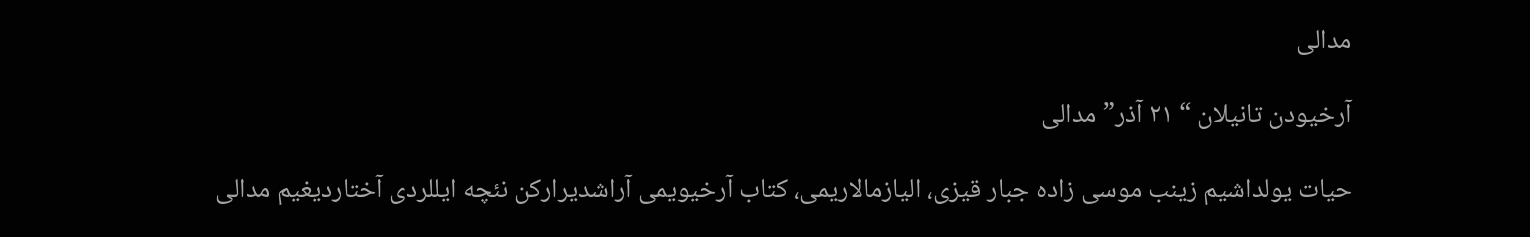مدا‌لی

آرخیو‌دن تانیلان “ ٢١ آذر” مدا‌لی

حیات یولداشیم زینب موسی ‌زاده جبار قیزی، الیازما‌لاریمی، کتاب آرخیویمی آراشدیرارکن نئچه ایللردی آختاردیغیم مدا‌لی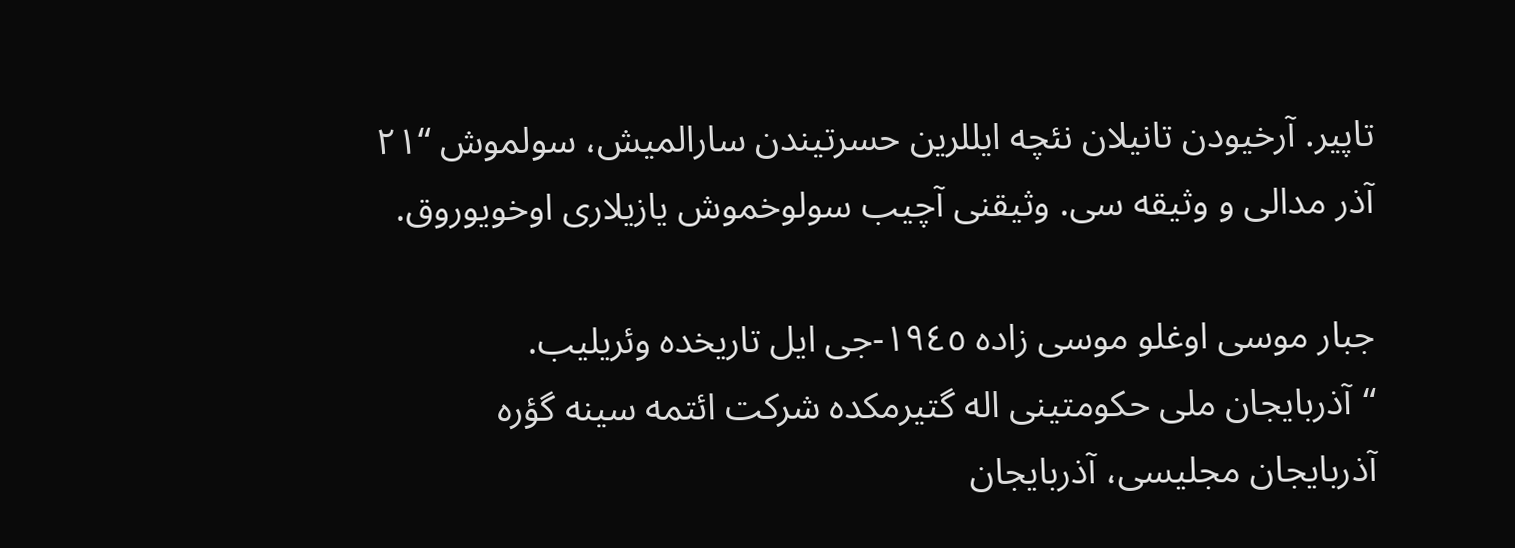تاپیر. آرخیو‌دن تانیلان نئچه ایللرین حسرتیندن سارالمیش، سولموش “٢١ آذر مدا‌لی و وثیقه‌ سی. وثیقنی آچیب سولوخموش یازیلاری اوخویوروق.

جبار موسی اوغلو موسی زاده ١٩٤٥-جی ایل تاریخده وئریلیب. “آذربایجان ملی حکومتینی اله گتیرمکده شرکت ائتمه ‌سینه گؤره آذربایجان مجلیسی، آذربایجان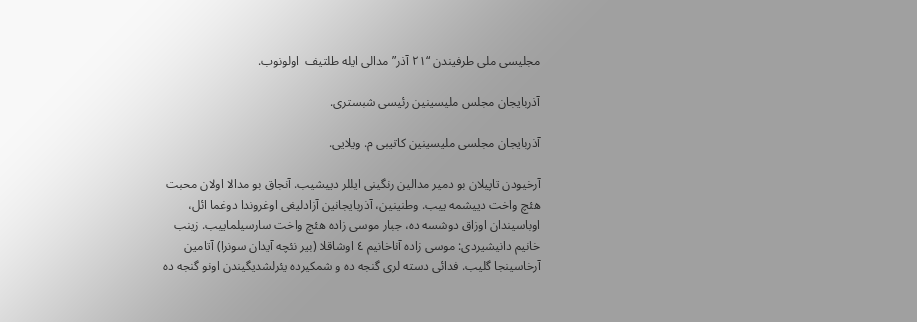مجلیسی ملی طرفیندن “٢١ آذر” مدا‌لی ایله طلتیف  اولونوب.

آذربایجان مجلس ملیسینین رئیسی شبستری.

آذربایجان مجلسی ملیسینین کاتیبی م. ویلایی.

آرخیو‌دن تاپیلان بو دمیر مدالین رنگینی ایللر دییشیب. آنجاق بو مدالا اولان محبت هئچ واخت دییشمه‌ ییب. وطنینین، آذربایجانین آزادلیغی اوغروندا دوغما ائل، اوباسیندان اوزاق دوشسه ده، جبار موسی زاده هئچ واخت سارسیلماییب. زینب خانیم دانیشیردی: موسی زاده آناخانیم ٤ اوشاقلا (بیر نئچه آیدان سونرا) آتامین آرخاسینجا گلیب. فدائی دسته‌ لری گنجه‌ ده و شمکیرده یئرلشدیگیندن اونو گنجه‌ ده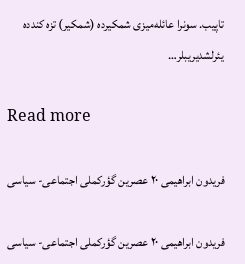تاپیب. سونرا عائله‌میزی شمکیرده (شمکیر) تزه‌ کندده یئرلشدیریبلر…

Read more

فریدون ابراهیمی ٢٠ عصرین گؤرکملی اجتماعی- سیاسی

فریدون ابراهیمی ٢٠ عصرین گؤرکملی اجتماعی- سیاسی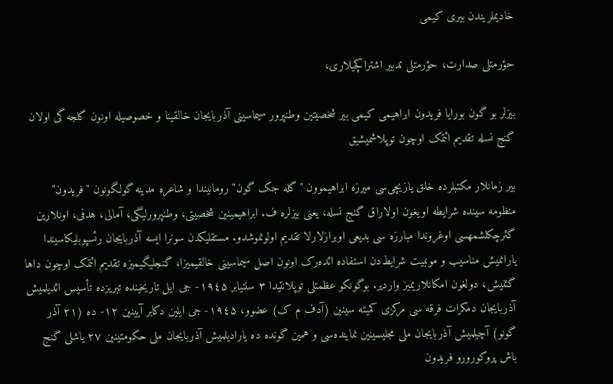خادیملریندن بیری کیمی

حؤرمتلی صدارت، حؤرمتلی تدبیر اشتراکچیلاری،

بیزلر بو گون بورایا فریدون ابراهیمی کیمی بیر شخصیتین وطنپرور سیماسینی آذربایجان خالقینا و خصوصیله اونون گلجه گی اولان گنج نسله تقدیم ائتمک اوچون توپلاشمیشیق

بیر زمانلار مکتبلرده خلق یازیچی‌سی میرزه ابراهیموون "گله‌ جک گون" رومانیندا و شاعره مدینه گولگونون "فریدون" منظومه ‌سینده شرایطه اویغون اولا‌راق گنج نسله، یعنی بیزلره ف. ابراهیمینین شخصیتی، وطنپرورلیگی، آما‌لی، هدفی، اونلارین گئرچکلشمهسی اوغروندا مبارزه‌ سی بدیعی اوبرازلارلا تقدیم اولونموشدو. مستقلیکدن سونرا ایسه آذربایجان رئسپوبلیکاسیندا یارانمیش مناسیب و مونبیت شرایط‌دن استفاده ائده‌رک اونون اصل سیماسینی خالقیمیزا، گنجلیگیمیزه تقدیم ائتمک اوچون داها گئنیش، دولغون امکانلاریمیز واردیر. بوگونکو عظمتلی توپلانتیدا ٣ سنتیابر ١٩٤۵- جی ایل تاریخینده تبریزده تأسیس ائدیلمیش آذربایجان دمکرات فرقه ‌سی مرکزی کمیته‌ سینین (آدف م ک) عضوو، ١٩٤۵- جی ایلین دکابر آیینین ١٢- ده (٢١ آذر گونو) آچیلمیش آذربایجان ملی مجلیسینین نماینده‌سی و همین گونده ده یارادیلمیش آذربایجان ملی حکومتینین ٢٧ یاشلی گنج باش پروکورورو فریدون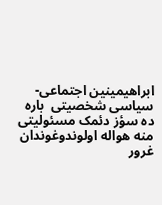ابراهیمینین اجتماعی- سیاسی شخصیتی  باره‌ ده سؤز دئمک مسئولیتی منه هواله اولوندوغوندان غرور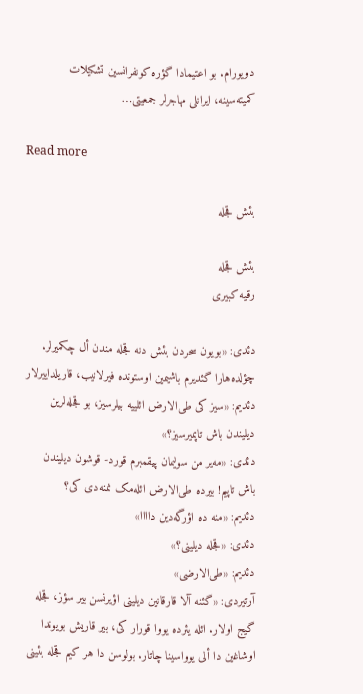دویورام. بو اعتیمادا گؤره کونفرانسین تشکیلات کمیته‌سینه، ایرانلی مهاجرلر جمعیتی…

Read more

بئش قجله

بئش قجله
رقیه کبیری

دئدی: «بویون سحردن بئش دنه قجله مندن أل چکمیرلر. چؤلده‌هارا گئدیرم باشیمین اوستونده فیرلانیب، قاریلداییرلار
دئدیم: «سیز کی طی‌الارض ائلییه بیلرسیز، بو قجله‌لرین دیلیندن باش تاپمیرسیز؟»
دئدی: «مه‌یر من سولیمان پیقمبرم قورد- قوشون دیلیندن باش تاپیم! بیرده طی‌الارض ائله‌مک نمنه‌دی کی؟
دئدیم: «منه ده اؤرگه‌دین داااا»
دئدی: «قجله دیلینی؟»
دئدیم: «طی‌الارضی»
آرتیردی: «گئنه آلا قارقانین دیلینی اؤیرنسن بیر سؤز، قجله گیج اولار. ائله یئرده یووا قورار کی، بیر قاریش بویوندا اوشاغین دا ألی یوواسینا چاتار. بولوسن دا هر کیم قجله بئینی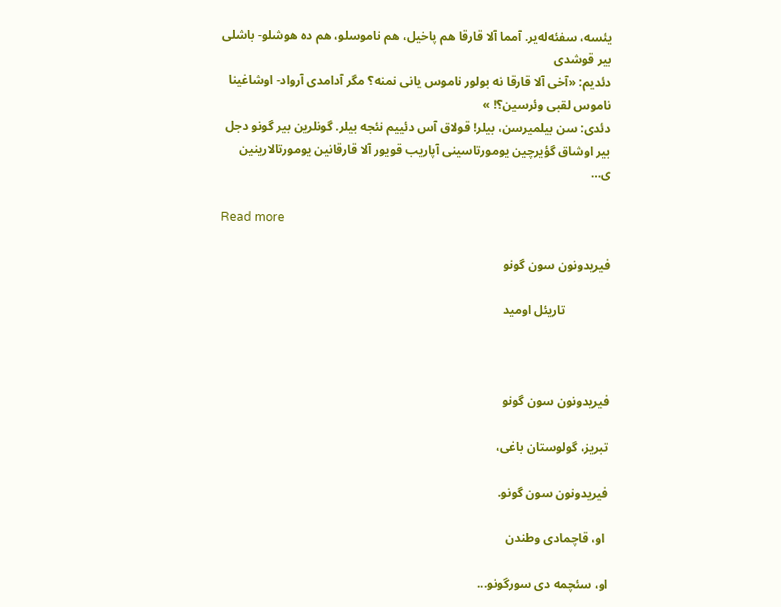یئسه، سفئه‌له‌یر. آمما آلا قارقا هم پاخیل، هم ناموسلو، هم ده هوشلو- باشلی بیر قوشدی
دئدیم: «آخی آلا قارقا نه بولور ناموس یانی نمنه؟ مگر آدامدی آرواد- اوشاغینا ناموس لقبی وئرسین؟! »
دئدی: سن بیلمیرسن، بیلر! قولاق آس دئییم نئجه بیلر. گونلرین بیر گونو دجل بیر اوشاق گؤیرچین یومورتاسینی آپاریب قویور آلا قارقانین یومورتالارینین ی…

Read more

فیریدونون سون گونو

              تاریئل اومید



فیریدونون سون گونو

تبریز، گولوستان باغی،

فیریدونون سون گونو.

 او، قاچمادی وطندن

او، سئچمه‌ دی سورگونو...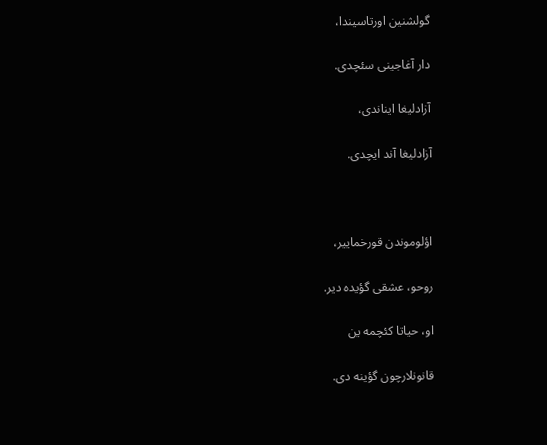گولشنین اورتاسیندا،

دار آغاجینی سئچدی.

آزادلیغا ایناندی،

آزادلیغا آند ایچدی.



اؤلوموندن قورخماییر،

روحو، عشقی گؤیده ‌دیر.

او، حیاتا کئچمه‌ ین

قانونلارچون گؤینه ‌دی.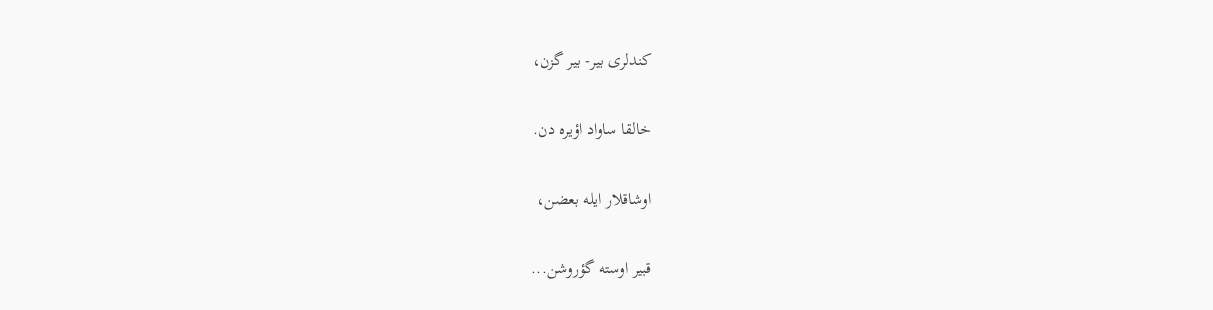کندلری بیر- بیر گزن،

خالقا ساواد اؤیره ‌دن.

اوشاقلار ایله بعضن،

قبیر اوسته گؤروشن...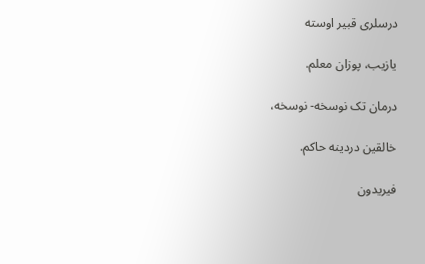درسلری قبیر اوسته

یازیب، پوزان معلم.

درمان تک نوسخه- نوسخه،

خالقین دردینه حاکم.

فیریدون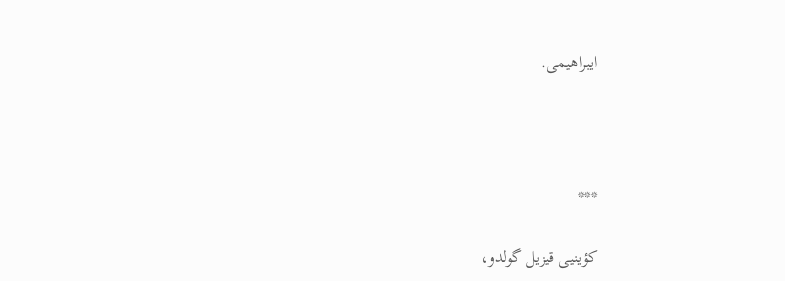ایبراهیمی.



***

کؤینیی قیزیل گولدو،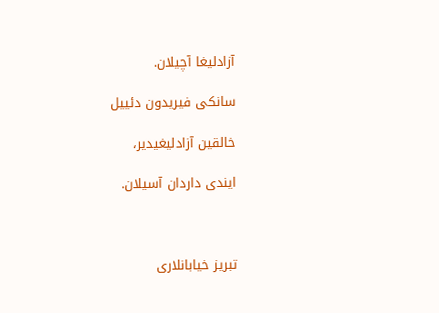آزادلیغا آچیلان.

سانکی فیریدون دئییل

خالقین آزادلیغیدیر،

ایندی داردان آسیلان.



تبریز خیابانلاری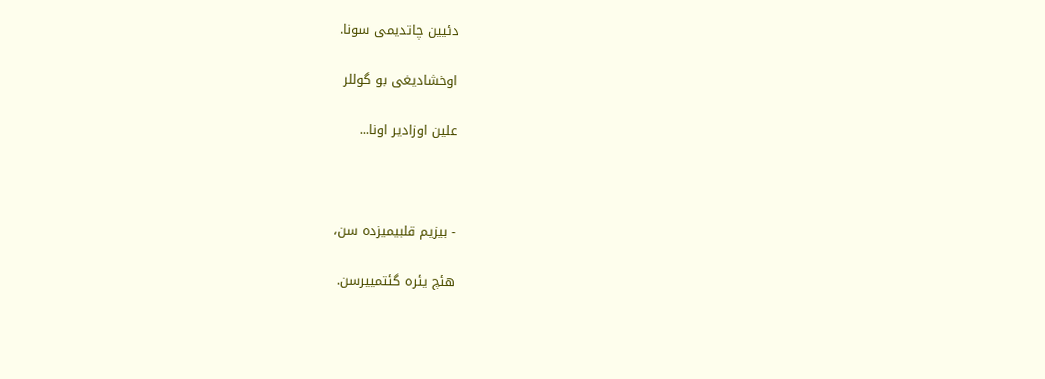دئیین چاتدیمی سونا.

اوخشادیغی بو گوللر

علین اوزا‌دیر اونا...



- بیزیم قلبیمیزده‌ سن،

هئچ یئره گئتمییرسن.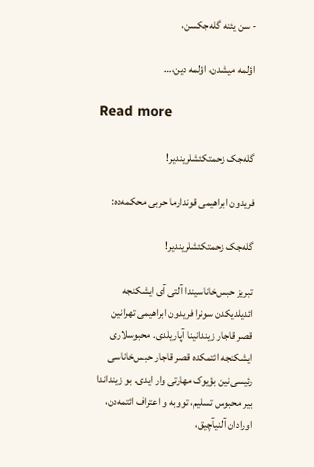- سن یئنه گله‌جکسن،

اؤلمه میشدن، اؤلمه دین،…

Read more

گله‌جک زحمتکئشلریندیر!

فریدون ابراهیمی قوندارما حربی محکمه‌ده:

گله‌جک زحمتکئشلریندیر!

تبریز حبس‌خاناسیندا آلتی آی ایشکنجه ائدیلدیکدن سونرا فریدون ابراهیمی تهرانین قصر قاجار زیندانینا آپاریلدی. محبوسلاری ایشکنجه ائتمکده قصر قاجار حبس‌خاناسی رئیسی‌نین بؤیوک مهارتی وار ایدی. بو زینداندا بیر محبوس تسلیم، تووبه و اعتراف ائتمه‌دن، اورا‌دان آلنیآچیق،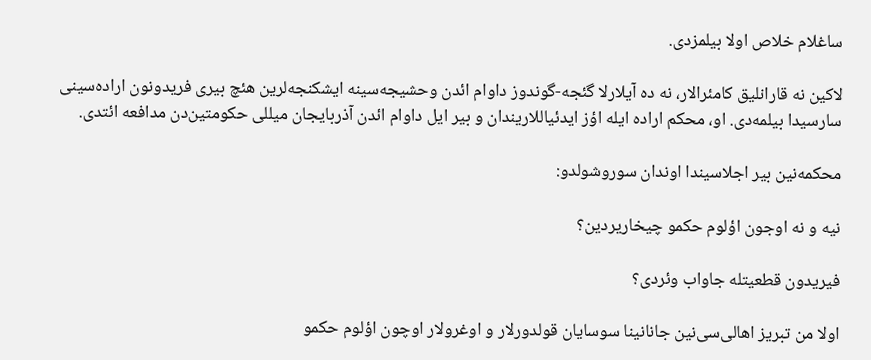ساغلام خلاص اولا بیلمزدی.

لاکین نه قارانلیق کامئرا‌لار، نه ده آیلارلا گئجه-گوندوز داوام ائدن وحشیجه‌سینه ایشکنجه‌لرین هئچ بیری فریدونون اراده‌سینی سارسیدا بیلمه‌دی. او، محکم اراده ایله اؤز ایدئیاللاریندان‌ و بیر ایل داوام ائدن آذربایجان میللی حکومتین‌دن مدافعه ائتدی.

محکمه‌نین بیر اجلاسیندا اوندان سوروشولدو:

نیه و نه اوجون اؤلوم حکمو چیخاریردین؟

فیریدون قطعیتله جاواب وئردی؟

اولا من تبریز اها‌لی‌سی‌نین جانانینا سوسایان قولدورلار و اوغرولار اوچون اؤلوم حکمو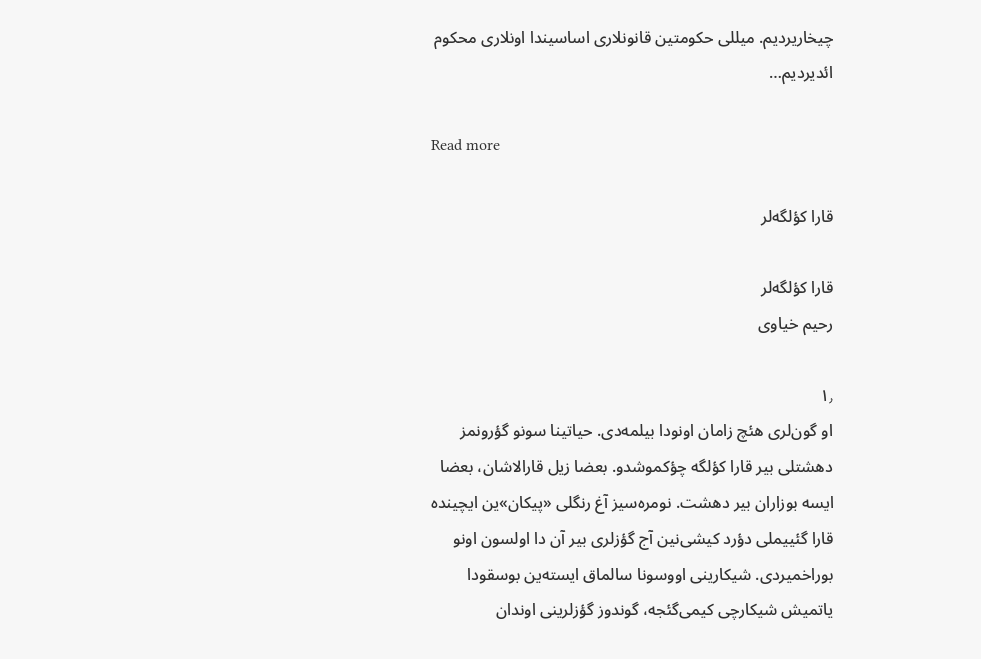چیخاریردیم. میللی حکومتین قانونلاری اساسیندا اونلاری محکوم ائدیردیم…

Read more

قارا کؤلگه‌لر

قارا کؤلگه‌لر
رحیم خیاوی

۱٫
او گون‌لری هئچ زامان اونودا بیلمه‌دی. حیاتینا سونو گؤرونمز دهشتلی بیر قارا کؤلگه چؤکموشدو. بعضا زیل قارالاشان، بعضا ایسه بوزاران بیر دهشت. نومره‌سیز آغ رنگلی «پیکان»ین ایچینده قارا گئییملی دؤرد کیشی‌نین آج گؤزلری بیر آن دا اولسون اونو بوراخمیردی. شیکارینی اووسونا سالماق ایسته‌ین بوسقودا یاتمیش شیکارچی کیمی‌گئجه، گوندوز گؤزلرینی اوندان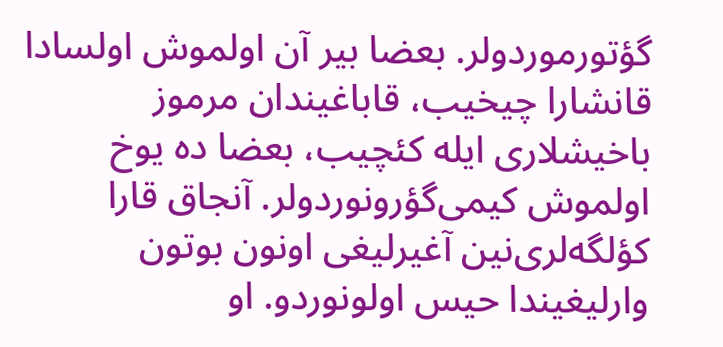گؤتورموردولر. بعضا بیر آن اولموش اولسادا قانشارا چیخیب، قاباغیندان مرموز باخیشلاری ایله کئچیب، بعضا ده یوخ اولموش کیمی‌گؤرونوردولر. آنجاق قارا کؤلگه‌لری‌‌نین آغیرلیغی اونون بوتون وارلیغیندا حیس اولونوردو. او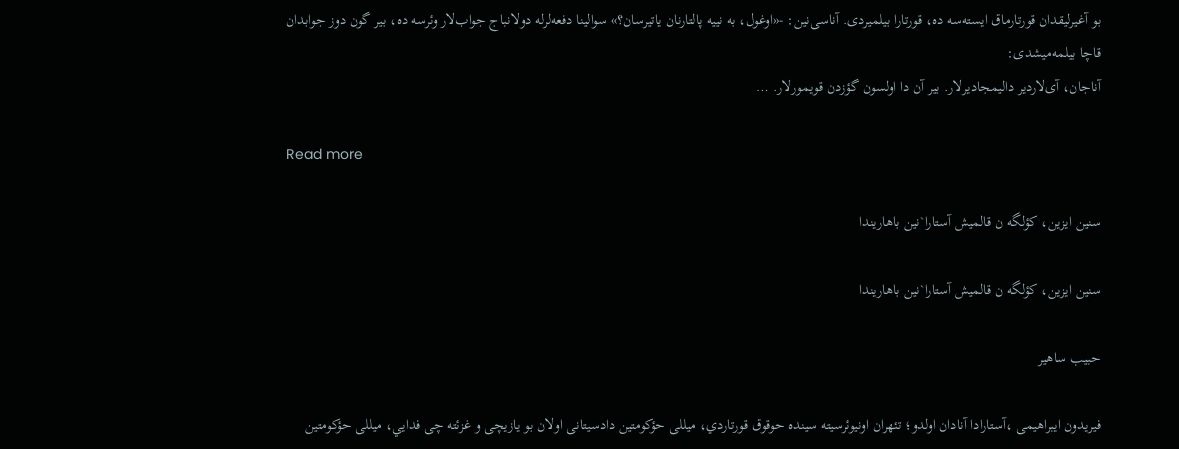بو آغیرلیقدان قورتارماق ایسته‌سه ده، قورتارا بیلمیردی. آناسی‌نین: -«اوغول، به نییه پالتارنان یاتیرسان؟» سوالینا دفعه‌لرله دولانباج جواب‌لار وئرسه ده، بیر گون دوز جوابدان قاچا بیلمه‌میشدی:
آناجان، آی‌لاردیر دالیمجادیرلار. بیر آن دا اولسون گؤزدن قویمورلار. …

Read more

سنین ایزین، کؤلگه ن قالمیش آستارا`نین باهاریندا

سنین ایزین، کؤلگه ن قالمیش آستارا`نین باهاریندا

حبیب ساهير

فيريدون ايبراهيمی ،آستارادا آنادان اولدو؛ تئهران اونيوئرسيته سينده حوقوق قورتاردي، ميللی حؤکومتين دادسيتانی اولان بو يازيچی و غزئته چی فدايي، ميللی حؤکومتين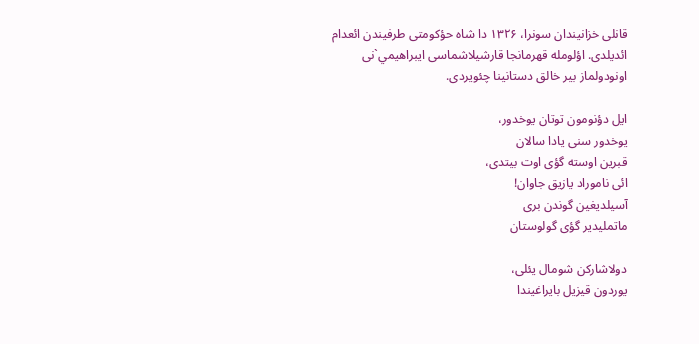قانلی خزانيندان سونرا، ۱۳۲۶ دا شاه حؤکومتی طرفيندن ائعدام ائديلدی. اؤلومله قهرمانجا قارشيلاشماسی ايبراهيمي`نی اونودولماز بير خالق دستانينا چئويردی.

ایل دؤنومون توتان يوخدور،
یوخدور سنی یادا سالان
قبرین اوسته گؤی اوت بیتدی،
ائی ناموراد یازیق جاوان!
آسیلدیغین گوندن بری
ماتملیدیر گؤی گولوستان

دولاشارکن شومال یئلی،
یوردون قیزیل بایراغیندا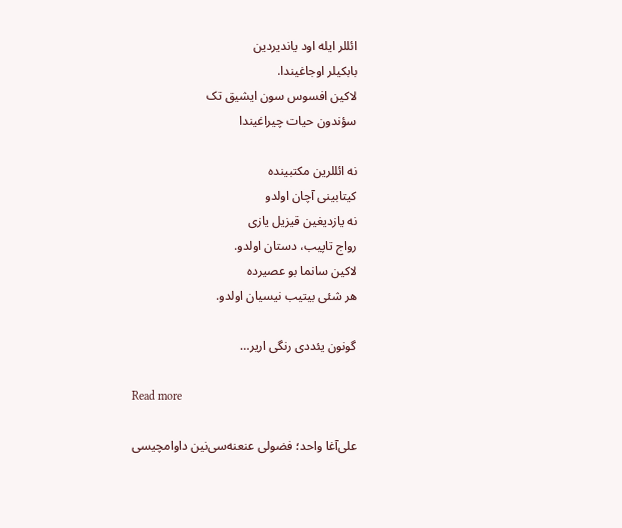ائللر ایله اود یاندیردین
بابکیلر اوجاغیندا.
لاکین افسوس سون ایشیق تک
سؤندون حیات چیراغیندا

نه ائللرین مکتبینده
کیتابینی آچان اولدو
نه یازدیغین قیزیل یازی
رواج تاپیب، دستان اولدو.
لاکین سانما بو عصیرده
هر شئی بیتیب نيسیان اولدو.

گونون یئددی رنگی اریر…

Read more

علی‌آغا واحد؛ فضولی عنعنه‌سی‌نین داوامچیسی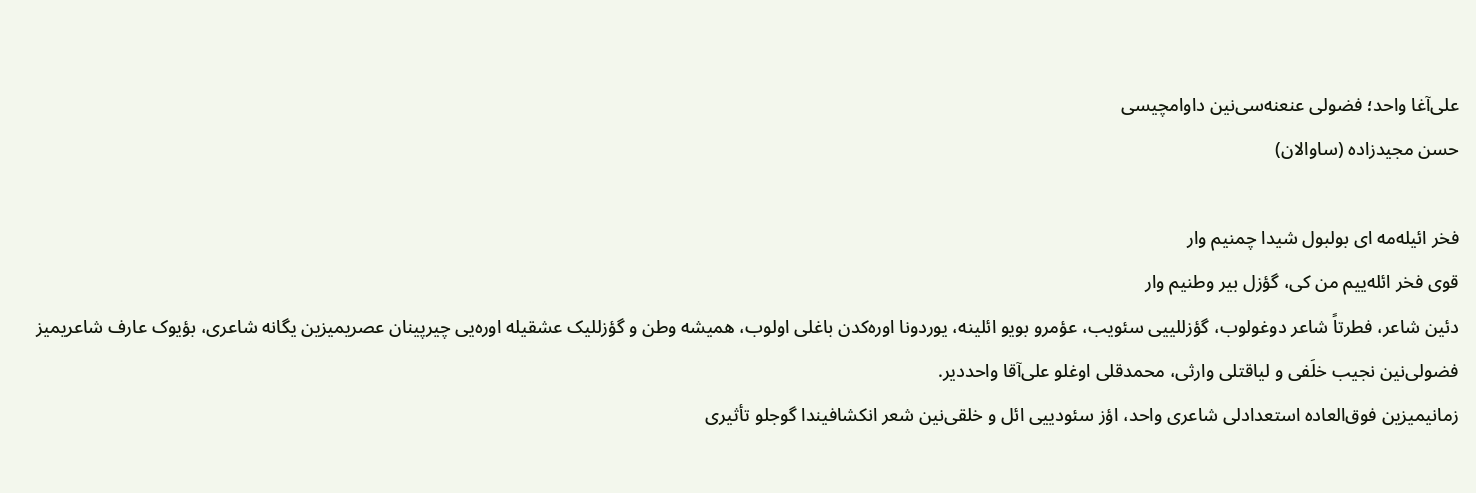علی‌آغا واحد؛ فضولی عنعنه‌سی‌نین داوامچیسی
حسن مجیدزاده (ساوالان)

فخر ائیله‌مه ای بولبول شیدا چمنیم وار
قوی فخر ائله‌ییم من کی، گؤزل بیر وطنیم وار
دئین شاعر، فطرتاً شاعر دوغولوب، گؤزللییی سئویب، عؤمرو بویو ائلینه، یوردونا اوره‌کدن باغلی اولوب، همیشه وطن و گؤزللیک عشقیله اوره‌یی چیرپینان عصریمیزین یگانه شاعری، بؤیوک عارف شاعریمیز فضولی‌نین نجیب خلَفی و لیاقتلی وارثی، محمدقلی اوغلو علی‌آقا واحددیر.
زمانیمیزین فوق‌العاده استعدادلی شاعری واحد، اؤز سئودییی ائل و خلقی‌نین شعر انکشافیندا گوجلو تأثیری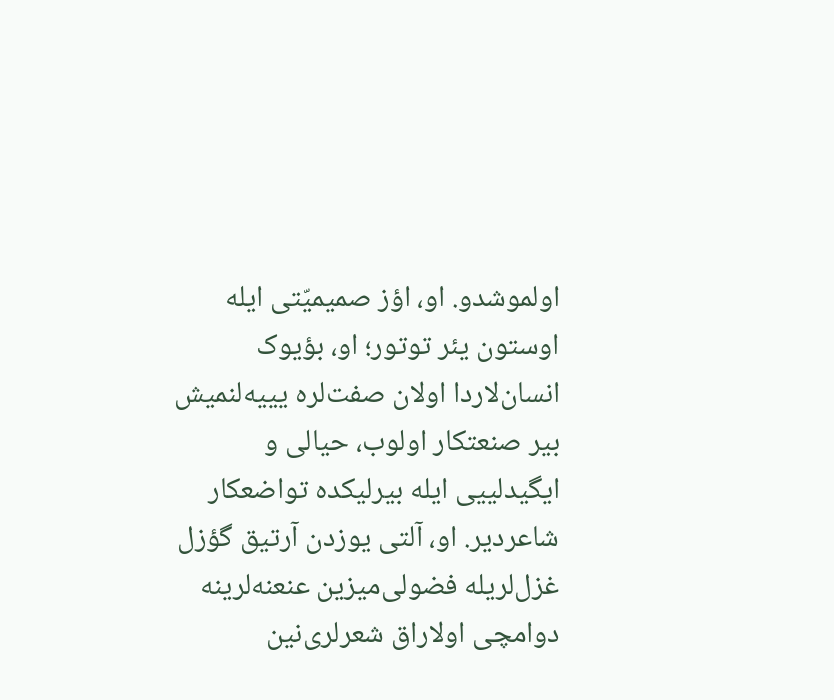اولموشدو. او، اؤز صمیمیّتی ایله اوستون یئر توتور؛ او، بؤیوک انسان‌لاردا اولان صفت‌لره یییه‌لنمیش بیر صنعتکار اولوب، حیالی و ایگیدلییی ایله بیرلیکده تواضعکار شاعردیر. او، آلتی یوزدن آرتیق گؤزل غزل‌لریله فضولی‌میزین عنعنه‌لرینه دوامچی اولاراق شعرلری‌نین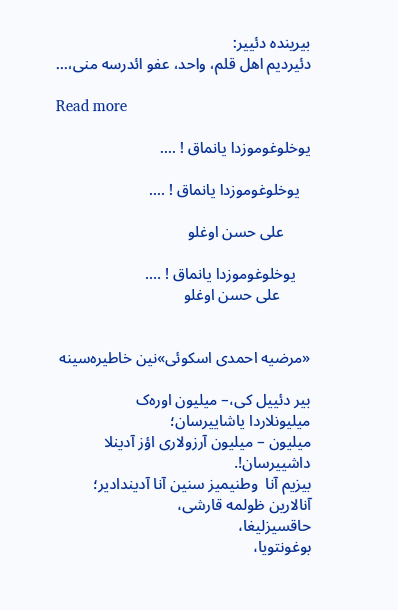بیرینده دئییر:
دئیردیم اهل قلم، واحد، عفو ائدرسه منی،…

Read more

یوخلوغوموزدا یانماق ! ….

   یوخلوغوموزدا یانماق ! ….

       علی حسن اوغلو

    یوخلوغوموزدا یانماق ! ….
        علی حسن اوغلو


«مرضیه احمدی اسکوئی‌»نین خاطیره‌سینه

بیر دئییل کی،– میلیون اوره‌ک
میلیونلاردا یاشاییرسان؛
میلیون – میلیون آرزولاری اؤز آدینلا داشییرسان!.
بیزیم آنا  وطنیمیز سنین آنا آدیندادیر؛
آنالارین ظولمه قارشی،
حاقسیزلیغا،
بوغونتویا،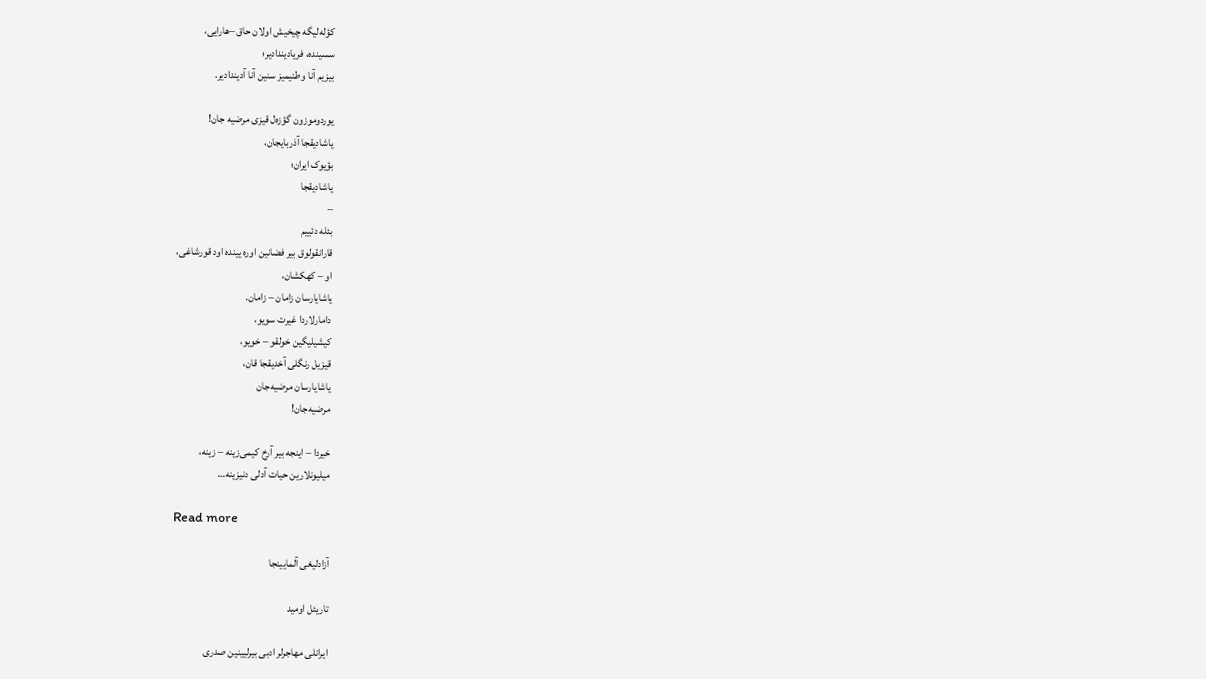کؤله‌لیگه چیخیش اولان حاق –هارایی،
سسینده، فریادیندادیر؛
بیزیم آنا وطنیمیز سنین آنا آدیندادیر.

یوردوموزون گؤزه‌ل قیزی مرضیه جان!
یاشادیقجا آذربایجان،
بؤیوک ایران؛
یاشادیقجا
–
بئله دئییم
قارانقولوق بیر فضانین اوره یینده اود قورشاغی،
او – کهکشان،
یاشایارسان زامان – زامان.
دامارلاردا غیرت سویو،
کیشیلیگین خولقو – خویو،
قیزیل رنگلی آخدیقجا قان،
یاشایارسان مرضیه‌جان
مرضیه‌جان!

خیردا – اینجه بیر آرخ کیمی‌زینه – زینه،
میلیونلارین حیات آدلی دنیزینه…

Read more

آزادلیغی آلمایینجا

تاریئل اومید

ایرانلی مهاجرلر ادبی بیرلیینین صدری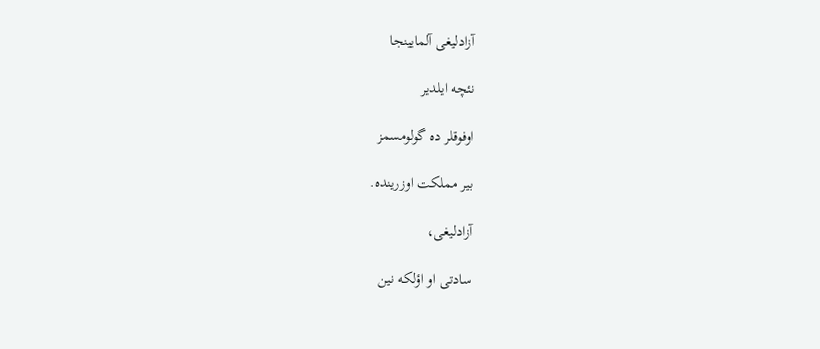آزادلیغی آلمایینجا

نئچه ایلدیر

اوفوقلر ده گولومسمز

بیر مملکت اوزرینده.

آزادلیغی،

سادتی او اؤلکه‌ نین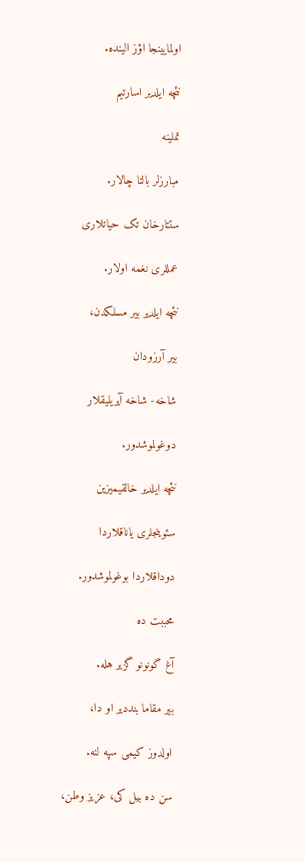اولمایینجا اؤز الینده.

نئچه ایلدیر اسارتیم

تملینه

مبارزلر بالتا چالار.

ستتارخان تک حیاتلاری

عمللری نغمه اولار.

نئچه ایلدیر بیر مسلکدن،

بیر آرزودان

شاخه- شاخه آیریلیقلار

دوغولموشدور.

نئچه ایلدیر خالقیمیزین

سئوینجلری یاناقلاردا

دوداقلاردا بوغولموشدور.

محببت ده

آغ گونونو گزیر هله.

بیر مقاما بنددیر او دا،

اولدوز کیمی سپه ‌لنه.

سن ده بیل کی، عزیز وطن،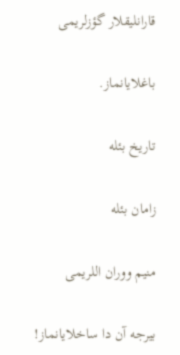قارانلیقلار گؤزلریمی

باغلایانماز.

تاریخ بئله

زامان بئله

منیم ووران اللریمی

بیرجه آن دا ساخلایانماز!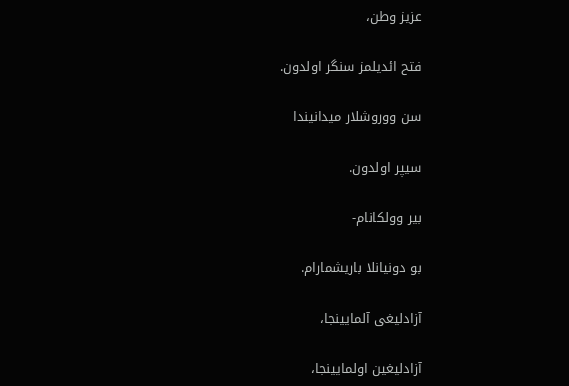عزیز وطن،

فتح ائدیلمز سنگر اولدون.

سن ووروشلار میدانیندا

سیپر اولدون.

بیر وولکانام-

بو دونیانلا باریشمارام.

آزادلیغی آلمایینجا،

آزادلیغین اولمایینجا،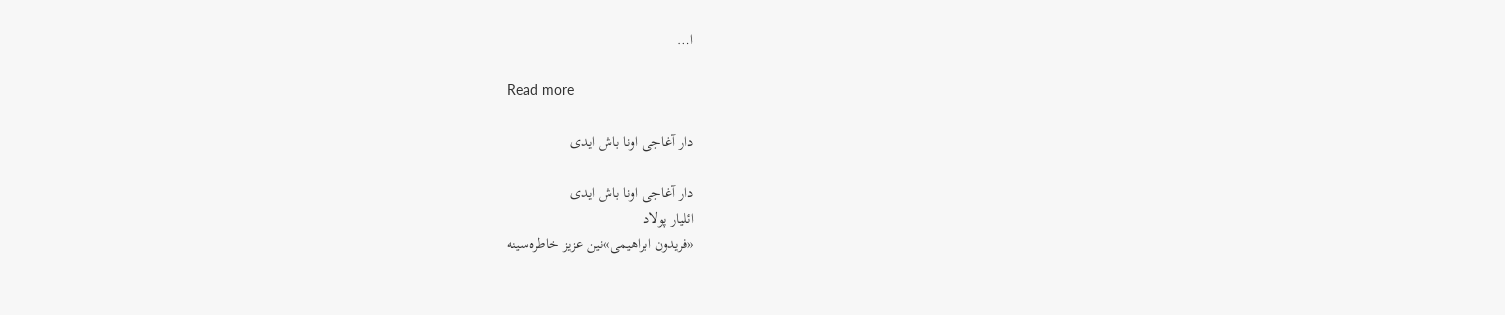ا…

Read more

دار آغاجی اونا باش ایدی

دار آغاجی اونا باش ایدی
ائلیار پولاد
«فریدون ابراهیمی»نین عزیز خاطره‌سینه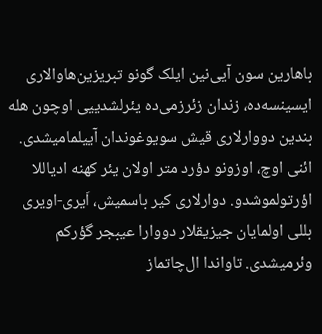باهارین سون آیی‌نین ایلک گونو تبریزین‌هاوالاری ایسینسه‌ده، زندان زئرزمی‌ده یئرلشدییی اوچون هله بندین دووارلاری قیش سویوغوندان آییلمامیشدی. ائنی اوچ، اوزونو دؤرد متر اولان یئر کهنه ادیاللا اؤرتولموشدو. دوارلاری کیر باسمیش، اَیری-اویری بللی اولمایان جیزیقلار دووارا عیبجر گؤرکم وئرمیشدی. تاواندا ال‌چاتماز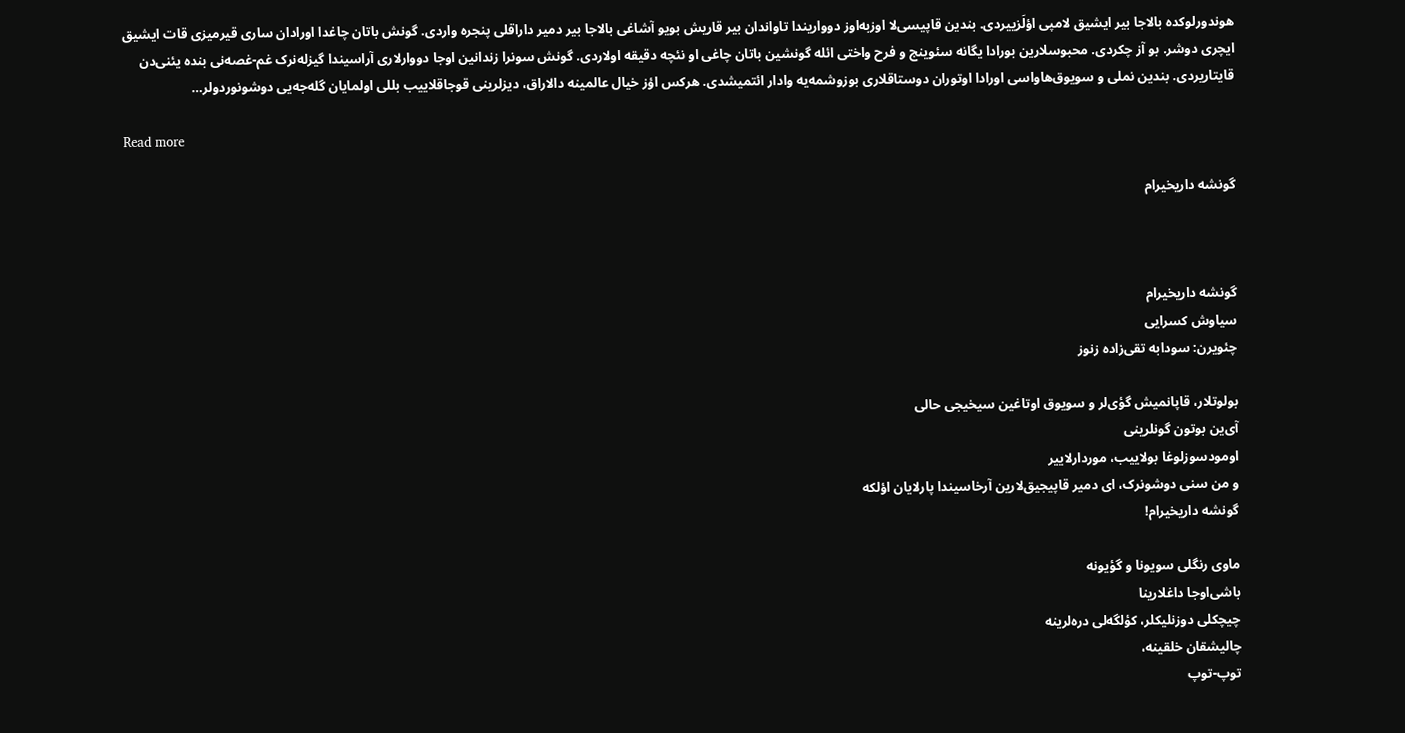هوندورلوکده بالاجا بیر ایشیق لامپی اؤلَزییردی. بندین قاپیسی‌لا اوز‌به‌اوز دوواریندا تاواندان بیر قاریش بویو آشاغی بالاجا بیر دمیر داراقلی پنجره‌ واردی. گونش باتان چاغدا اورادان ساری قیرمیزی قات ایشیق ایچری دوشر. بو آز چکردی. محبوسلارین بورادا یگانه سئوینج و فرح واختی ائله گونشین باتان چاغی او نئچه دقیقه اولاردی. گونش سونرا زندانین اوجا دووارلاری آراسیندا گیزله‌نرک غم-غصه‌نی بنده یئنی‌دن قایتاریردی. بندین نملی و سویوق‌هاواسی اورادا اوتوران دوستاقلاری بوزوشمه‌یه وادار ائتمیشدی. هرکس اؤز خیال عالمینه دالاراق، دیزلرینی قوجاقلاییب بللی اولمایان گله‌جه‌یی دوشونوردولر…

Read more

گونشه داریخیرام



گونشه داریخیرام
سیاوش کسرایی
چئویرن: سودابه تقی‌زاده زنوز

بولوتلار، قاپانمیش گؤی‌لر و سویوق اوتاغین سیخیجی حالی
آ‌‌ی‌ین بوتون گونلرینی
اومودسوزلوغا بولاییب، موردارلاییر
و من سنی دوشونرک، ای دمیر قاپیجیق‌لارین آرخاسیندا پارلایان اؤلکه
گونشه داریخیرام!

ماوی رنگلی سویونا و گؤیونه
باشی‌اوجا داغلارینا
چیچکلی دوزنلیکلر، کؤلگه‌لی دره‌لرینه
چالیشقان خلقینه،
توپ-توپ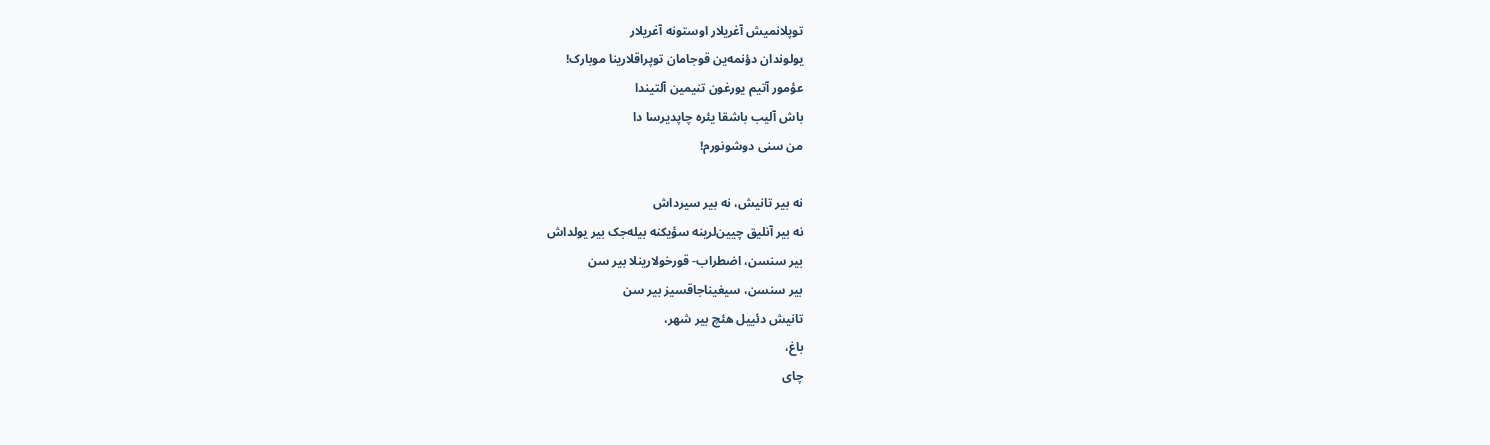توپلانمیش آغریلار اوستونه آغریلار
یولوندان دؤنمه‌ین قوجامان توپراقلارینا موبارک!
عؤمور آتیم یورغون تنیمین آلتیندا
باش آلیب باشقا یئره چاپدیرسا دا
من سنی دوشونورم!

نه بیر تانیش، نه بیر سیرداش
نه بیر آنلیق چیین‌لرینه سؤیکنه ‌بیله‌جک بیر یولداش
بیر سنسن، اضطراب- قورخولارینلا بیر سن
بیر سنسن، سیغیناجاقسیز بیر سن
تانیش دئییل هئچ بیر شهر،
باغ،
چای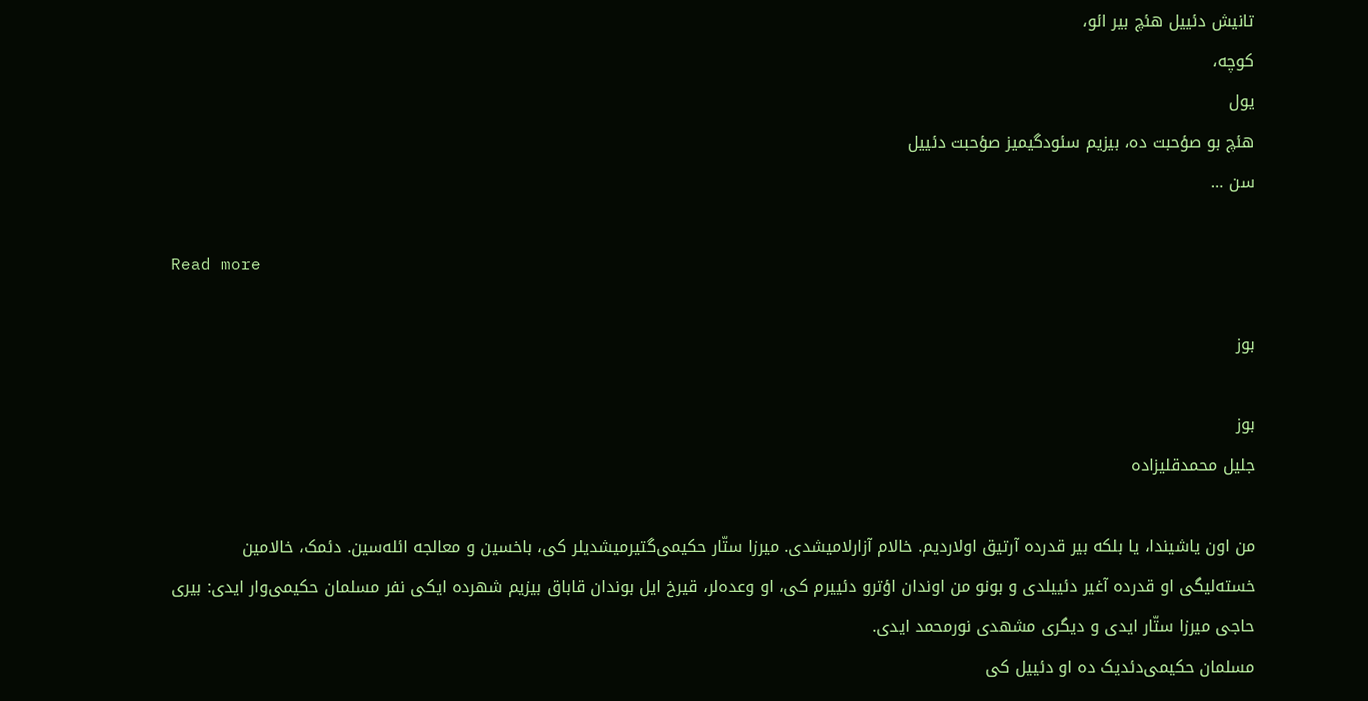تانیش دئییل هئچ بیر ائو،
کوچه،
یول
هئچ بو صؤحبت ده، بیزیم سئودگیمیز صؤحبت دئییل
سن …

Read more

بوز

بوز
جلیل محمدقلیزاده

من اون یاشیندا، یا بلکه بیر قدرده آرتیق اولاردیم. خالام آزارلامیشدی. میرزا ستّار حکیمی‌گتیرمیشدیلر کی، باخسین و معالجه ائله‌سین. دئمک، خالامین خسته‌لیگی او قدرده آغیر دئییلدی و بونو من اوندان اؤترو دئییرم کی، او وعده‌لر، قیرخ ایل بوندان قاباق بیزیم شهرده ایکی نفر مسلمان حکیمی‌وار ایدی: بیری حاجی میرزا ستّار ایدی و دیگری مشهدی نورمحمد ایدی.
مسلمان حکیمی‌دئدیک ده او دئییل کی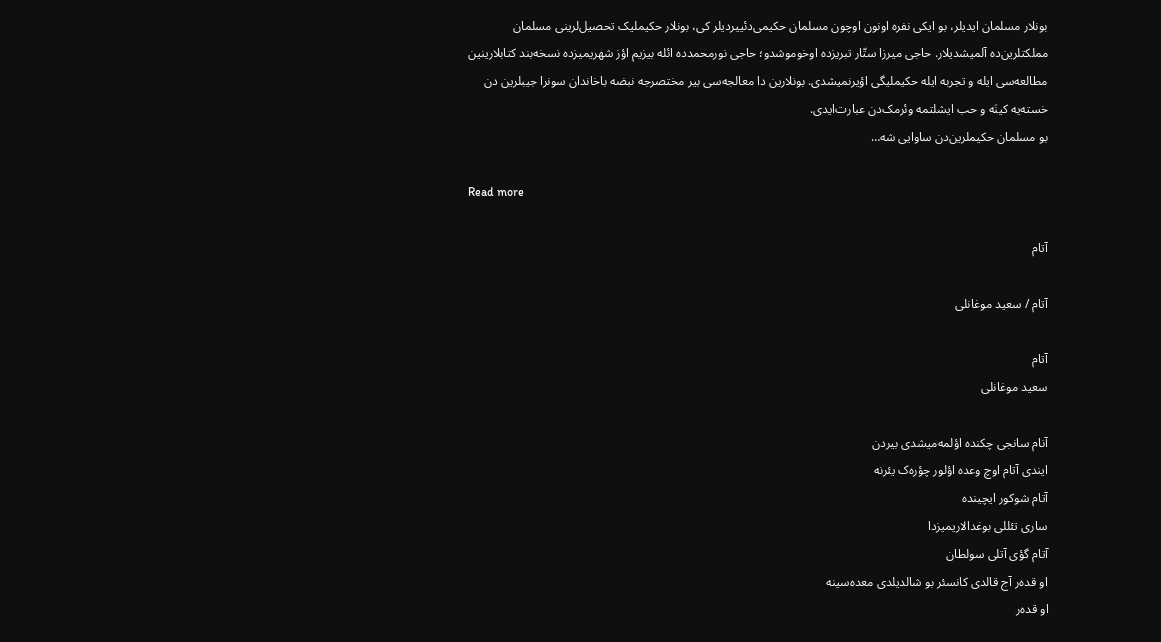بونلار مسلمان ایدیلر، بو ایکی نفره اونون اوچون مسلمان حکیمی‌دئییردیلر کی، بونلار حکیملیک تحصیل‌لرینی مسلمان مملکتلرین‌ده آلمیشدیلار. حاجی میرزا ستّار تبریزده اوخوموشدو؛ حاجی نورمحمدده ائله بیزیم اؤز شهریمیزده نسخه‌بند کتابلارینین مطالعه‌سی ایله و تجربه ایله حکیملیگی اؤیرنمیشدی. بونلارین دا معالجه‌سی بیر مختصرجه نبضه باخاندان سونرا جیبلرین دن خسته‌یه کینَه و حب ایشلتمه وئرمک‌دن عبارت‌ایدی.
بو مسلمان حکیملرین‌دن ساوایی شه…

Read more

آتام

آتام / سعید موغانلی

آتام
سعید موغانلی

آنام سانجی چکنده اؤلمه‌میشدی بیردن
ایندی آتام اوچ وعده اؤلور چؤره‌ک یئرنه
آتام شوکور ایچینده
ساری تئللی بوغدالاریمیزدا
آتام گؤی آتلی سولطان
او قده‌ر آج قالدی کانسئر بو شالدیلدی معده‌سینه
او قده‌ر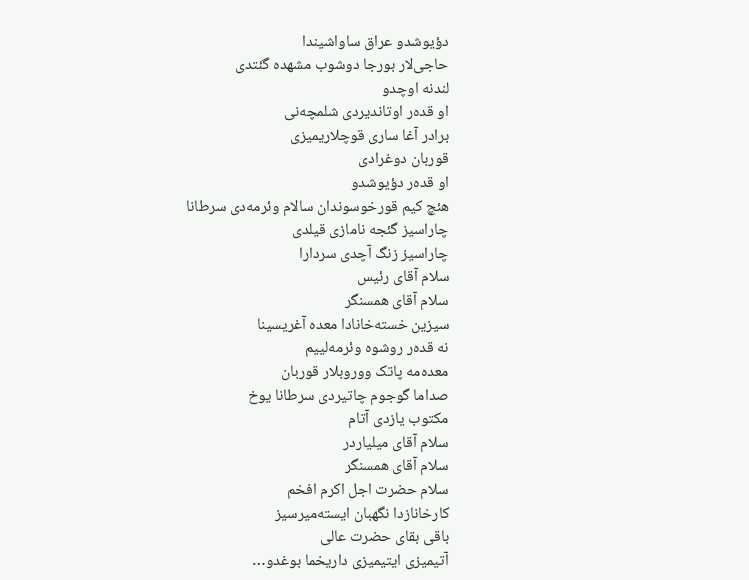دؤیوشدو عراق ساواشیندا
حاجی‌لار بورجا دوشوب مشهده گئتدی
لندنه اوچدو
او قده‌ر اوتاندیردی شلمچه‌نی
برادر آغا ساری قوچلاریمیزی
قوربان دوغرادی
او قده‌ر دؤیوشدو
هئچ کیم قورخوسوندان سالام وئرمه‌دی سرطانا
چاراسیز گئجه نامازی قیلدی
چاراسیز زنگ آچدی سردارا
سلام آقای رئیس
سلام آقای همسنگر
سیزین خسته‌خانادا معده آغریسینا
نه قده‌ر روشوه وئرمه‌لییم
معده‌مه پاتک ووروبلار قوربان
صداما گوجوم چاتیردی سرطانا یوخ
مکتوب یازدی آتام
سلام آقای میلیاردر
سلام آقای همسنگر
سلام حضرت اجل اکرم افخم
کارخانازدا نگهبان ایسته‌میرسیز
باقی بقای حضرت عالی
آتیمیزی ایتیمیزی داریخما بوغدو…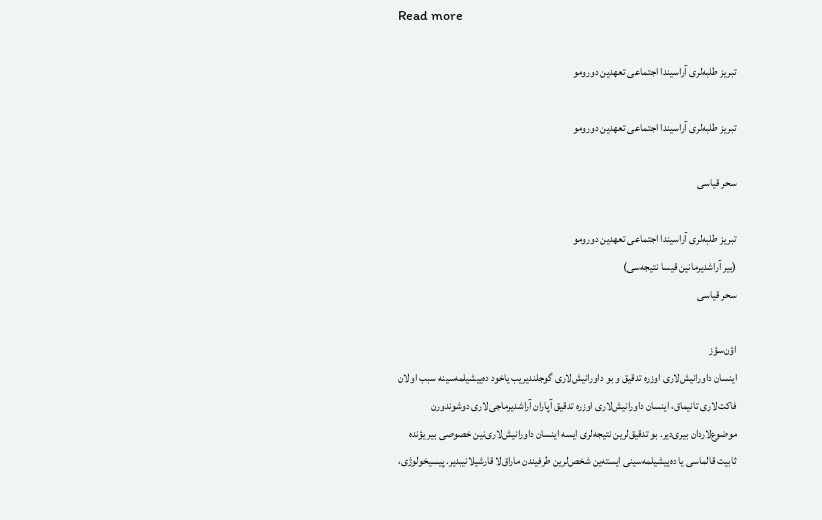Read more

تبریز طلبه‌لری آراسیندا اجتماعی تعهدین دورومو

تبریز طلبه‌لری آراسیندا اجتماعی تعهدین دورومو

سحر قیاسی

تبریز طلبه‌لری آراسیندا اجتماعی تعهدین دورومو
(بیر آراشدیرمانین قیسا نتیجه‌سی)
سحر قیاسی

اؤن‌سؤز
اینسان داورانیش‌لاری اوزره تدقیق و بو داورانیش‌لاری گوجلندیریب یاخود ده‌ییشیلمه‌سینه سبب اولان فاکت‌لاری تانیماق، اینسان داورانیش‌لاری اوزره تدقیق آپاران آراشدیرماجی‌لاری دوشوندورن موضوع‌لاردان بیری‌دیر. بو تدقیق‌لرین نتیجه‌لری ایسه اینسان داورانیش‌لاری‌نین خصوصی بیر یؤنده ثابیت قالماسی یا ده‌ییشیلمه‌سینی ایسته‌ین شخص‌لرین طرفیندن ماراق‌لا قارشیلانیبدیر. پیسیخولوژی،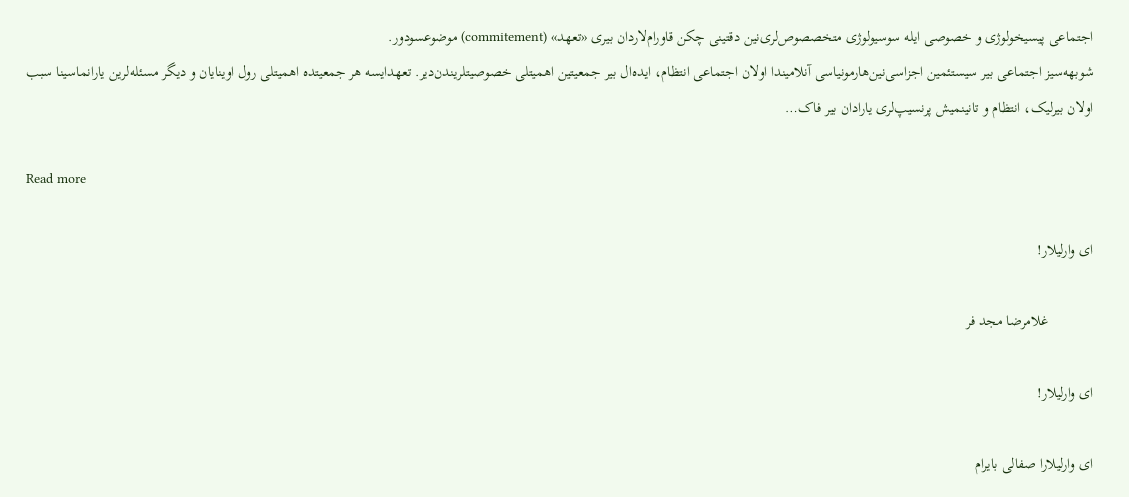اجتماعی پیسیخولوژی و خصوصی ایله سوسیولوژی متخصصوص‌لری‌نین دقتینی چکن قاورام‌لاردان بیری «تعهد» (commitement) موضوعسو‌دور.
شوبهه‌سیز اجتماعی بیر سیستئمین اجزاسی‌نین‌هارمونیاسی آنلامیندا اولان اجتماعی انتظام، ایده‌ال بیر جمعیتین اهمیتلی خصوصیتلریندن‌دیر. تعهدایسه هر جمعیتده اهمیتلی رول اوینایان و دیگر مسئله‌لرین یارانماسینا سبب اولان بیرلیک، انتظام و تانینمیش پرنسیپ‌لری یارادان بیر فاک…

Read more

ای وارلیلار!

            غلامرضا مجد فر

ای وارلیلار!

ای وارلیلارا صفالی بایرام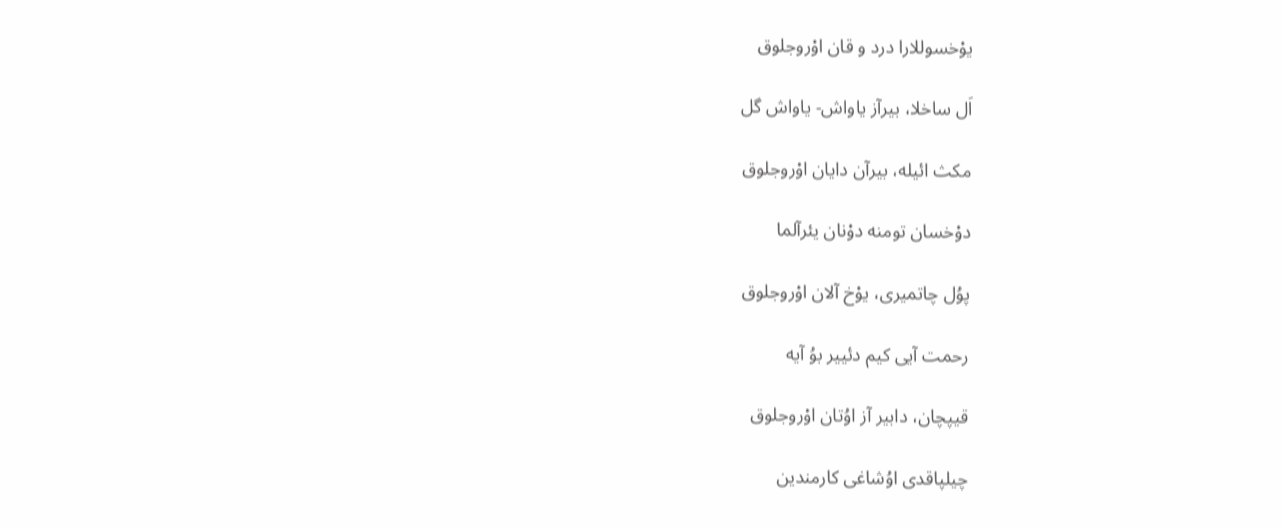یوْخسوللارا درد و قان اوْروجلوق

اَل ساخلا، بیر‌آز یاواش- یاواش گل

مکث ائیله، بیرآن دایان اوْروجلوق

دوْخسان تومنه دوْنان یئرآلما

پوُل چاتمیری، یوْخ آلان اوْروجلوق

رحمت آیی کیم دئییر بوُ آیه

قیپچان، دابیر آز اوُتان اوْروجلوق

چیلپاقدی اوُشاغی کارمندین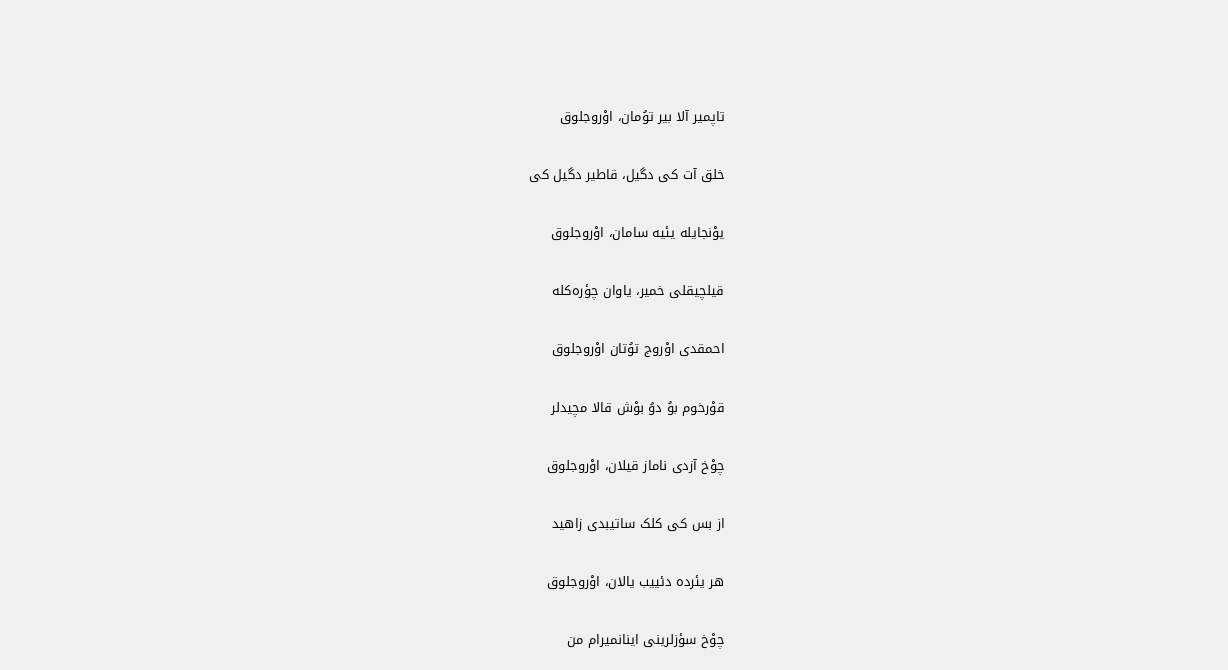تاپمیر آلا بیر توُمان، اوْروجلوق

خلق آت‌ کی دگیل، قاطیر دگیل کی

یوْنجایله یئیه سامان، اوْروجلوق

قیلچیقلی خمیر، یاوان چؤره‌کله

احمقدی اوْروج توُتان اوْروجلوق

قوْرخوم بوُ دوُ بوْش قالا مچیدلر

چوْخ آزدی ناماز قیلان، اوْروجلوق

از بس کی کلک ساتیبدی زاهید

هر یئرده دئییب یالان، اوْروجلوق

چوْخ سؤزلرینی اینانمیرام من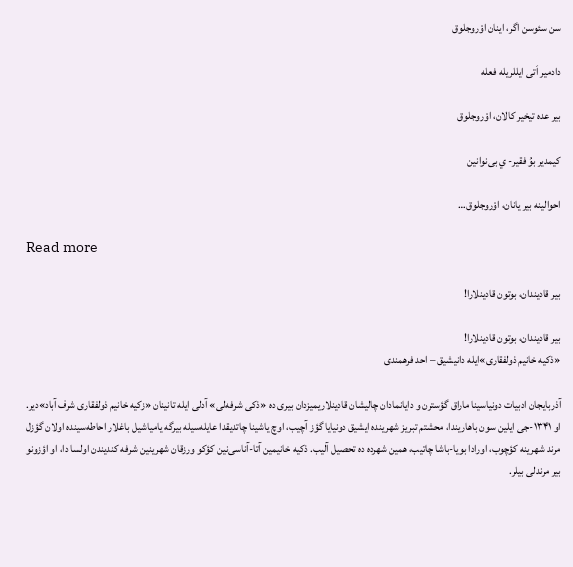سن سئوسن اگر، اینان اوْروجلوق

دادمیر اَتی ایللریله فعله

بیر عده تیخیر کالان، اوْروجلوق

کیمدیر بوُ فقیر- ي بی‌نوانین

احوالینه بیر یانان، اوْروجلوق…

Read more

بیر قادیندان، بوتون قادینلارا!

بیر قادیندان، بوتون قادینلارا!
«ذکیه خانیم ذولفقاری»ایله دانیشیق – احد فرهمندی

آذربایجان ادبیات دونیاسینا ماراق گؤسترن و دایانمادان چالیشان قادینلاریمیزدان بیری ده «ذکی شرفه‌لی» آدلی ایله تانینان «زکیه خانیم ذولفقاری شرف آباد»دیر. او ۱۳۴۱-جی ایلین سون باهاریندا، محشتم تبریز شهرینده ایشیق دونیایا گؤز آچیب، اوچ یاشینا چاتدیقدا عایله‌سیله بیرگه یامیاشیل باغلار احاطه‌سینده اولان گؤزل مرند شهرینه کؤچوب، اورادا بویا-باشا چاتیب، همین شهرده ده تحصیل آلیب. ذکیه خانیمین آتا-آناسی‌نین کؤکو ورزقان شهرینین شرفه کندیندن اولسا دا، او اؤزونو بیر مرندلی بیلر.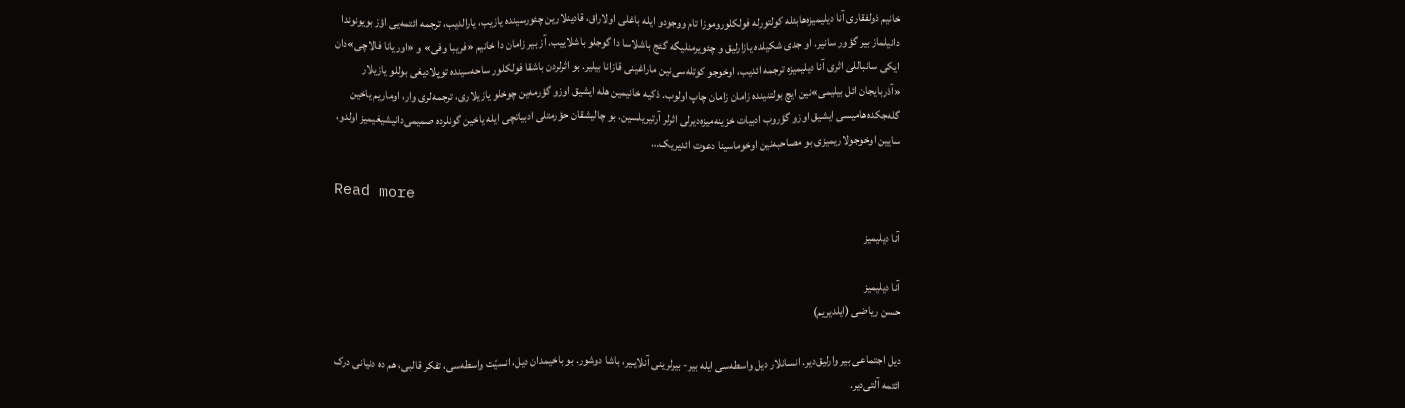خانیم ذولفقاری آنا دیلیمیزه‌هابئله کولتورله فولکلوروموزا تام ووجودو ایله باغلی اولاراق، قادینلارین چئورسینده یازیب، یارالدیب، ترجمه‌ ائتمه‌یی اؤز بویونوندا دانیلماز بیر گؤور سانیر. او جدی شکیلده یازارلیق و چئویرمنلیگه گئج باشلاسا دا گوجلو باشلاییب. آز بیر زامان دا خانیم «فریبا وفی» و «اوریانا فالاچی‌»دان ایکی سانباللی اثری آنا دیلیمیزه ترجمه ائدیب، اوخوجو کوتله‌سی‌نین ماراغینی قازانا بیلیر. بو اثرلردن باشقا فولکلور ساحه‌سینده توپلادیغی بوللو یازیلار «آذربایجان ائل بیلیمی»نین ایچ بولتنینده زامان زامان چاپ اولوب. ذکیه خانیمین هله ایشیق اوزو گؤرمه‌ین چوخلو یازیلاری، ترجمه‌لری وار، اوماریم یاخین گله‌جکده‌هامیسی ایشیق اوزو گؤروب ادبیات خزینه‌‌میزه‌دیرلی اثرلر آرتیریلسین. بو چالیشقان حؤرمتلی ادبیاتچی ایله یاخین گونلرده صمیمی‌دانیشیغیمیز اولدو، سایین اوخوجولاریمیزی بو مصاحبه‌نین اوخوماسینا دعوت ائدیریک…

Read more

آنا دیلیمیز

آنا دیلیمیز
حسن ریاضی (ایلدیریم)

دیل اجتماعی بیر وارلیق‌دیر. انسانلار دیل واسطه‌سی ایله بیر- بیرلرینی آنلایـیر، باشا دوشور. بو باخیمدان دیل، انسیّت واسطه‌سی، تفکر قالبی، هم ده دنیانی درک ائتمه آلتی‌دیر.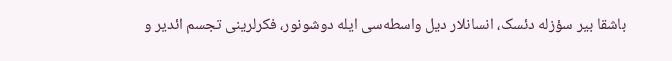باشقا بیر سؤزله دئسک، انسانلار دیل واسطه‌سی ایله دوشونور، فکر‌لرینی تجسم ائدیر و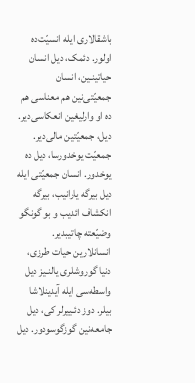باشقالاری ایله انسیّت‌ده اولور. دئمک، دیل انسان حیاتینـین، انسان جمعیّتی‌نین هم معناسی هم ده او وارلیغین انعکاسی‌دیر.
دیل، جمعیّتین مالی‌دیر. جمعیّت یوخدورسا، دیل ده یوخدور. انسان جمعیّتی ایله دیل بیرگه یارانیب، بیرگه انکشاف ائدیب و بو گونگو وضیّعته چاتیبدیر. انسانلارین حیات طرزی، دنیا گوروشلری یالنـیز دیل واسطه‌سی ایله آیدینلاشا بیلر. دوز دئـییرلر کی، دیل جامعه‌نین گوزگوسودور. دیل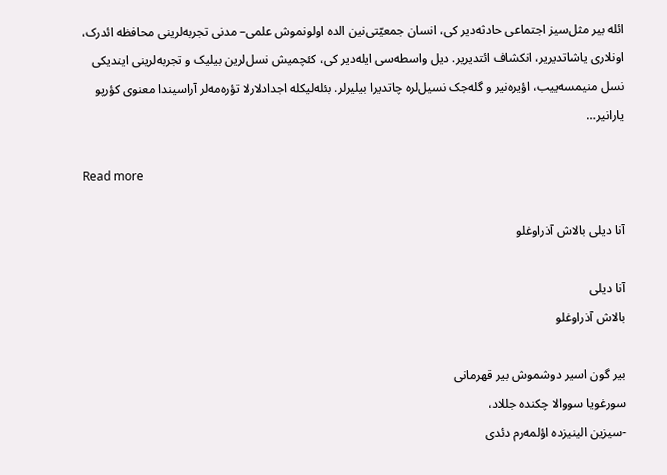ائله بیر مثل‌سیز اجتماعی حادثه‌دیر کی، انسان جمعیّتی‌نین الده اولونموش علمی‌– مدنی تجربه‌لرینی محافظه ائد‌ر‌ک، اونلاری یاشاتدیریر، انکشاف ائتدیریر. دیل واسطه‌سی ایله‌دیر کی، کئچمیش نسل‌لرین بیلیک و تجربه‌لرینی ایندیکی نسل منیمسه‌ییب، اؤیره‌نیر و گله‌جک نسیل‌لره چاتدیرا بیلیرلر. بئله‌لیکله اجدادلارلا تؤره‌مه‌لر آراسیندا معنوی کؤرپو یارانیر…

Read more

آنا دیلی بالاش آذراوغلو

آنا دیلی
بالاش آذراوغلو

بیر گون اسیر دوشموش بیر قهرمانی
سورغویا سووالا چکنده جللاد،
-سیزین الینیزده اؤلمه‌رم دئدی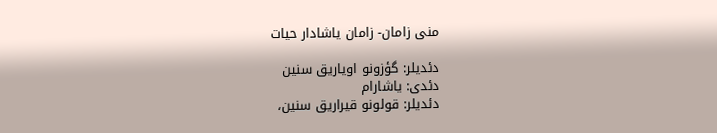منی زامان- زامان یاشادار حیات

دئدیلر: گؤزونو اویاریق سنین
دئدی: یاشارام
دئدیلر: قولونو قیراریق سنین،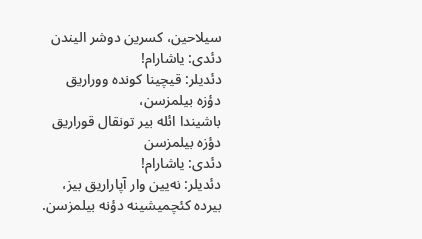سیلاحین، کسرین دوشر الیندن
دئدی: یاشارام!
دئدیلر: قیچینا کونده ووراریق
دؤزه بیلمزسن،
باشیندا ائله بیر تونقال قوراریق
دؤزه بیلمزسن
دئدی: یاشارام!
دئدیلر: نه‌یین وار آپاراریق بیز،
بیرده کئچمیشینه دؤنه بیلمزسن.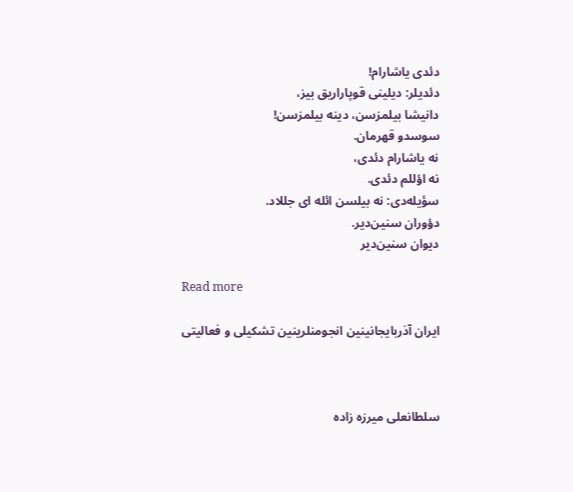دئدی یاشارام!
دئدیلر: دیلینی قوپاراریق بیز،
دانیشا بیلمزسن، دینه بیلمزسن!
سوسدو قهرمان.
نه یاشارام دئدی،
نه اؤللم دئدی.
سؤیله‌دی: نه بیلسن ائله ای جللاد.
دؤوران سنین‌دیر.
دیوان سنین‌دیر

Read more

ایران آذربایجانینین انجومنلرینین تشکیلی و فعالیتی



سلطانعلی میرزه ‌زاده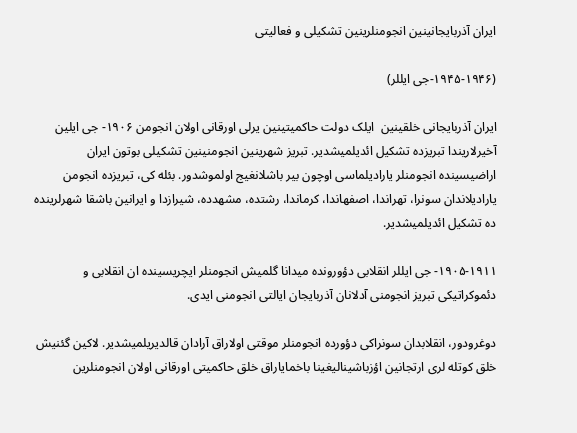ایران آذربایجانینین انجومنلرینین تشکیلی و فعالیتی

(۱۹۴۵-۱۹۴۶-جی ایللر)

ایران آذربایجانی خلقینین  ایلک دولت حاکمیتینین یرلی اورقانی اولان انجومن ۱۹۰۶- جی ایلین آخیرلاریندا تبریزده تشکیل ائدیلمیشدیر. تبریز شهرینین انجومنینین تشکیلی بوتون ایران اراضیسینده انجومنلر یارادیلماسی اوچون بیر باشلانغیج اولموشدور. بئله کی، تبریزده انجومن یارادیلاندان سونرا، تهراندا، اصفهاندا، کرماندا، رشتده، مشهدده، شیرازدا و ایرانین باشقا شهرلرینده ده تشکیل ائدیلمیشدیر.

۱۹۰۵-۱۹۱۱- جی ایللر انقلابی دؤورونده میدانا گلمیش انجومنلر ایچریسینده ان انقلابی و دئموکراتیکی تبریز انجومنی آدلانان آذربایجان ایالتی انجومنی ایدی.

دوغرودور، انقلابدان سونراکی دؤورده انجومنلر موقتی اولاراق آرادان قالدیریلمیشدیر. لاکین گئنیش خلق کوتله ‌لری ارتجانین اؤزباشینالیغینا باخمایاراق خلق حاکمیتی اورقانی اولان انجومنلرین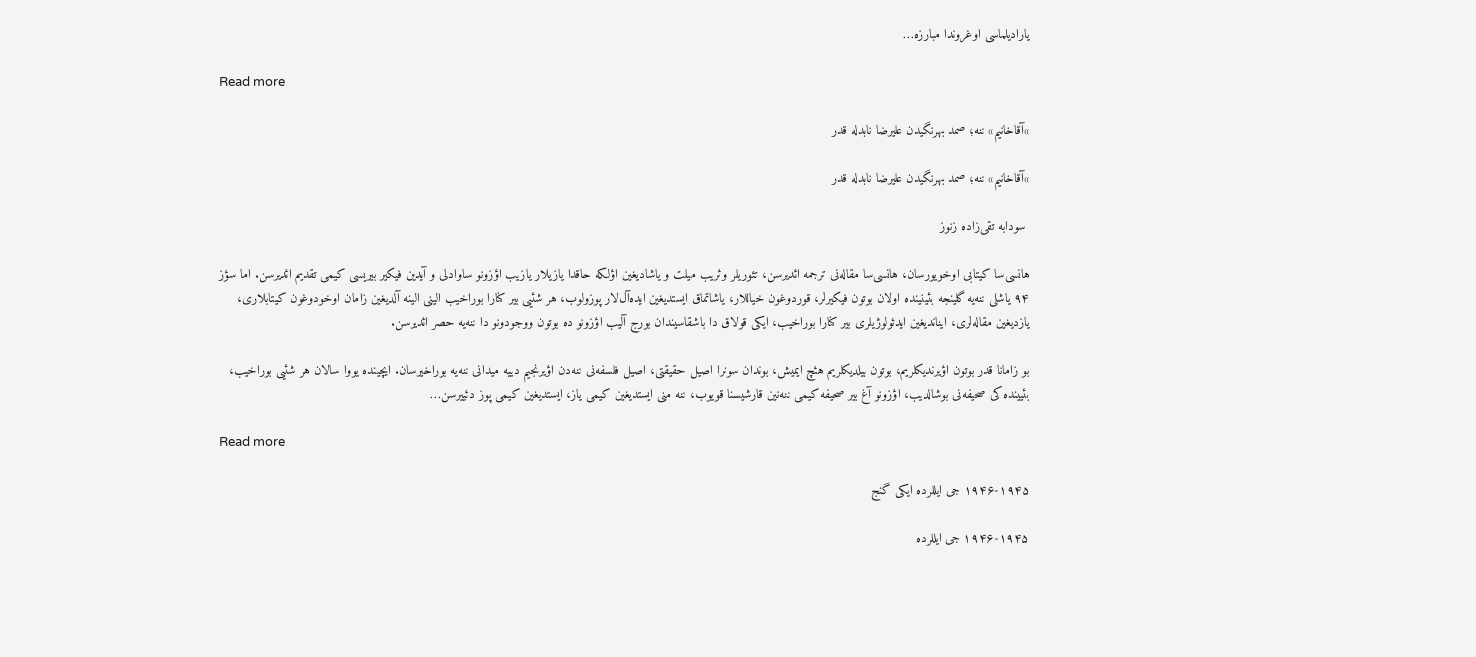یارادیلماسی اوغروندا مبارزه‌…

Read more

»آقاخانیم» ننه؛ صمد بهرنگیدن علیرضا نابدله قدر

»آقاخانیم» ننه؛ صمد بهرنگیدن علیرضا نابدله قدر

 سودابه تقی‌زاده زنوز

هانسی‌سا کیتابی اوخویورسان، هانسی‌سا مقاله‌نی ترجمه ائدیرسن، تئوریلر وئریب میلت و یاشادیغین اؤلکه حاقدا یازیلار یازیب اؤزونو ساوادلی و آیدین فیکیر بیریسی کیمی تقدیم ائدیرسن. اما سؤز ۹۴ یاشلی ننه‌یه گلینجه بئینینده اولان بوتون فیکیرلر، قوردوغون خیاللار، یاشاتماق ایستدیغین ایده‌آل‌لار پوزولوب، هر شئیی بیر کنارا بوراخیب الینی الینه آلدیغین زامان اوخودوغون کیتابلاری، یازدیغین مقاله‌لری، ایناندیغین ایدئولوژیلری بیر کنارا بوراخیب، ایکی قولاق دا باشقاسیندان بورج آلیب اؤزونو ده بوتون ووجودونو دا ننه‌یه حصر ائدیرسن.

بو زامانا قدر بوتون اؤیرندیکلریم، بوتون بیلدیکلریم هئچ ایمیش، بوندان سونرا اصیل حقیقتی، اصیل فلسفه‌نی ننه‌دن اؤیرنجیم دییه میدانی ننه‌یه بوراخیرسان. ایچینده یووا سالان هر شئیی بوراخیب، بئیینده کی صحیفه‌نی بوشالدیب، اؤزونو آغ بیر صحیفه کیمی ننه‌نین قارشیسنا قویوب، ننه منی ایستدیغین کیمی یاز، ایستدیغین کیمی پوز دئییرسن…

Read more

۱۹۴۶-۱۹۴۵ جی ایللرده ایکی گنج

۱۹۴۶-۱۹۴۵ جی ایللرده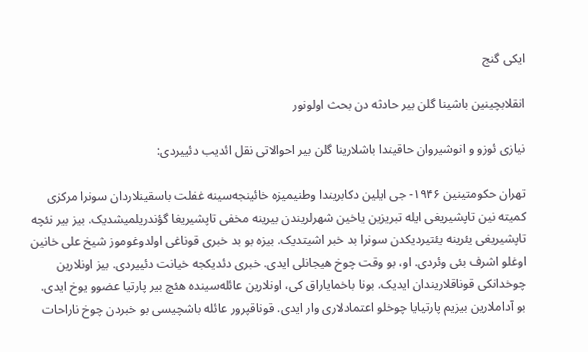ایکی گنج

انقلابچینین باشینا گلن بیر حادثه‌ دن بحث اولونور

نیازی ئوزو و انوشیروان حاقیندا باشلارینا گلن بیر احوالاتی نقل ائدیب دئییردی:

تهران حکومتینین ۱۹۴۶- جی ایلین دکابریندا وطنیمیزه خائینجه‌سینه غفلت باسقینلاردان سونرا مرکزی کمیته‌ نین تاپشیریغی ایله تبریزین یاخین شهرلریندن بیرینه مخفی تاپشیریغا گؤندریلمیشدیک. بیز بیر نئچه تاپشیریغی یئرینه یئتیردیکدن سونرا بد خبر اشیتدیک. بیزه بو بد خبری قوناغی اولدوغوموز شیخ علی خانین اوغلو اشرف بئی وئردی. او، بو وقت چوخ هیجانلی ایدی. خبری دئدیکجه خیانت دئییردی. بیز اونلارین چوخدانکی قوناقلاریندان ایدیک. بونا باخمایاراق کی، اونلارین عائله‌سینده هئچ بیر پارتیا عضوو یوخ ایدی. بو آداملارین بیزیم پارتیایا چوخلو اعتمادلاری وار ایدی. قوناقپرور عائله باشچیسی بو خبردن چوخ ناراحات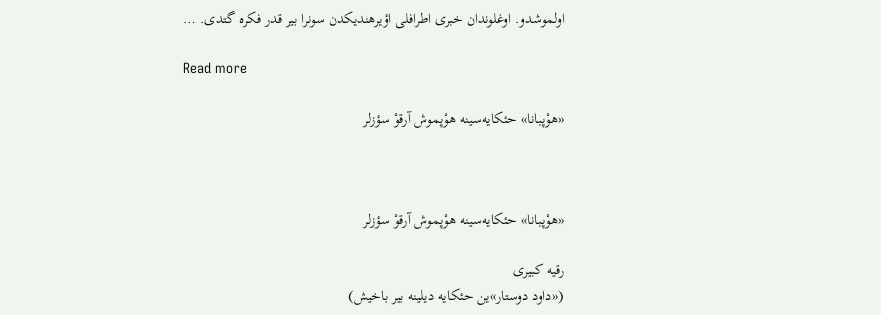اولموشدو. اوغلوندان خبری اطرافلی اؤیرهندیکدن سونرا بیر قدر فکره گتدی. …

Read more

«هوْپبانا» حئکایه‌سینه هوْپموش آرقوْ سؤزلر



«هوْپبانا» حئکایه‌سینه هوْپموش آرقوْ سؤزلر

رقیه کبیری
(«داود دوستار»ین حئکایه‌ دیلینه بیر باخیش)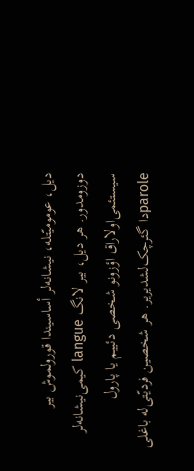دیل، عومومیّتله، نیشانه‌لر أساسیندا قورولموش بیر دوزومدور. هر دیل، بیر لانگ langue کیمی‌نیشانه‌لر سیستئمی‌اولاراق اؤزونو شخصی دئییم‌ یا پارول paroleدا گئرچک‌لشدیریر. هر شخصین فردیّتی‌له باغلی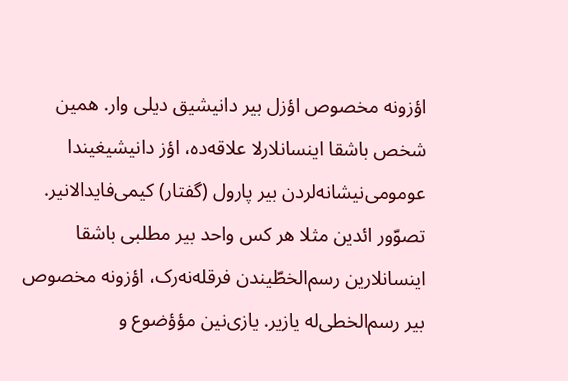اؤزونه مخصوص اؤزل بیر دانیشیق دیلی وار. همین شخص باشقا اینسانلارلا علاقه‌ده، اؤز دانیشیغیندا عومومی‌نیشانه‌لردن بیر پارول (گفتار) کیمی‌فایدالانیر. تصوّور ائدین مثلا هر کس واحد بیر مطلبی باشقا اینسانلارین رسم‌الخطّیندن فرقله‌نه‌رک، اؤزونه مخصوص بیر رسم‌الخطی‌له یازیر. یازی‌نین مؤؤضوع و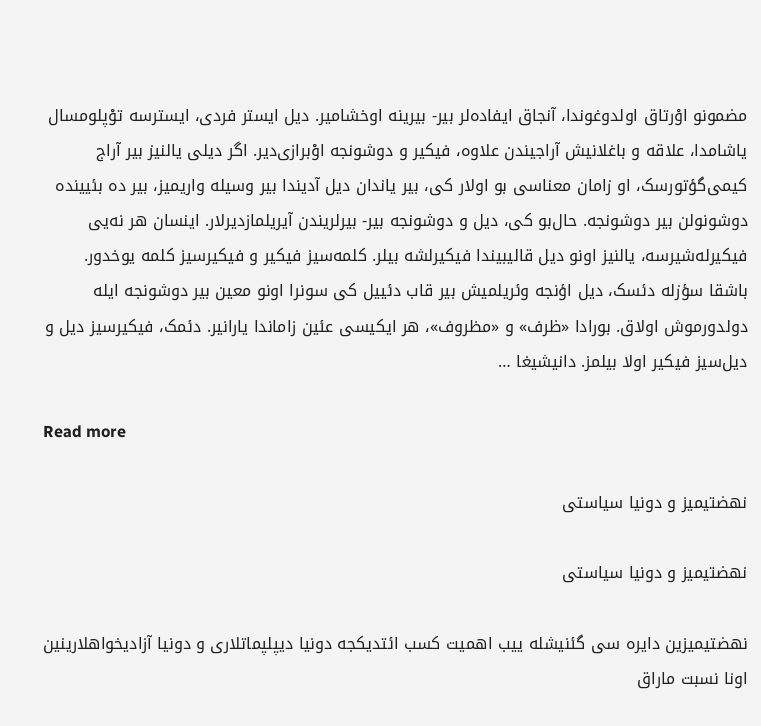مضمونو اوْرتاق اولدوغوندا، آنجاق ایفاده‌لر بیر- بیرینه اوخشامیر. دیل ایستر فردی، ایسترسه توْپلومسال یاشامدا، علاقه و باغلانیش آراجیندن علاوه، فیکیر و دوشونجه‌ اوْبرازی‌دیر. اگر دیلی یالنیز بیر آراج کیمی‌گؤتورسک، او زامان معناسی بو اولار کی، بیر یاندان دیل آدیندا بیر وسیله واریمیز، بیر ده بئیینده دوشونولن بیر دوشونجه. حال‌بو کی، دیل و دوشونجه بیر- بیرلریندن آیریلمازدیرلار. اینسان هر نه‌یی فیکیرله‌شیرسه، یالنیز اونو دیل قالیبیندا فیکیرلشه بیلر. کلمه‌سیز فیکیر و فیکیرسیز کلمه یوخدور. باشقا سؤزله دئسک، دیل اؤنجه وئریلمیش بیر قاب دئییل کی سونرا اونو معین بیر دوشونجه‌ ایله دولدورموش اولاق. بورادا «ظرف» و «مظروف»، هر ایکیسی عئین زاماندا یارانیر. دئمک، فیکیرسیز دیل و دیل‌سیز فیکیر اولا بیلمز. دانیشیغا …

Read more

نھضتيميز و دونيا سياستى

نھضتيميز و دونيا سياستى

نھضتيميزين دايره سى گئنيشله ييب اھميت کسب ائتديکجه دونيا ديپلپماتلارى و دونيا آزاديخواھلارینين اونا نسبت ماراق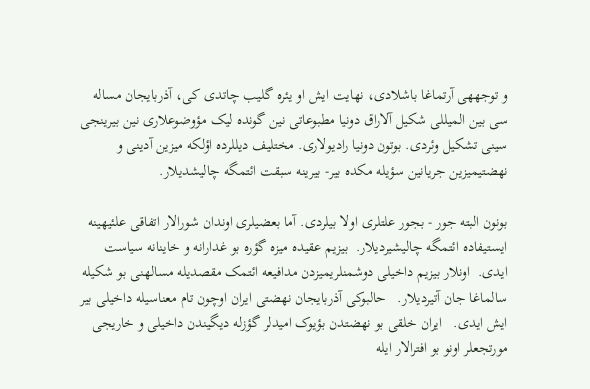و توجهھى آرتماغا باشلادى، نھايت ايش او يئره گليب چاتدى کى، آذربايجان مساله سى بين الميللى شکيل آلاراق دونيا مطبوعاتى نين گونده ليک مؤوضوعلارى نين بيرينجى سينى تشکيل وئردى. بوتون دونيا راديولارى. مختليف ديللرده اؤلکه ميزين آدينى و نھضتيميزين جريانين سؤيله مکده بير- بيرينه سبقت ائتمگه چاليشديلار.

بونون البته جور - بجور علتلرى اولا بيلردى. آما بعضيلرى اوندان شورالار اتفاقى علئيھينه ايستيفاده ائتمگه چاليشيرديلار.  بيزيم عقيده ميزه گؤره بو غدارانه و خاينانه سياست ايدى.  اونلار بيزيم داخيلى دوشمنلريميزدن مدافيعه ائتمک مقصديله مسالهنى بو شکيله سالماغا جان آتيرديلار.   حالبوکى آذربايجان نھضتى ايران اوچون تام معناسيله داخيلى بير ايش ايدى.   ايران خلقى بو نھضتدن بؤيوک اميدلر گؤزله ديگيندن داخيلى و خاريجى مورتجعلر اونو بو افترالار ايله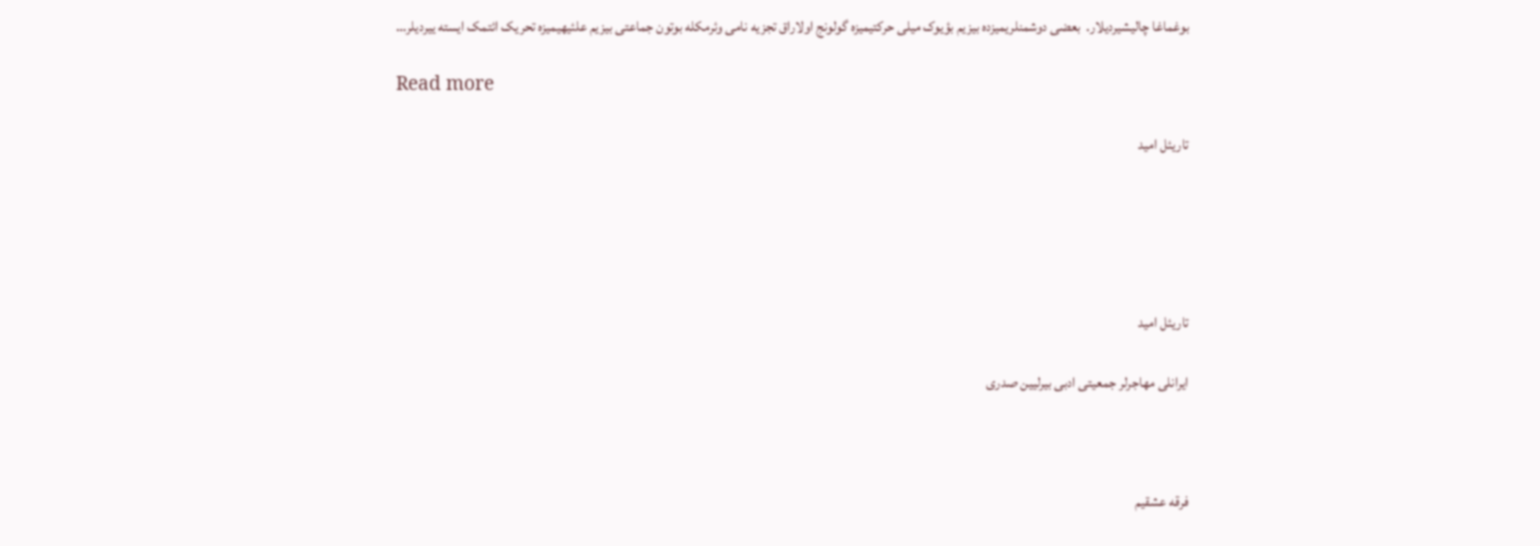بوغماغا چاليشيرديلار.  بعضى دوشمنلريميزده بيزيم بؤيوک ميلى حرکتيميزه گولونج اولاراق تجزيه نامى وئرمکله بوتون جماعتى بيزيم علئيھيميزه تحريک ائتمک ايسته ييرديلر…

Read more

تاریئل امید





تاریئل امید

ایرانلی مهاجرلر جمعیتی ادبی بیرلیین صدری



فرقه عشقیم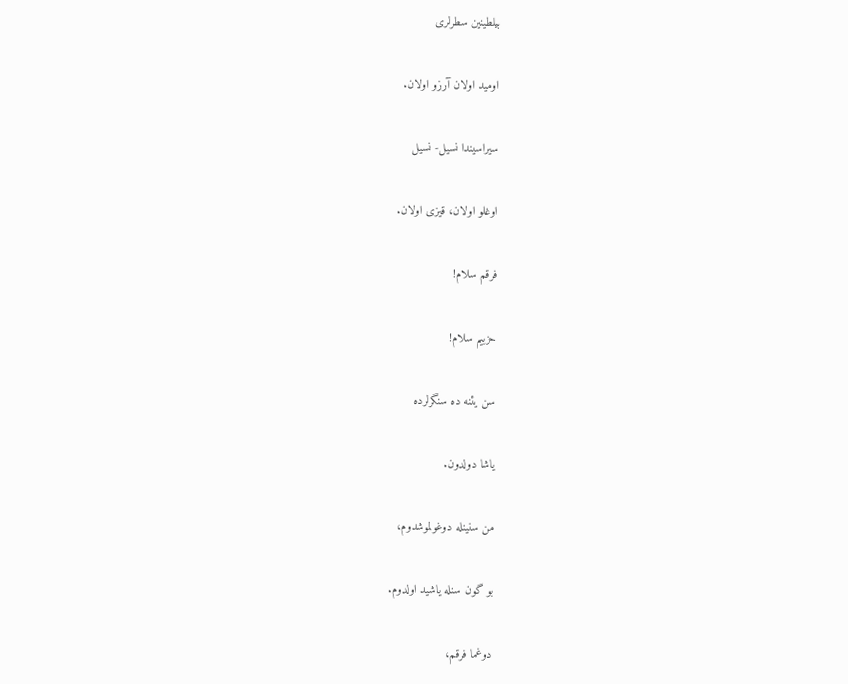بیلطینین سطرلری

اومید اولان آرزو اولان.

سیراسیندا نسیل- نسیل

اوغلو اولان، قیزی اولان.

فرقم سلام!

حزبیم سلام!

سن یئنه ده سنگرلرده

یاشا دولدون.

من سنینله دوغولموشدوم،

بو گون سنله یاشید اولدوم.

دوغما فرقم،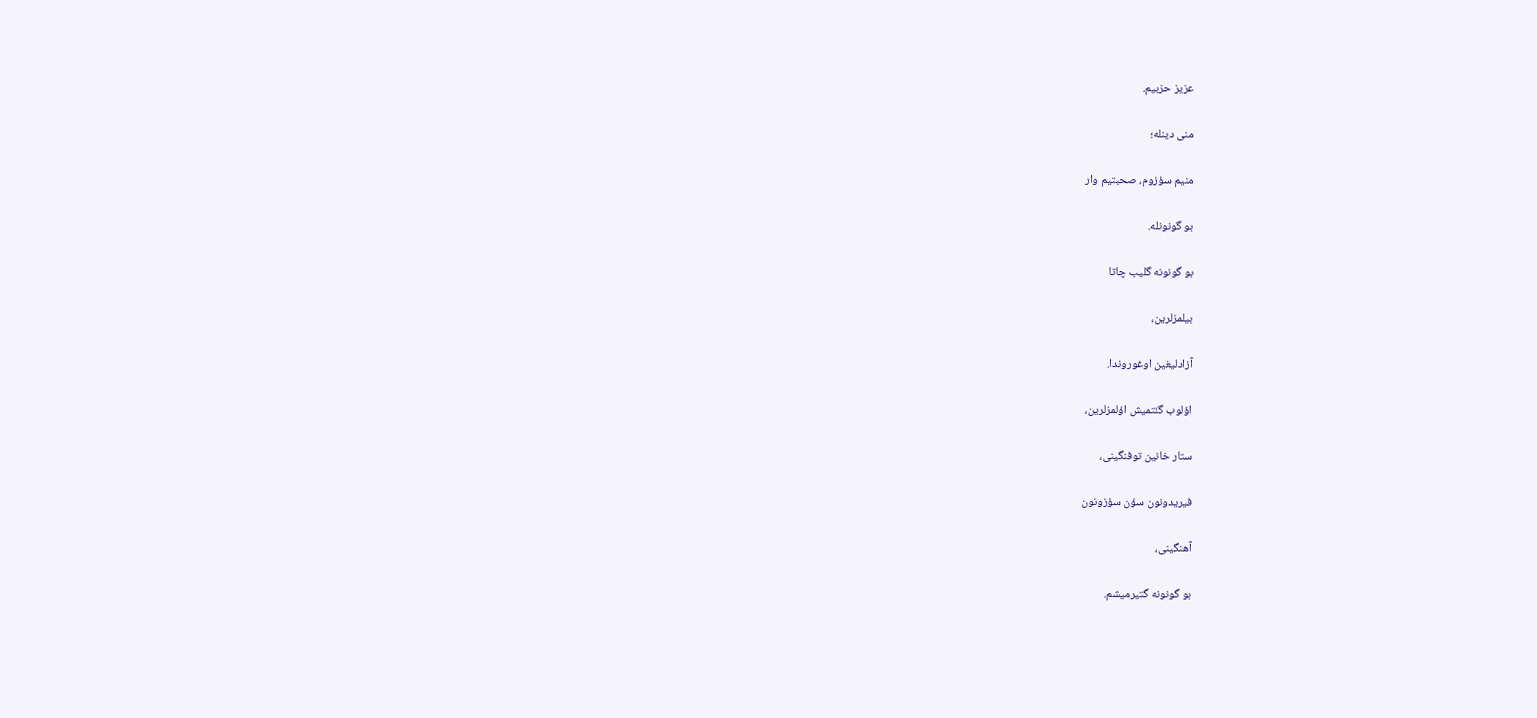عزیز حزبیم.

منی دینله؛

منیم سؤزوم، صحبتیم وار

بو گونونله.

بو گونونه گلیب چاتا

بیلمزلرین،

آزادلیغین اوغوروندا.

اؤلوب گئتمیش اؤلمزلرین،

ستار خانین توفنگینی،

فیریدونون سؤن سؤزونون

آهنگینی،

بو گونونه گتیرمیشم.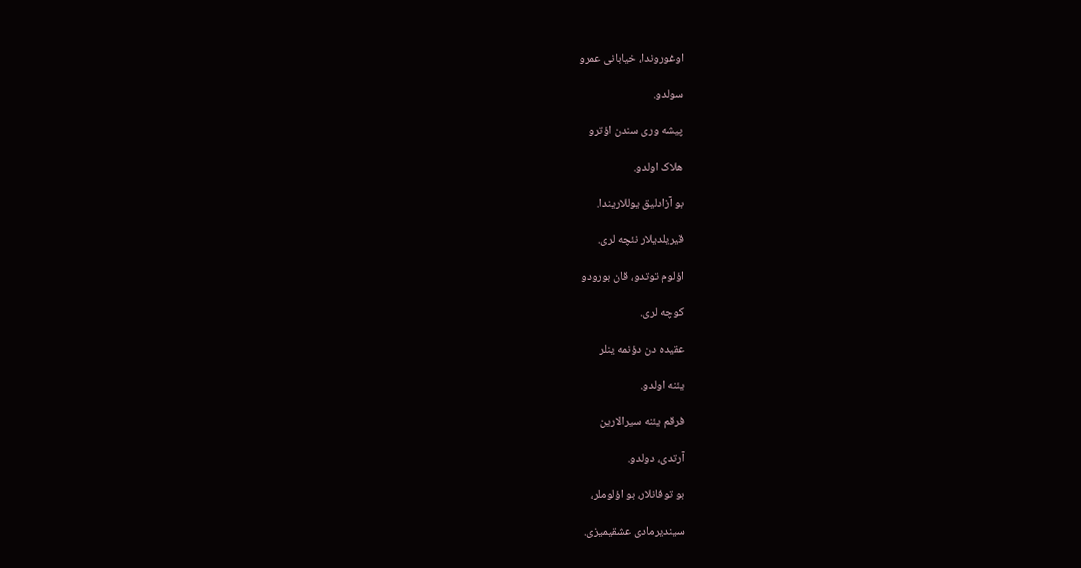اوغوروندا، خیابانی عمرو

سولدو.

پیشه وری سندن اؤترو

هلاک اولدو.

بو آزادلیق یوللاریندا.

قیریلدیلار نئچه‌ لری.

اؤلوم توتدو، قان بورودو

کوچه ‌لری.

عقیده ‌دن دؤنمه ‌ینلر

یئنه اولدو.

فرقم یئنه سیرالارین

آرتدی، دولدو.

بو توفانلار، بو اؤلوملر،

سیندیرمادی عشقیمیزی.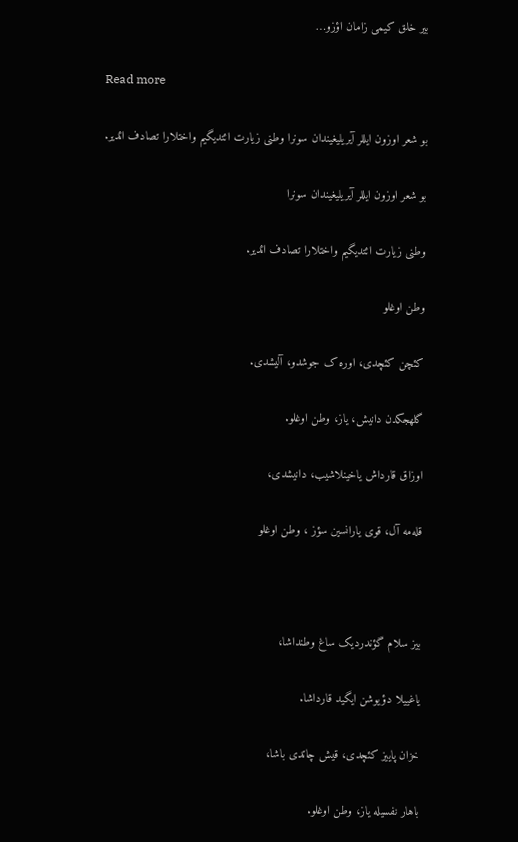بیر خلق کیمی زامان اؤزو…

Read more

بو شعر اوزون ایللر آیریلیغیندان سونرا وطنی زیارت ائتدیگیم واختلارا تصادف ائدیر.

بو شعر اوزون ایللر آیریلیغیندان سونرا

وطنی زیارت ائتدیگیم واختلارا تصادف ائدیر.

وطن اوغلو

کئچن کئچدی، اوره ک جوشدو، آلیشدی.

گلهجکدن دانیش، یاز، وطن اوغلو.

اوزاق قارداش یاخینلاشیب، دانیشدی،

قله‌مه آل، قوی یارانسین سؤز ، وطن اوغلو



بیز سلام گؤندردیک ساغ وطنداشا،

یاغییلا دؤیوشن ایگید قارداشا.

خزان پاییز کئچدی، قیش چاتدی باشا،

باهار نفسیله یاز، وطن اوغلو.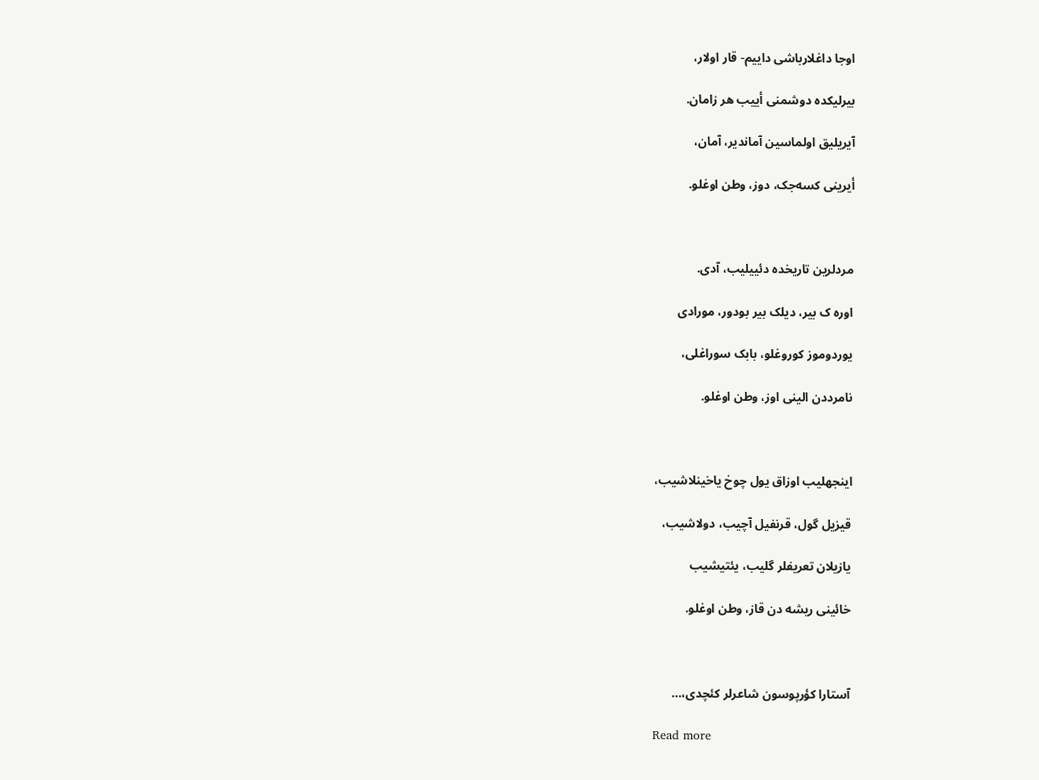اوجا داغلارباشی داییم- قار اولار،

بیرلیکده دوشمنی أییب هر زامان.

آیریلیق اولماسین آماندیر، آمان،

أیرینی کسه‌جک، دوز، وطن اوغلو.



مردلرین تاریخده دئییلیب، آدی.

اوره ک بیر، دیلک بیر بودور، مورادی

یوردوموز کوروغلو، بابک سوراغلی،

نامرددن الینی اوز، وطن اوغلو.



اینجهلیب اوزاق یول چوخ یاخینلاشیب،

قیزیل گول، قر‌نفیل آچیب، دولاشیب،

یازیلان تعریفلر گلیب، یئتیشیب

خائینی ریشه‌ دن قاز، وطن اوغلو.



آستارا کؤرپوسون شاعرلر کئچدی،…

Read more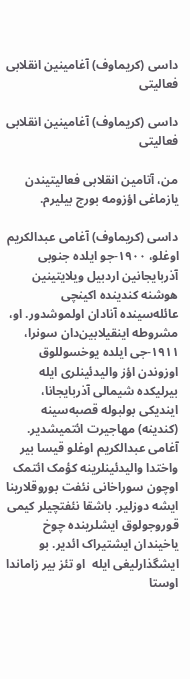داسی (کریماوف) آغامینین انقلابی فعالیتی

داسی (کریماوف) آغامینین انقلابی فعالیتی

من، آتامین انقلابی فعالیتیندن یازماغی اؤزومه بورج بیلیرم.

داسی (کریماوف) آغامی عبدالکریم اوغلو، ۱۹۰۰-جو ایلده جنوبی آذربایجانین اردبیل ویلایتینین هوشنه کندینده اکینچی عائله‌سینده آنادان اولموشدور. او، مشروطه اینقیلابین‌دان سونرا، ۱۹۱۱-جی ایلده یوخسوللوق اوزوندن اؤز والیدئینلری ایله بیرلیکده شیمالی آذربایجانا، ایندیکی بولبوله قصبه‌سینه (کندینه) مهاجیرت ائتمیشدیر. آغامی عبدالکریم اوغلو قیسا بیر واختدا والیدئینلرینه کؤمک ائتمک اوچون سوراخانی نئفت بوروقلارینا ایشه دوزلیر. باشقا نئفتچیلر کیمی قوروجولوق ایشلرینده چوخ یاخیندان ایشتیراک ائدیر. بو ایشگذارلیغی ایله  او تئز بیر زاماندا اوستا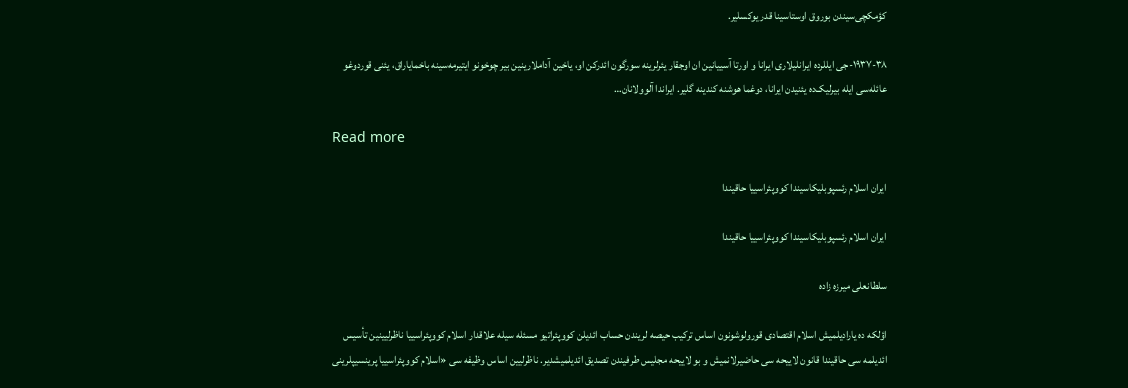کؤمکچی‌سیندن بوروق اوستاسینا قدر یوکسلیر.

۱۹۳۷-۳۸-جی ایللرده ایرانلیلاری ایرانا و اورتا آسییانین ان اوجقار یئرلرینه سورگون ائدرکن او، یاخین آداملارینین بیر چوخونو ایتیرمه‌سینه باخمایاراق، یئنی قوردوغو عائله‌سی ایله بیرلیک‌ده یئنیدن ایرانا، دوغما هوشنه کندینه گلیر. ایراندا آلوولانان…

Read more

ایران اسلام رئسپوبلیکاسیندا کووپئراسییا حاقیندا

ایران اسلام رئسپوبلیکاسیندا کووپئراسییا حاقیندا

سلطانعلی میرزه زاده

اؤلکه ‌ده یارادیلمیش اسلام اقتصادی قورولوشونون اساس ترکیب حیصه‌ لریندن حساب ائدیلن کووپئراتیو مسئله‌ سیله علاقدار اسلام کووپئراسییا ناظرلیینین تأسیس ائدیلمه ‌سی حاقیندا قانون لاییحه‌ سی حاضیرلانمیش و بو لاییحه مجلیس طرفیندن تصدیق ائدیلمیشدیر. ناظرلیین اساس وظیفه‌ سی «اسلام کووپئراسییا پرینسیپلرینی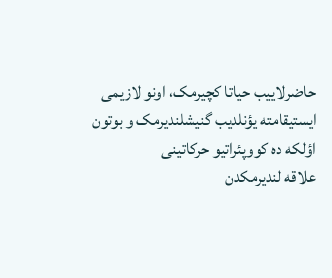حاضرلاییب حیاتا کچیرمک، اونو لازیمی ایستیقامته یؤنلدیب گنیشلندیرمک و بوتون اؤلکه ‌ده کووپئراتیو حرکاتینی علاقه ‌لندیرمکدن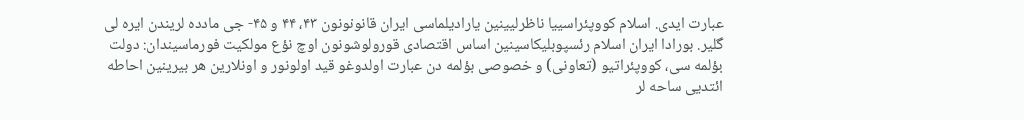عبارت ایدی. اسلام کووپئراسییا ناظرلیینین یارادیلماسی ایران قانونونون ۴۳، ۴۴ و ۴۵- جی مادده‌ لریندن ایره ‌لی گلیر. بورادا ایران اسلام رئسپوبلیکاسینین اساس اقتصادی قورولوشونون اوچ نؤع مولکیت فورماسیندان: دولت بؤلمه ‌سی، کووپئراتیو (تعاونی) و خصوصی بؤلمه‌ دن عبارت اولدوغو قید اولونور و اونلارین هر بیرینین احاطه ائتدیی ساحه ‌لر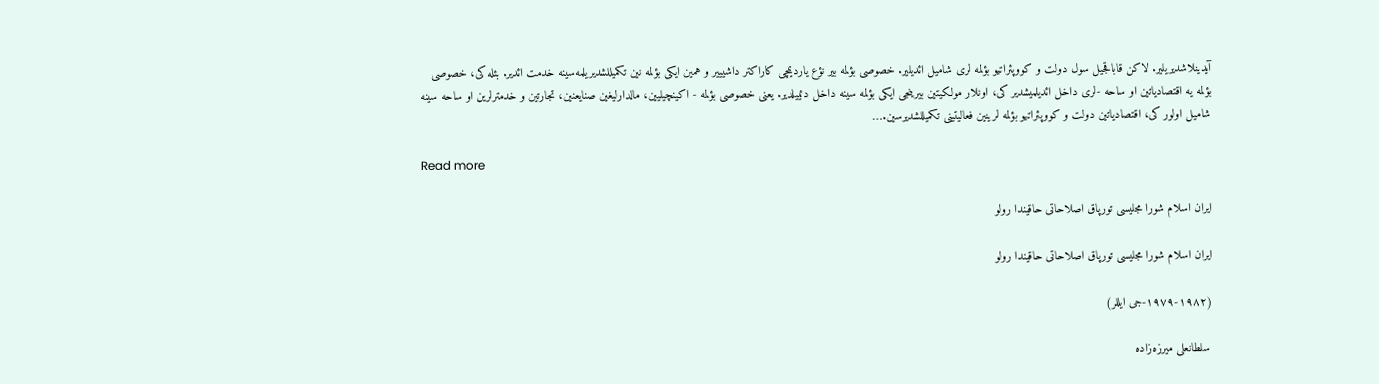آیدینلاشدیریلیر. لاکن قاباقجیل سول دولت و کووپئراتیو بؤلمه‌ لری شامیل ائدیلیر. خصوصی بؤلمه بیر نؤع یاردیمچی کاراکتر داشیییر و همین ایکی بؤلمه ‌نین تکمیللشدیریلمه‌سینه خدمت ائدیر. بئله کی، خصوصی بؤلمه ‌یه اقتصادیاتین او ساحه -لری داخل ائدیلمیشدیر کی، اونلار مولکیتین بیرینجی ایکی بؤلمه ‌سینه داخل دئییلدیر. یعنی خصوصی بؤلمه - اکینچیلیین، مالدارلیغین صنایعنین، تجارتین و خدمترلرین او ساحه ‌سینه شامیل اولور کی، اقتصادیاتین دولت و کووپئراتیو بؤلمه ‌لرینین فعالیتینی تکمیللشدیرسین.…

Read more

ایران اسلام شورا مجلیسی تورپاق اصلاحاتی حاقیندا رولو

ایران اسلام شورا مجلیسی تورپاق اصلاحاتی حاقیندا رولو

(۱۹۷۹-۱۹۸۲-جی ایللر)

 سلطانعلی میرزه‌زاده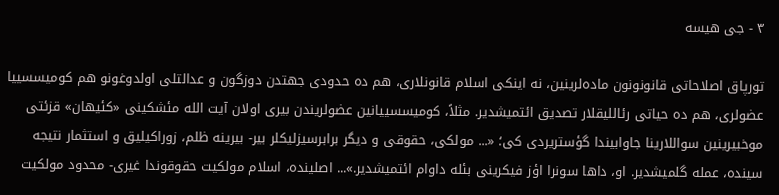۳ - جی هیسه

تورپاق اصلاحاتی قانونونون ماده‌لرینین، نه اینکی اسلام قانونلاری، هم ده حدودی جهتدن دوزگون و عدالتلی اولدوغونو هم کومیسسییا عضولری، هم ده حیاتی رئاللیقلار تصدیق ائتمیشدیر. مثلاً، کومیسسییانین عضولریندن بیری اولان آیت الله مئشکینی «کئیهان» قزئتی موخبیرینین سواللارینا جاوابیندا گؤستریردی کی؛ «... مولکی، حقوقی و دیگر برابرسیزلیکلر بیر- بیرینه ظلم، زوراکیلیق و استثمار نتیجه سینده، عمله گلمیشدیر. او، داها سونرا اؤز فیکرینی بئله داوام ائتمیشدیر.»... اصلینده، اسلام مولکیت حقوقوندا غیری- محدود مولکیت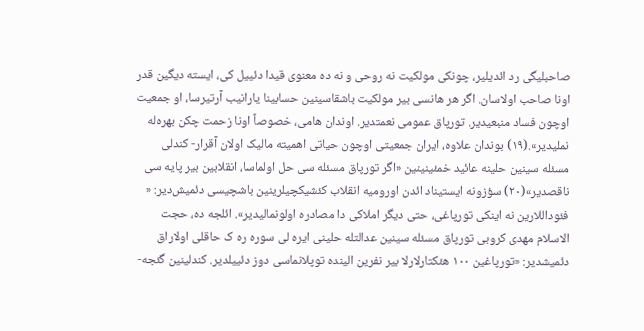صاحبلیگی رد ائدیلیر، چونکی مولکیت نه روحی و نه ده معنوی قیدا دئییل کی، ایسته دیگین قدر اونا صاحب اولاسان. اگر هر هانسی بیر مولکیت باشقاسینین حسابینا یارانیب آرتیرسا، او جمعیت اوچون فساد منبعیدیر. تورپاق عمومی نعمتدیر. اوندان هامی، خصوصاً اونا زحمت چکن بهره‌له نملیدیر».(۱۹) بوندان علاوه، ایران جمعیتی اوچون حیاتی اهمیته مالیک اولان آقرار- کندلی مسئله ‌سینین حلینه عائید خمئینینین «اگر تورپاق مسئله ‌سی حل اولماسا، انقلابین بیر پایه‌ سی ناقصدیر»(۲۰) سؤزونه ایستیناد ائد‌ن اورومیه انقلاب کئشیکچیلرینین باشچیسی دئمیش‌دیر: « فئوداللارین نه اینکی تورپاغی، حتی دیگر املاکی دا مصادره اولونمالیدیر». ائلجه ده، حجت الاسلام مهدی کروبی تورپاق مسئله ‌سینین عدالتله حلینی ایره ‌لی سوره ره ک حاقلی اولاراق دئمیشدیر: «تورپاغین ۱۰۰ هئکتارلارلا بیر نفرین الینده توپلانماسی دوز دئییلدیر. کندلینین گئجه-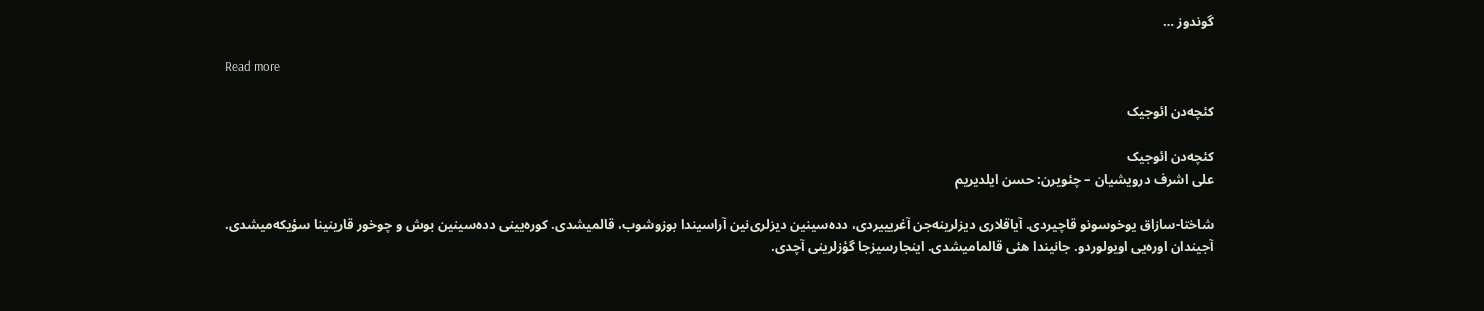گوندوز …

Read more

کئچه‌دن ائوجیک

کئچه‌دن ائوجیک
علی اشرف درویشیان – چئویرن: حسن ایلدیریم

شاختا-سازاق یوخوسونو قاچیردی. آیاقلاری دیزلرینه‌جن آغریییردی، دده‌سینین دیزلری‌نین آراسیندا بوزوشوب، قالمیشدی. کوره‌یینی دده‌سینین بوش و چوخور قارینینا سؤیکه‌میشدی. آجیندان اوره‌یی اویولوردو. جانیندا هئی قالمامیشدی. اینجارسیزجا گؤزلرینی آچدی.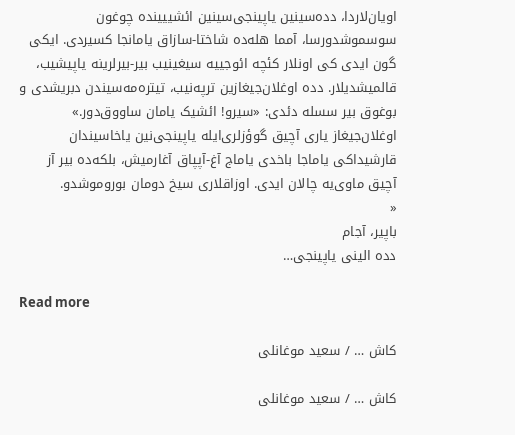اویان‌لاردا، دده‌سینین یاپینجی‌سینین ائشییینده چوغون سوسموشدورسا، آمما هله‌ده شاختا-سازاق یامانجا کسیردی. ایکی گون ایدی کی اونلار کئچه ائوجییه سیغینیب بیر-بیرلرینه یاپیشیب، قالمیشدیلار. دده اوغلان‌جیغازین ترپه‌نیب، تیتره‌مه‌سیندن دبریشدی و بوغوق بیر سسله دئدی: «سیرو! ائشیک یامان ساووق‌دور.» اوغلان‌جیغاز یاری آچیق گوؤزلری‌ایله یاپینجی‌نین یاخاسیندان قارشیداکی یاماجا باخدی یاماج آغ-آپپاق آغارمیش، بلکه‌ده بیر آز آچیق ماوی‌یه چالان ایدی. اوزاقلاری سیخ دومان بوروموشدو.
«
باپیر، آجام
دده الینی یاپینجی…

Read more

کاش … / سعید موغانلی

کاش … / سعید موغانلی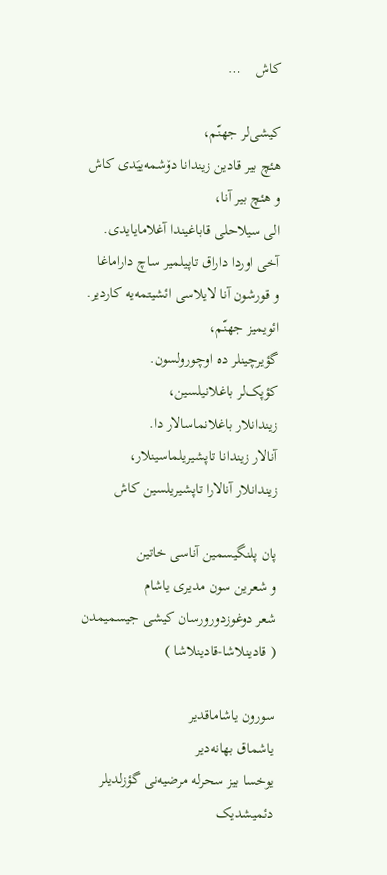کاش    …

کیشی‌لر جهنّم،
هئچ بیر قادین زیندانا دۆشمه‌ییَدی کاش
و هئچ بیر آنا،
الی سیلاحلی قاباغیندا آغلامایایدی.
آخی اوردا داراق تاپیلمیر ساچ داراماغا
و قورشون آنا لایلاسی ائشیتمه‌یه کاردیر.
ائویمیز جهنّم،
گؤیرچینلر ده اوچورولسون.
کؤپک‌لر باغلانیلسین،
زیندانلار باغلانماسالار دا.
آنالار زیندانا تاپشیریلماسینلار،
زیندانلار آنالارا تاپشیریلسین کاش

پان پلنگیسمین آناسی خاتین
و شعرین سون مدیری یاشام
شعر دوغوزدورورسان کیشی جیسمیمدن
( قادینلاشا-قادینلاشا )

سورون یاشاماقدیر
یاشماق بهانه‌دیر
یوخسا بیز سحرله مرضیه‌نی گؤزلدیلر دئمیشدیک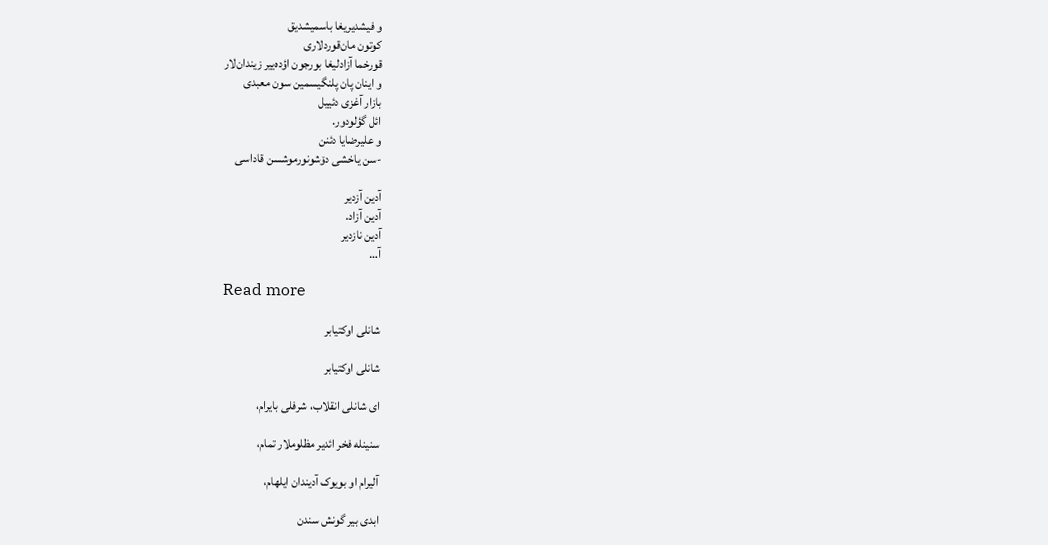و فیشدیریغا باسمیشدیق
کوتون مان‌قوردلاری
قورخما آزادلیغا بورجون اؤده‌ییر زیندان‌لار
و اینان پان پلنگیسمین سون معبدی
بازار آغزی دئییل
ائل گؤلودور.
و علیرضایا دئنن
-سن یاخشی دۆشونورموشسن قاداسی

آدین آزدیر
آدین آزاد.
آدین نازدیر
آ…

Read more

شانلی اوکتیابر

شانلی اوکتیابر

ای شانلی انقلاب، شرفلی بایرام،

سنینله فخر ائدیر مظلوملار تمام،

آلیرام او بویوک آدیندان ایلهام،

ابدی بیر گونش سندن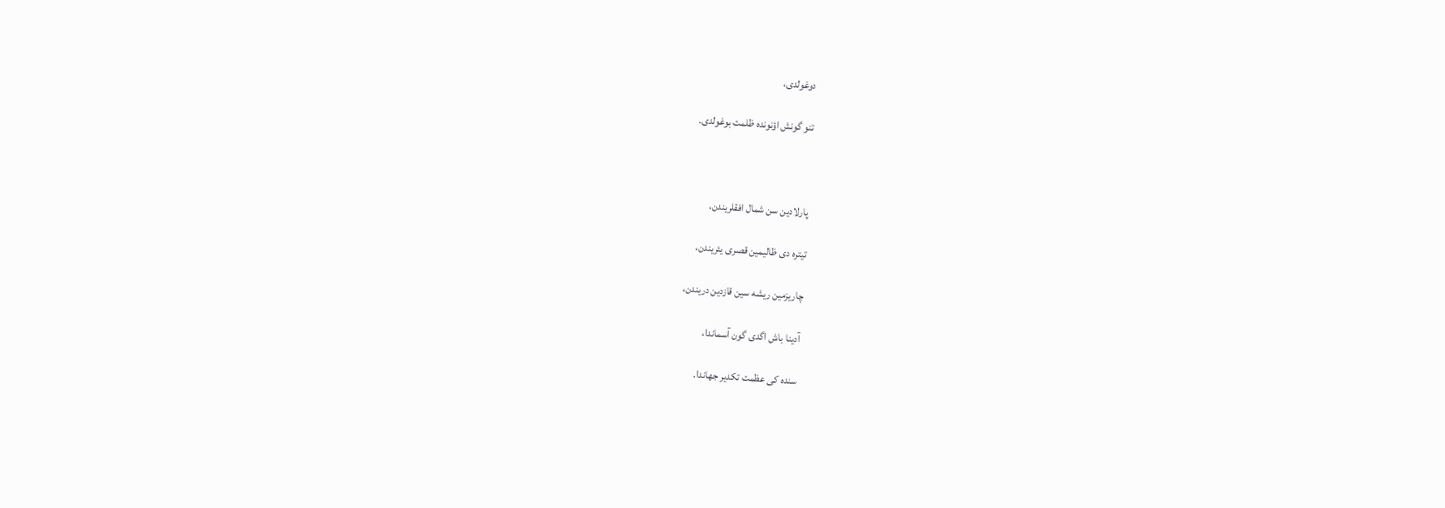دوغولدی،

تنو گونش اؤنونده ظلمت بوغولدی.



پارلادین سن شمال افقلریندن،

تیتره دی ظالیمین قصری یئریندن،

چاریزمین ریشه سین قازدین دریندن،

آدینا باش اگدی گون آسماندا،

سنده کی عظمت تکدیر جهاندا.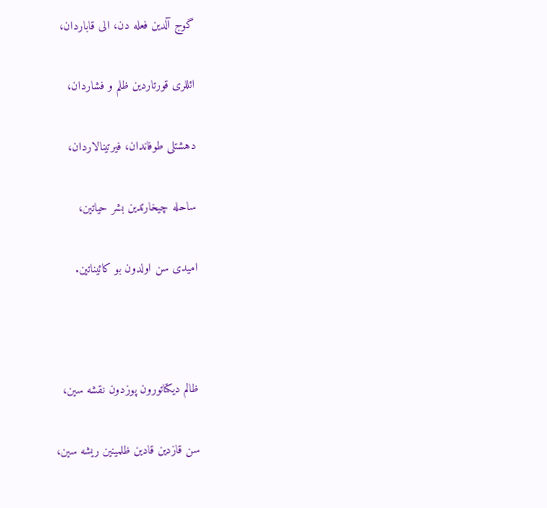گوج آلدین فعله دن، الی قاباردان،

ائللری قورتاردین ظلم و فشاردان،

دهشتلی طوفاندان، فیرتینالاردان،

ساحله چیخارتدین بشر حیاتین،

امیدی سن اولدون بو کائیناتین.



ظالم دیکتاتورون پوزدون نقشه سین،

سن قازدین قادین ظلمینین ریشه سین،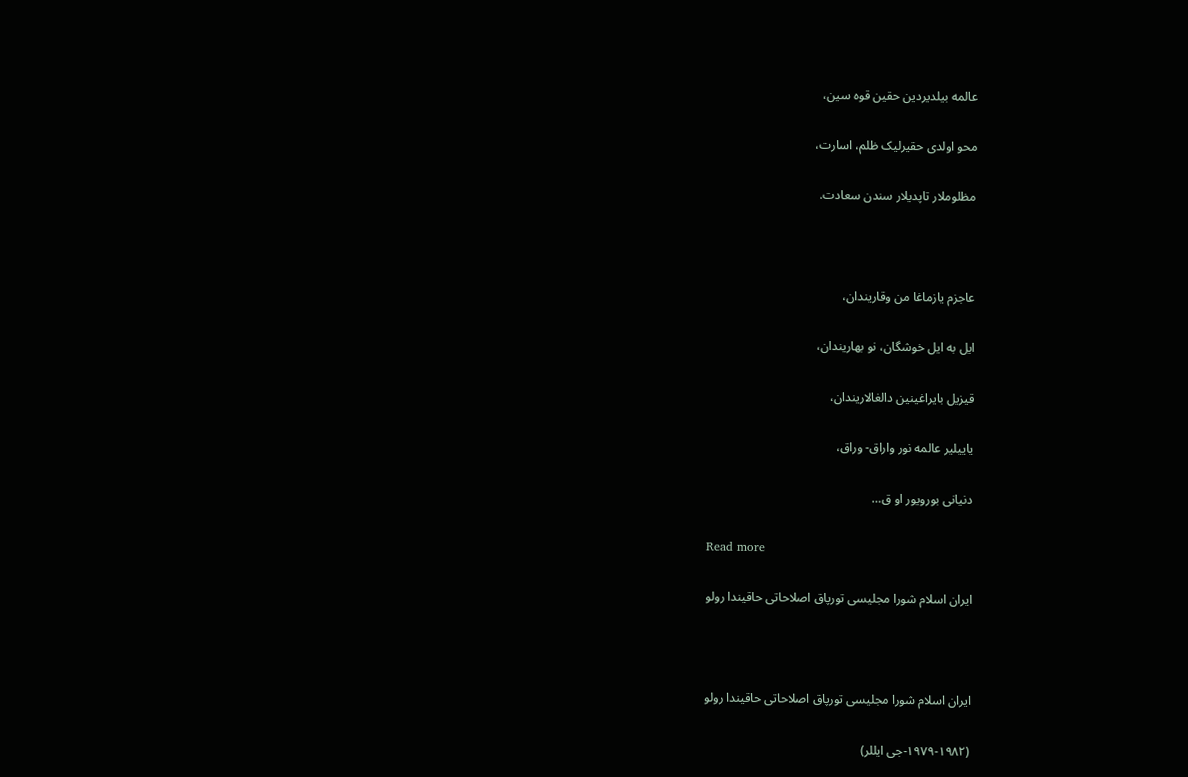عالمه بیلدیردین حقین قوه سین،

محو اولدی حقیرلیک ظلم، اسارت،

مظلوملار تاپدیلار سندن سعادت.



عاجزم یازماغا من وقاریندان،

ایل به ایل خوشگان، نو بهاریندان،

قیزیل بایراغینین دالغالاریندان،

یاییلیر عالمه نور واراق- وراق،

دنیانی بورویور او ق…

Read more

ایران اسلام شورا مجلیسی تورپاق اصلاحاتی حاقیندا رولو



ایران اسلام شورا مجلیسی تورپاق اصلاحاتی حاقیندا رولو

(۱۹۷۹-۱۹۸۲-جی ایللر)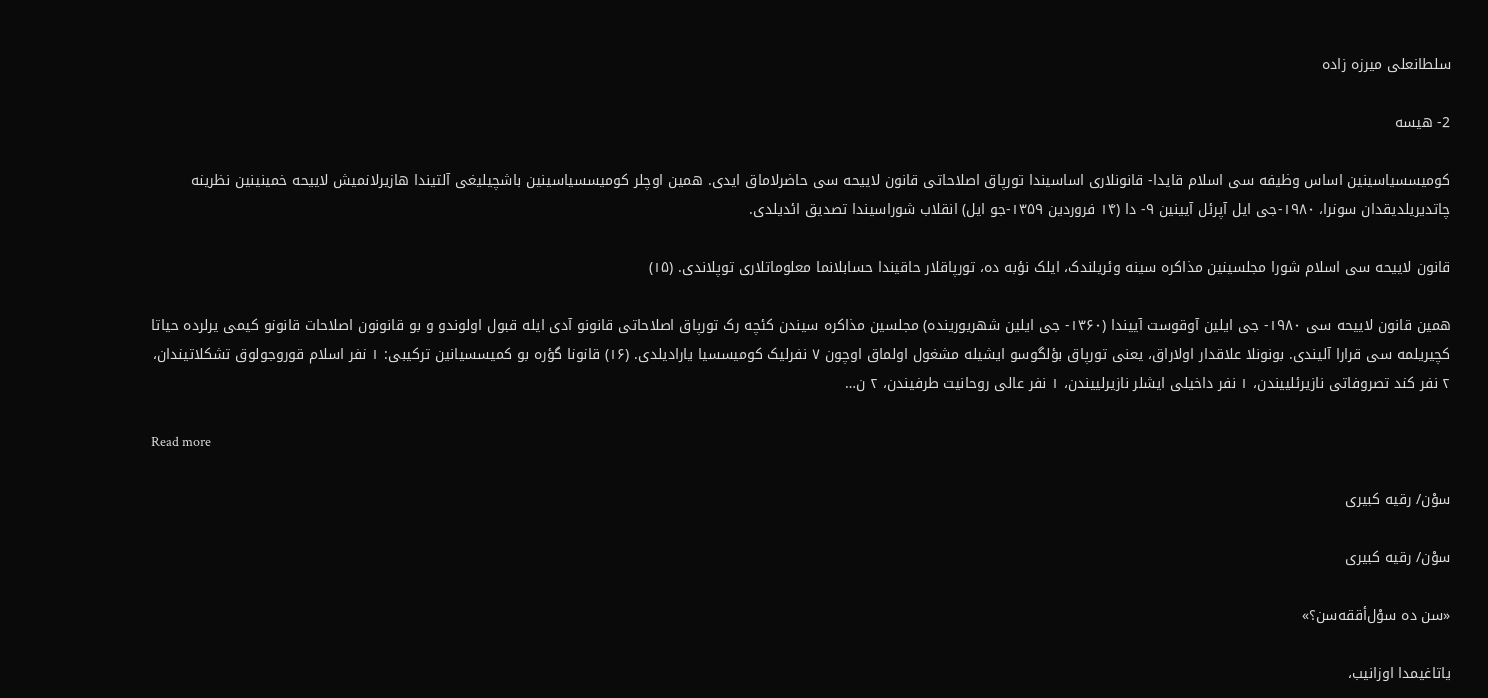سلطانعلی میرزه زاده

2- هیسه

کومیسسیاسینین اساس وظیفه ‌سی اسلام قایدا- قانونلاری اساسیندا تورپاق اصلاحاتی قانون لاییحه‌ سی حاضرلاماق ایدی. همین اوچلر کومیسسیاسینین باشچیلیغی آلتیندا هازیرلانمیش لاییحه خمینینین نظرینه چاتدیریلدیقدان سونرا، ۱۹۸۰-جی ایل آپرئل آیینین ۹- دا (۱۴ فروردین ۱۳۵۹-جو ایل) انقلاب شوراسیندا تصدیق ائدیلدی.

قانون لاییحه ‌سی اسلام شورا مجلسینین مذاکره‌ سینه وئریلندک، ایلک نؤبه ‌ده، تورپاقلار حاقیندا حسابلانما معلوماتلاری توپلاندی. (۱۵)

همین قانون لاییحه ‌سی ۱۹۸۰- جی ایلین آوقوست آییندا (۱۳۶۰- جی ایلین شهریورینده) مجلسین مذاکره ‌سیندن کئچه ‌رک تورپاق اصلاحاتی قانونو آدی ایله قبول اولوندو و بو قانونون اصلاحات قانونو کیمی یرلرده حیاتا کچیریلمه‌ سی قرارا آلیندی. بونونلا علاقدار اولاراق، یعنی تورپاق بؤلگوسو ایشیله مشغول اولماق اوچون ۷ نفرلیک کومیسسیا یارادیلدی. (۱۶) قانونا گؤره بو کمیسسیانین ترکیبی: ۱ نفر اسلام قوروجولوق تشکلاتیندان، ۲ نفر کند تصروفاتی نازیرئلییندن، ۱ نفر داخیلی ایشلر نازیرلییندن، ۱ نفر عالی روحانیت طرفیندن، ۲ ن…

Read more

سوْن/ رقیه کبیری

سوْن/ رقیه کبیری

«سن ده سوْل‌أققه‌سن؟»

یاتاغیمدا اوزانیب،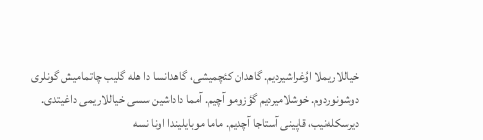خیاللاریملا اوُغراشیردیم. گاهدان کئچمیشی، گاهدانسا دا هله گلیب چاتمامیش گونلری دوشونوردوم. خوشلامیردیم گؤزومو آچیم. آمما داداشین سسی خیاللاریمی داغیتدی. دیرسکله‌نیب، قاپینی آستاجا آچدیم. ماما موبایلیندا اونا نسه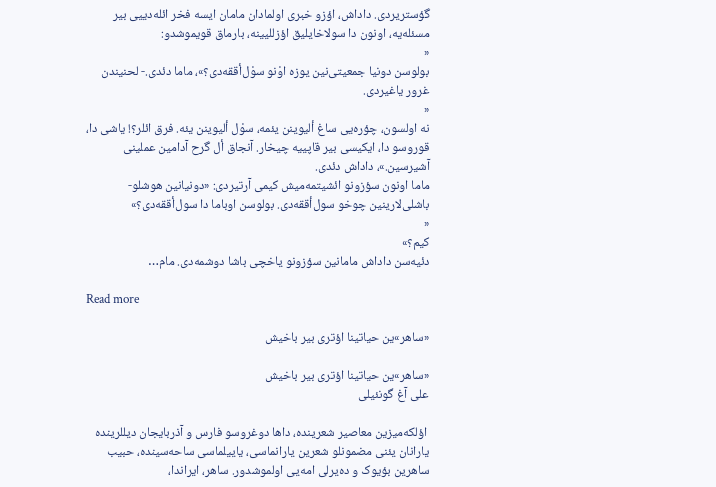گؤستریردی. داداش، اؤزو خبری اولمادان مامان ایسه فخر ائله‌دییی بیر مسئله‌یه، اونون دا سولاخایلیق اؤزللیینه، بارماق قویموشدو:
«
بولوسن دونیا جمعیتی‌نین یوزه اوْنو سوْل‌أققه‌دی؟»، ماما دئدی.- لحنیندن غرور یاغیردی.
«
نه اولسون، چؤره‌یی ساغ ألیوینن یئمه، سوْل ألیوینن یئه. فرق ائلر؟! یاشی دا، قوروسو دا، ایکیسی بیر قاپییه چیخار. آنجاق أل گرح آدامین عملینی آشیرسین.»، داداش دئدی.
ماما اونون سؤزونو ائشیتمه‌میش کیمی آرتیردی: «دونیانین هوشلو- باشلی‌لارینین چوخو سول‌أققه‌دی. بولوسن اوباما دا سول‌أققه‌دی؟»
«
کیم؟»
دئیه‌سن داداش مامانین سؤزونو یاخچی باشا دوشمه‌دی. مام…

Read more

«ساهر»ین حیاتینا اؤتری بیر باخیش

«ساهر»ین حیاتینا اؤتری بیر باخیش
علی آغ گونئیلی

 اؤلکه‌میزین معاصیر شعرینده، داها دوغروسو فارس و آذربایجان دیللرینده یارانان یئنی مضمونلو شعرین یارانماسی، یاییلماسی ساحه‌سینده، حبیب ساهرین بؤیوک و ده‌یرلی امه‌یی اولموشدور. ساهر،‌ ایراندا،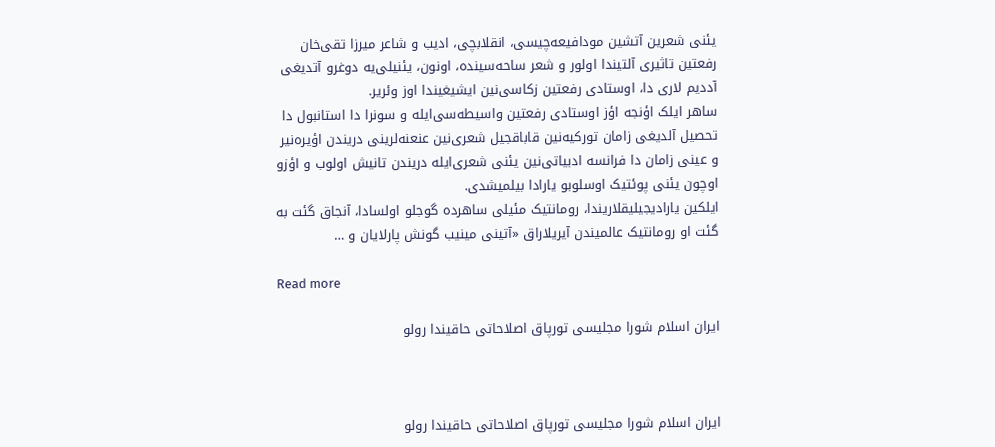یئنی شعرین آتشین مودافیعه‌چیسی،‌ انقلابچی، ادیب و شاعر میرزا تقی‌خان رفعتین تاثیری آلتیندا اولور و شعر ساحه‌سینده، اونون، یئنیلی‌یه دوغرو آتدیغی آددیم لاری دا، اوستادی رفعتین زکاسی‌نین ‌ایشیغیندا اوز وئریر.
ساهر ‌ایلک اؤنجه اؤز اوستادی رفعتین واسیطه‌سی‌ایله و سونرا دا استانبول دا تحصیل آلدیغی زامان تورکیه‌نین قاباقجیل شعری‌نین عنعنه‌لرینی دریندن اؤیره‌نیر و عینی زامان دا فرانسه ادبیاتی‌نین یئنی شعری‌ایله دریندن تانیش اولوب و اؤزو اوچون یئنی پوئتیک اوسلوبو یارادا بیلمیشدی.
ایلکین یارادیجیلیقلاریندا، رومانتیک مئیلی ساهرده گوجلو اولسادا، آنجاق گئت به گئت او رومانتیک عالمیندن آیریلاراق «آتینی مینیب گونش پارلایان و …

Read more

ایران اسلام شورا مجلیسی تورپاق اصلاحاتی حاقیندا رولو



ایران اسلام شورا مجلیسی تورپاق اصلاحاتی حاقیندا رولو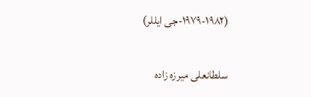(۱۹۷۹-۱۹۸۲-جی ایللر)

سلطانعلی میرزه زاده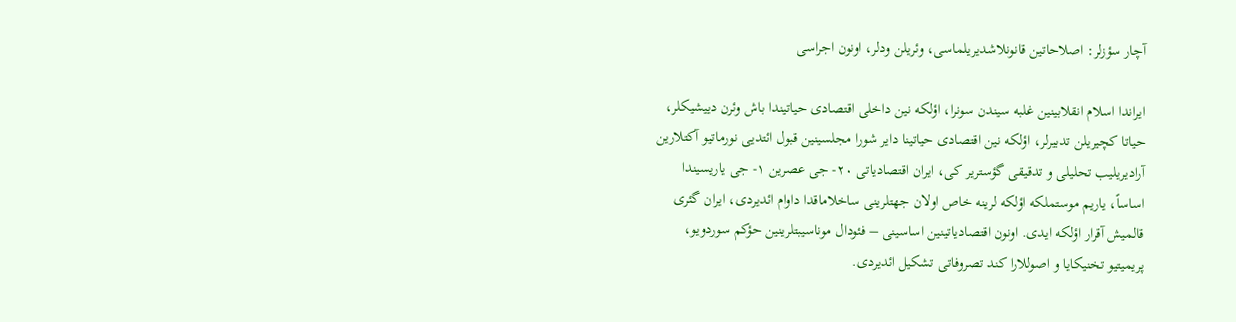آچار سؤزلر: اصلاحاتین قانونلاشدیریلما‌سی، وئریلن ودلر، اونون اجراسی

ایراندا اسلام انقلابینین غلبه‌ سیندن سونرا، اؤلکه ‌نین داخلی اقتصادی حیاتیندا باش وئرن دییشیکلر، حیاتا کچیریلن تدبیرلر، اؤلکه ‌نین اقتصادی حیاتینا دایر شورا مجلسینین قبول ائتدیی نورماتیو آکتلارین آرادیریلیب تحلیلی و تدقیقی گؤستریر کی، ایران اقتصادیاتی ۲۰- جی عصرین ۱- جی یاریسیندا اساساً، یاریم موستملکه اؤلکه‌ لرینه خاص اولان جهتلرینی ساخلاماقدا داوام ائدیردی، ایران گئری قالمیش آقرار اؤلکه ایدی. اونون اقتصادیاتینین اساسینی – فئودال موناسیبتلرینین حؤکم سوردویو، پریمیتیو تخنیکایا و اصوللارا کند تصروفاتی تشکیل ائدیردی.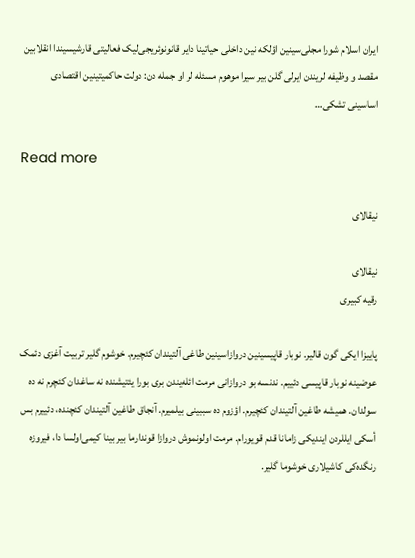ایران اسلام شورا مجلی‌سینین اؤلکه ‌نین داخلی حیاتینا دایر قانونوئریجی‌لیک فعالیتی قارشیسیندا انقلابین مقصد و وظیفه ‌لریندن ایر‌لی گلن بیر سیرا موهوم مسئله ‌لر او جمله ‌دن: دولت حاکمیتینین اقتصادی اساسینی تشکی…

Read more

نیقالای

نیقالای
رقیه کبیری

پاییزا ایکی گون قالیر. نوبار قاپیسینین دروازاسینین طاغی آلتیندان کئچیرم. خوشوم گلیر تربیت آغزی دئمک عوضینه نوبار قاپیسی دئییم. ندنسه بو دروازانی مرمت ائله‌یندن بری بورا یئتیشنده نه ساغدان کئچرم نه ده سولدان. همیشه طاغین آلتیندان کئچیرم. اؤزوم ده سببینی بیلمیرم. آنجاق طاغین آلتیندان کئچنده، دئییرم بس أسکی ایللردن ایندیکی زامانا قدم قویورام. مرمت اولونموش دروازا قوندارما بیر بینا کیمی‌اولسا دا، فیروزه رنگده‌کی کاشیلاری خوشوما گلیر.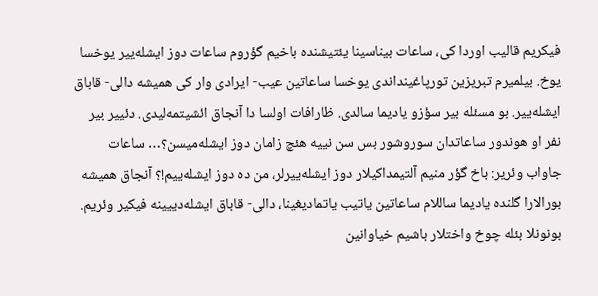فیکریم قالیب اوردا کی، ساعات بیناسینا یئتیشنده باخیم گؤروم ساعات دوز ایشله‌ییر یوخسا یوخ. بیلمیرم تبریزین تورپاغینداندی یوخسا ساعاتین عیب- ایرادی وار کی همیشه دالی- قاباق ایشله‌ییر. بو مسئله بیر سؤزو یادیما سالدی. ظارافات اولسا دا آنجاق ائشیتمه‌لیدی. دئییر بیر نفر او هوندور ساعاتدان سوروشور بس سن نییه هئچ زامان دوز ایشله‌میسن؟… ساعات جاواب وئریر: باخ گؤر منیم آلتیمداکیلار دوز ایشله‌ییرلر، من ده دوز ایشله‌ییم!؟ آنجاق همیشه بورالارا گلنده یادیما ساللام ساعاتین یاتیب یاتمادیغینا، دالی- قاباق ایشله‌دییینه فیکیر وئریم. بونونلا بئله چوخ واختلار باشیم خیاوانین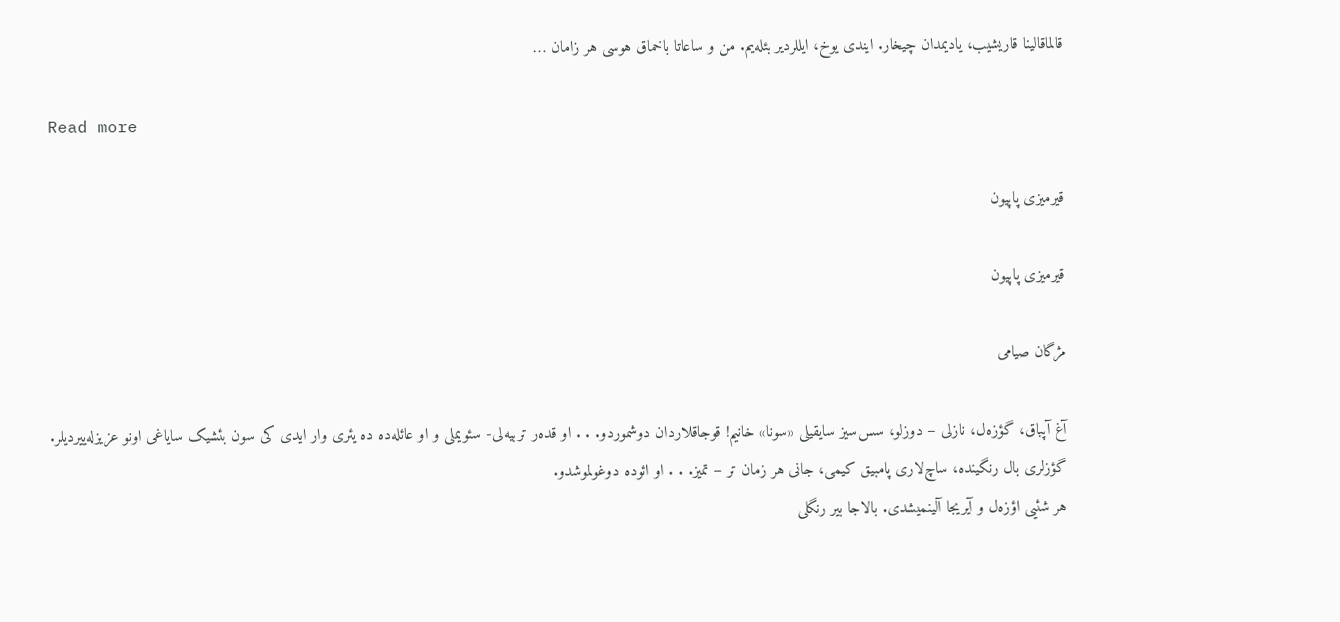قالماقالینا قاریشیب، یادیمدان چیخار. ایندی یوخ، ایللردیر بئله‌یم. من و ساعاتا باخماق هوسی هر زامان …

Read more

قیرمیزی پاپیون

قیرمیزی پاپیون

مژگان صیامی

آغ آپباق، گؤزه‌ل، نازلی – دوزلو، سس‌سیز سایقیلی «سونا» خانیم! قوجاقلاردان دوشموردو. . . او قده‌ر تربیه‌لی- سئویملی و او عائله‌ده ده یئری وار ایدی کی سون بئشیک سایاغی اونو عزیزله‌ییردیلر. گؤز‌لری بال‌ رنگینده، ساچ‌لاری پامبیق کیمی، جانی هر زمان تر – تمیز. . . او ائوده دوغولموشدو.
هر شئیی اؤزه‌ل و آیریجا آلینمیشدی. بالاجا بیر ‌رنگلی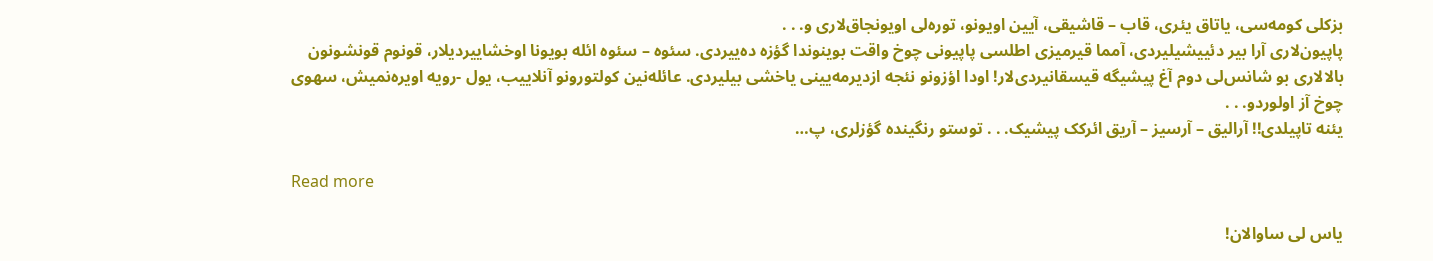بزکلی کومه‌سی، یاتاق یئری، قاب – قاشیقی، آیین اویونو، توره‌لی اویونجاق‌لاری و. . .
پاپیون‌لاری آرا بیر دئییشیلیردی، آمما قیرمیزی اطلسی پاپیونی چوخ واقت بوینوندا گؤزه ده‌ییردی. سئوه – سئوه ائله بویونا اوخشاییردیلار، قونوم قونشونون بالالاری بو شانس‌لی دوم آغ پیشیگه قیسقانیردی‌لار! اودا اؤزونو نئجه ازدیرمه‌یینی یاخشی بیلیردی. عائله‌نین کولتورونو آنلاییب، یول -رویه اویره‌نمیش، سهوی چوخ آز اولوردو. . .
یئنه تاپیلدی!! آرالیق – آرسیز – آریق ائرکک پیشیک. . . توستو ‌رنگینده گؤز‌لری، پ…

Read more

یاس لی ساوالان!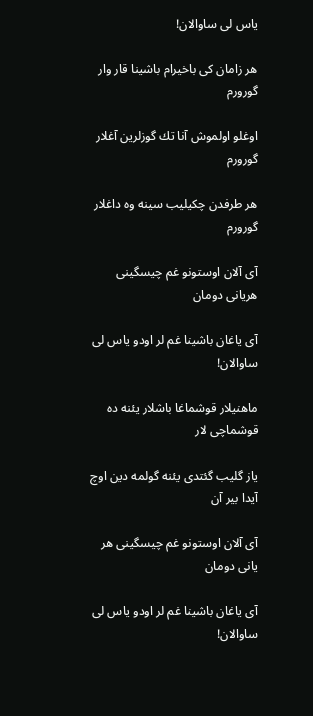یاس لی ساوالان!

هر زامان كی باخيرام باشينا قار وار گورورم

اوغلو اولموش آنا تك گوزلرين آغلار گورورم

هر طرفدن چكيليب سينه وه داغلار گورورم

آی آلان اوستونو غم چيسگينی هريانی دومان

آی ياغان باشينا غم لر اودو ياس لی ساوالان!

ماهنيلار قوشماغا باشلار يئنه ده قوشماچی لار

ياز گليب گئتدی يئنه گولمه دين اوچ آيدا بير آن

آی آلان اوستونو غم چيسگينی هر يانی دومان

آی ياغان باشينا غم لر اودو ياس لی ساوالان!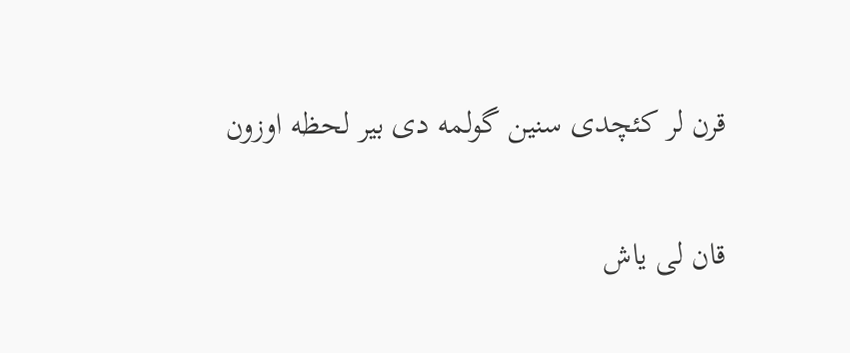قرن لر كئچدی سنين گولمه دی بير لحظه اوزون

قان لی ياش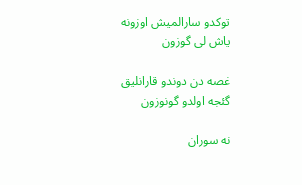توكدو سارالميش اوزونه ياش لی گوزون

غصه دن دوندو قارانليق گئجه اولدو گونوزون

نه سوران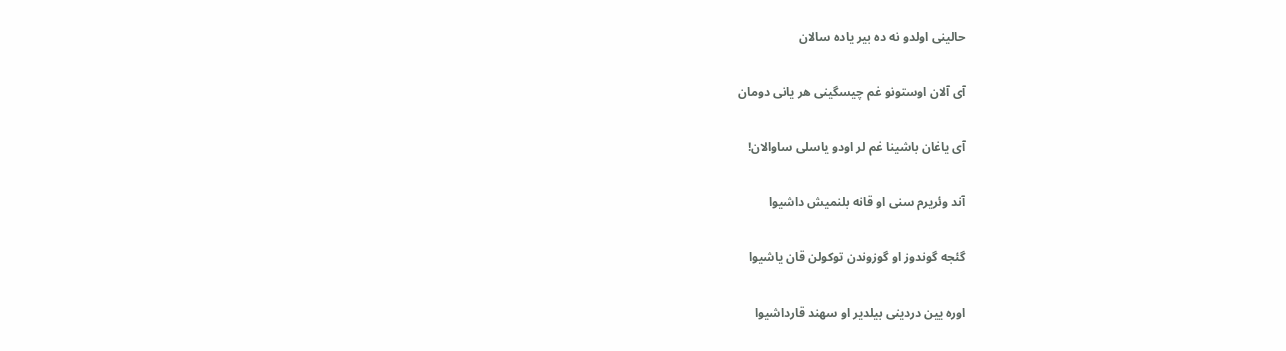حالينی اولدو نه ده بير ياده سالان

آی آلان اوستونو غم چيسگينی هر يانی دومان

آی ياغان باشينا غم لر اودو ياسلی ساوالان!

آند وئريرم سنی او قانه بلنميش داشيوا

گئجه گوندوز او گوزوندن توكولن قان ياشيوا

اوره یين دردينی بيلدير او سهند قارداشيوا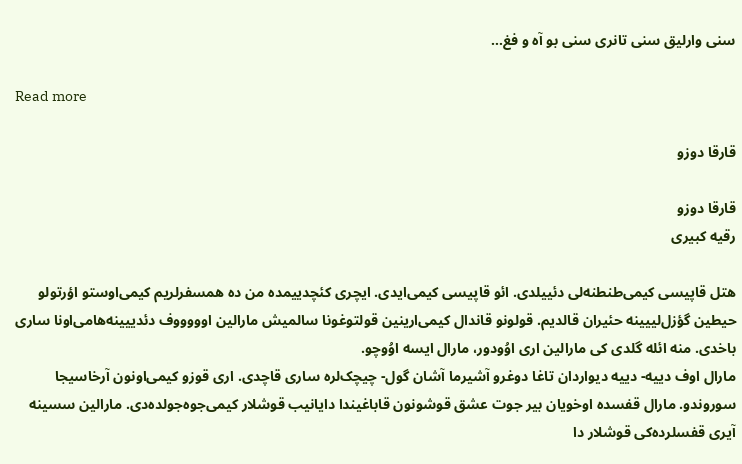سنی وارليق سنی تانری سنی بو آه و فغ…

Read more

قارقا دوزو

قارقا دوزو
رقیه کبیری

هتل قاپیسی کیمی‌طنطنه‌لی دئییلدی. ائو قاپیسی کیمی‌ایدی. ایچری کئچدییمده من ده همسفرلریم کیمی‌اوستو اؤرتولو حیطین گؤزل‌لییینه حئیران قالدیم. قولونو قاندال کیمی‌ارینین قولتوغونا سالمیش مارالین اوووووف دئدییینه‌هامی‌اونا ساری باخدی. منه ائله گلدی کی مارالین اری اوُودور، مارال ایسه اوُوچو.
مارال اوف دییه- دییه دیواردان تاغا دوغرو آشیرما آشان گول- چیچک‌لره ساری قاچدی. اری قوزو کیمی‌اونون آرخاسیجا سوروندو. مارال قفسده اوخویان بیر جوت عشق قوشونون قاباغیندا دایانیب قوشلار کیمی‌جوه‌جولده‌دی. مارالین سسینه آیری قفسلرده‌کی قوشلار دا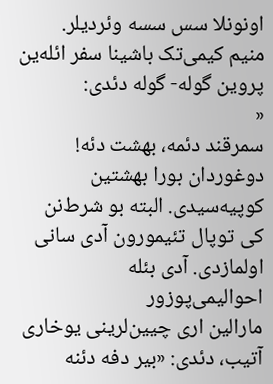اونونلا سس سسه وئردیلر.
منیم کیمی‌تک باشینا سفر ائله‌ین پروین گوله- گوله دئدی:
«
سمرقند دئمه، بهشت دئه! دوغوردان بورا بهشتین کوپیه‌سیدی. البته بو شرط‌نن کی توپال تئیمورون آدی سانی اولمازدی. آدی بئله احوالیمی‌پوزور
مارالین اری چیین‌لرینی یوخاری آتیب، دئدی: «بیر دفه دئنه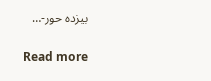بیزده حور-…

Read more